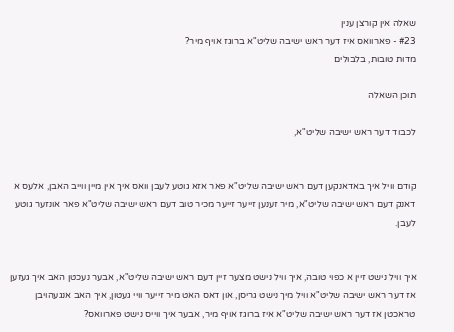שאלה אין קורצן ענין
#23 - פארוואס איז דער ראש ישיבה שליט"א ברוגז אויף מיר?
מדות טובות, בלבולים

תוכן השאלה

לכבוד דער ראש ישיבה שליט"א,


קודם וויל איך באדאנקען דעם ראש ישיבה שליט"א פאר אזא גוטע לעבן וואס איך אין מיין ווייב האבן, אלעס א דאנק דעם ראש ישיבה שליט"א, מיר זענען זייער זייער מכיר טוב דעם ראש ישיבה שליט"א פאר אונזער גוטע לעבן.


איך וויל נישט זיין א כפוי טובה, איך וויל נישט מצער זיין דעם ראש ישיבה שליט"א, אבער נעכטן האב איך געזען אז דער ראש ישיבה שליט"א וויל מיך נישט גריסן, און דאס האט מיר זייער וויי געטון, איך האב אנגעהויבן טראכטן אז דער ראש ישיבה שליט"א איז ברוגז אויף מיר, אבער איך ווייס נישט פארוואס?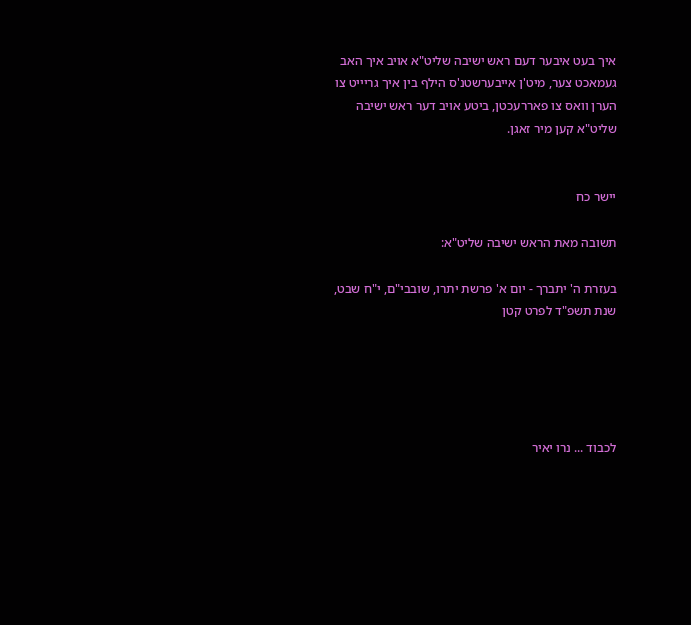איך בעט איבער דעם ראש ישיבה שליט"א אויב איך האב געמאכט צער, מיט'ן אייבערשטנ'ס הילף בין איך גריייט צו הערן וואס צו פאררעכטן, ביטע אויב דער ראש ישיבה שליט"א קען מיר זאגן.


יישר כח

תשובה מאת הראש ישיבה שליט"א:

בעזרת ה' יתברך - יום א' פרשת יתרו, שובבי"ם, י"ח שבט, שנת תשפ"ד לפרט קטן





לכבוד ... נרו יאיר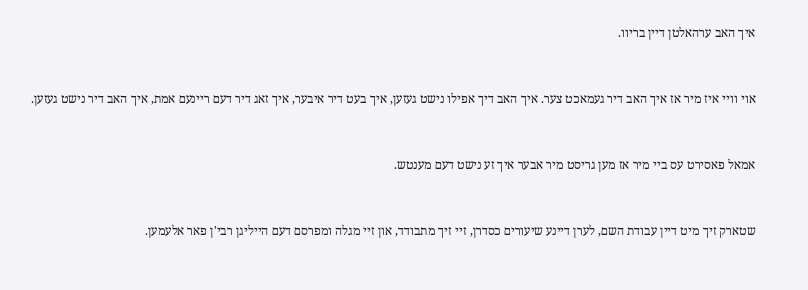איך האב ערהאלטן דיין בריוו.


אוי וויי איז מיר אז איך האב דיר געמאכט צער. איך האב דיך אפילו נישט געזען, איך בעט דיר איבער, איך זאג דיר דעם ריינעם אמת, איך האב דיר נישט געזען.


אמאל פאסירט עס ביי מיר אז מען גריסט מיר אבער איך זע נישט דעם מענטש.


שטארק זיך מיט דיין עבודת השם, לערן דיינע שיעורים כסדרן, זיי זיך מתבודד, און זיי מגלה ומפרסם דעם הייליגן רבי'ן פאר אלעמען.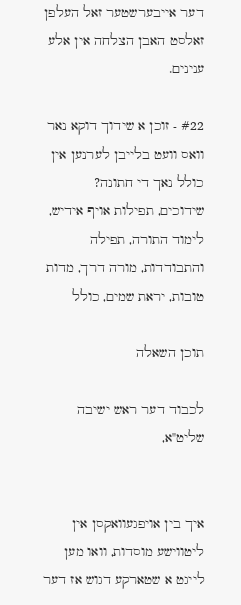דער אייבערשטער זאל העלפן זאלסט האבן הצלחה אין אלע ענינים.

#22 - זוכן א שידוך דוקא נאר וואס וועט בלייבן לערנען אין כולל נאך די חתונה?
שידוכים, תפילות אויף אידיש, לימוד התורה, תפילה והתבודדות, מורה דרך, מדות טובות, יראת שמים, כולל

תוכן השאלה

לכבוד דער ראש ישיבה שליט"א,


איך בין אויפגעוואקסן אין ליטווישע מוסדות, וואו מען לייגט א שטארקע דגוש אז דער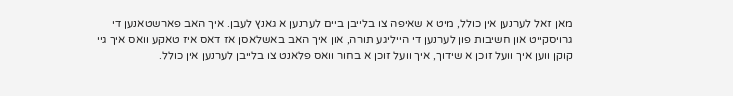מאן זאל לערנען אין כולל, מיט א שאיפה צו בלייבן ביים לערנען א גאנץ לעבן. איך האב פארשטאנען די גרויסקייט און חשיבות פון לערנען די הייליגע תורה, און איך האב באשלאסן אז דאס איז טאקע וואס איך גיי קוקן ווען איך וועל זוכן א שידוך, איך וועל זוכן א בחור וואס פלאנט צו בלייבן לערנען אין כולל.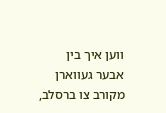ווען איך בין אבער געווארן מקורב צו ברסלב,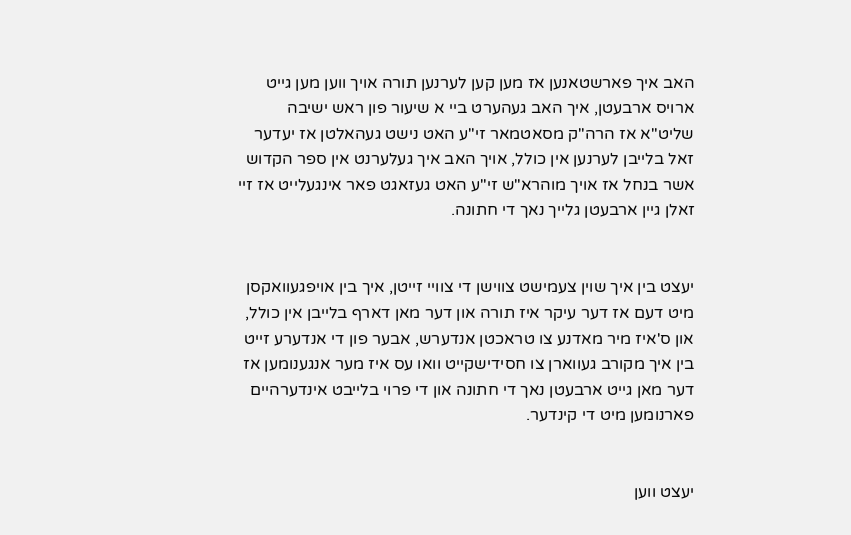האב איך פארשטאנען אז מען קען לערנען תורה אויך ווען מען גייט ארויס ארבעטן, איך האב געהערט ביי א שיעור פון ראש ישיבה שליט"א אז הרה"ק מסאטמאר זי"ע האט נישט געהאלטן אז יעדער זאל בלייבן לערנען אין כולל, אויך האב איך געלערנט אין ספר הקדוש אשר בנחל אז אויך מוהרא"ש זי"ע האט געזאגט פאר אינגעלייט אז זיי זאלן גיין ארבעטן גלייך נאך די חתונה.


יעצט בין איך שוין צעמישט צווישן די צוויי זייטן, איך בין אויפגעוואקסן מיט דעם אז דער עיקר איז תורה און דער מאן דארף בלייבן אין כולל, און ס'איז מיר מאדנע צו טראכטן אנדערש, אבער פון די אנדערע זייט בין איך מקורב געווארן צו חסידישקייט וואו עס איז מער אנגענומען אז דער מאן גייט ארבעטן נאך די חתונה און די פרוי בלייבט אינדערהיים פארנומען מיט די קינדער.


יעצט ווען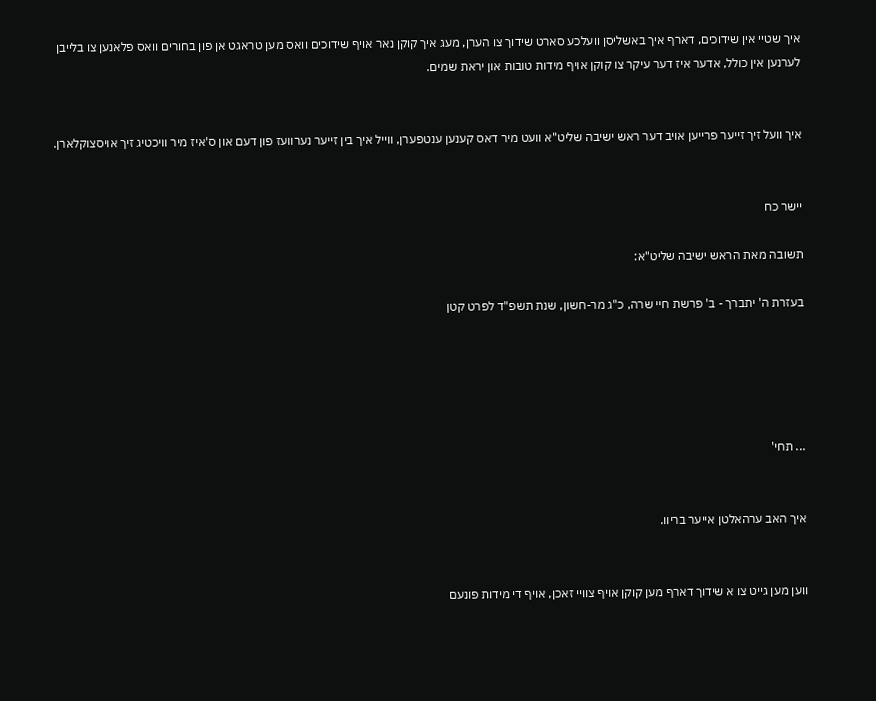איך שטיי אין שידוכים, דארף איך באשליסן וועלכע סארט שידוך צו הערן, מעג איך קוקן נאר אויף שידוכים וואס מען טראגט אן פון בחורים וואס פלאנען צו בלייבן לערנען אין כולל, אדער איז דער עיקר צו קוקן אויף מידות טובות און יראת שמים.


איך וועל זיך זייער פרייען אויב דער ראש ישיבה שליט"א וועט מיר דאס קענען ענטפערן, ווייל איך בין זייער נערוועז פון דעם און ס'איז מיר וויכטיג זיך אויסצוקלארן.


יישר כח

תשובה מאת הראש ישיבה שליט"א:

בעזרת ה' יתברך - ב' פרשת חיי שרה, כ"ג מר-חשון, שנת תשפ"ד לפרט קטן





... תחי'


איך האב ערהאלטן אייער בריוו.


ווען מען גייט צו א שידוך דארף מען קוקן אויף צוויי זאכן, אויף די מידות פונעם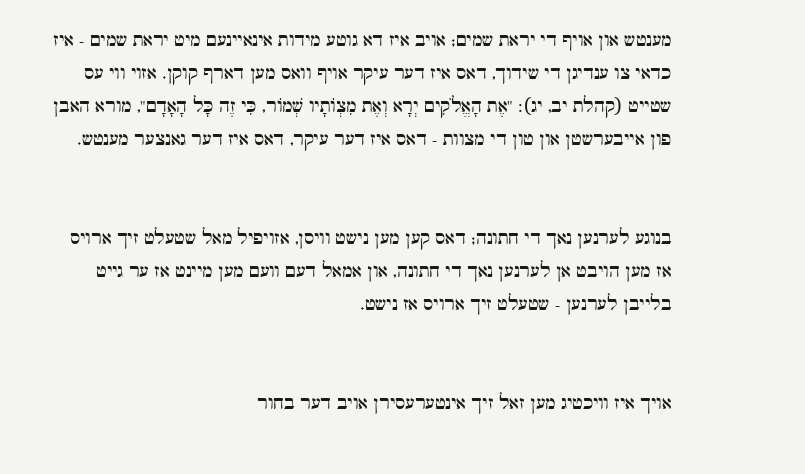מענטש און אויף די יראת שמים; אויב איז דא גוטע מידות אינאיינעם מיט יראת שמים - איז כדאי צו ענדיגן די שידוך, דאס איז דער עיקר אויף וואס מען דארף קוקן. אזוי ווי עס שטייט (קהלת יב, יג): "אֶת הָאֱלֹקִים יְרָא וְאֶת מִצְוֹתָיו שְׁמוֹר, כִּי זֶה כָּל הָאָדָם", מורא האבן פון אייבערשטן און טון די מצוות - דאס איז דער עיקר, דאס איז דער גאנצער מענטש.


בנוגע לערנען נאך די חתונה; דאס קען מען נישט וויסן, אזויפיל מאל שטעלט זיך ארויס אז מען הויבט אן לערנען נאך די חתונה, און אמאל דעם וועם מען מיינט אז ער גייט בלייבן לערנען - שטעלט זיך ארויס אז נישט.


אויך איז וויכטיג מען זאל זיך אינטערעסירן אויב דער בחור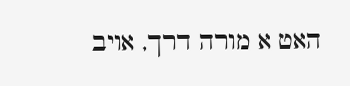האט א מורה דרך, אויב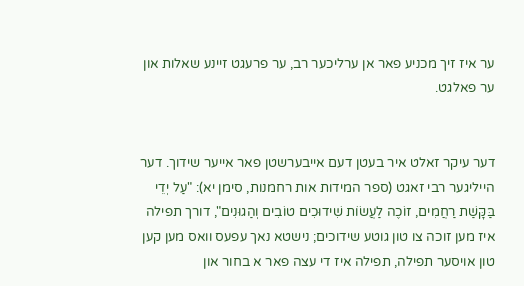ער איז זיך מכניע פאר אן ערליכער רב, ער פרעגט זיינע שאלות און ער פאלגט.


דער עיקר זאלט איר בעטן דעם אייבערשטן פאר אייער שידוך. דער הייליגער רבי זאגט (ספר המידות אות רחמנות, סימן יא): "עַל יְדֵי בַּקָּשַׁת רַחֲמִים, זוֹכֶה לַעֲשׂוֹת שִׁידוּכִים טוֹבִים וְהַגוּנִים", דורך תפילה איז מען זוכה צו טון גוטע שידוכים; נישטא נאך עפעס וואס מען קען טון אויסער תפילה, תפילה איז די עצה פאר א בחור און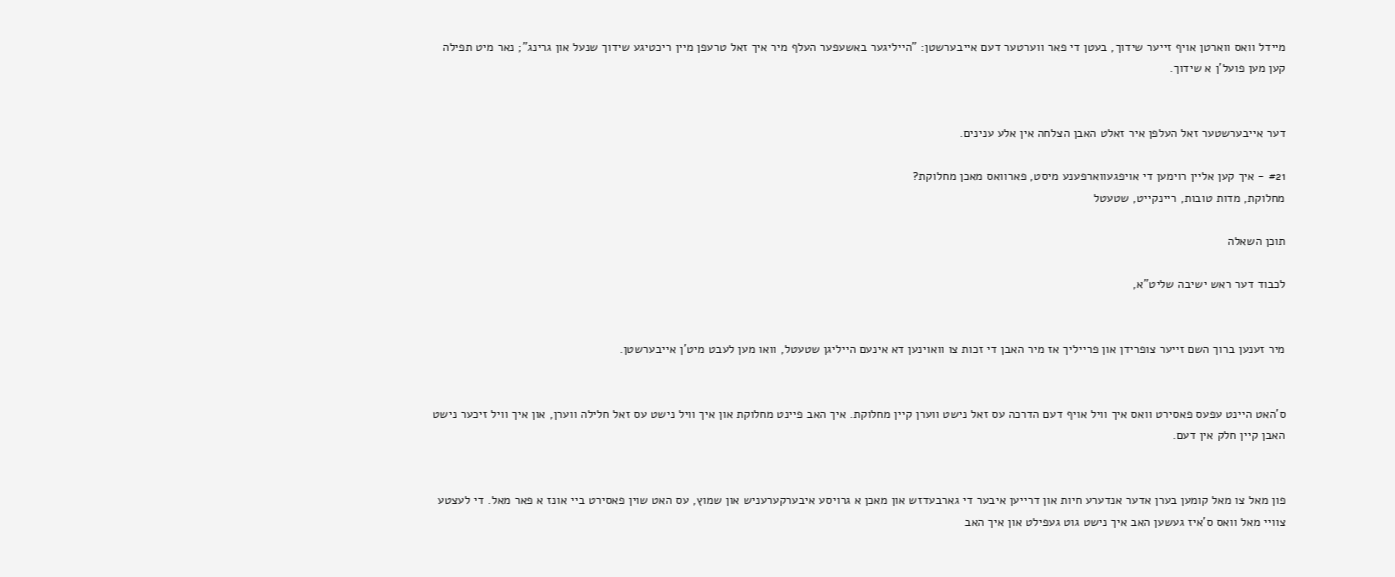מיידל וואס ווארטן אויף זייער שידוך, בעטן די פאר ווערטער דעם אייבערשטן: "הייליגער באשעפער העלף מיר איך זאל טרעפן מיין ריכטיגע שידוך שנעל און גרינג"; נאר מיט תפילה קען מען פועל'ן א שידוך.


דער אייבערשטער זאל העלפן איר זאלט האבן הצלחה אין אלע ענינים.

#21 - איך קען אליין רוימען די אויפגעווארפענע מיסט, פארוואס מאכן מחלוקת?
מחלוקת, מדות טובות, ריינקייט, שטעטל

תוכן השאלה

לכבוד דער ראש ישיבה שליט"א,


מיר זענען ברוך השם זייער צופרידן און פרייליך אז מיר האבן די זכות צו וואוינען דא אינעם הייליגן שטעטל, וואו מען לעבט מיט'ן אייבערשטן.


ס'האט היינט עפעס פאסירט וואס איך וויל אויף דעם הדרכה עס זאל נישט ווערן קיין מחלוקת. איך האב פיינט מחלוקת און איך וויל נישט עס זאל חלילה ווערן, און איך וויל זיכער נישט האבן קיין חלק אין דעם.


פון מאל צו מאל קומען בערן אדער אנדערע חיות און דרייען איבער די גארבעדזש און מאכן א גרויסע איבערקערעניש און שמוץ, עס האט שוין פאסירט ביי אונז א פאר מאל. די לעצטע צוויי מאל וואס ס'איז געשען האב איך נישט גוט געפילט און איך האב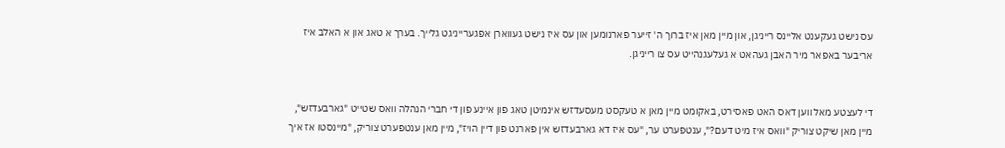עס נישט געקענט אליינס רייניגן, און מיין מאן איז ברוך ה' זייער פארנומען און עס איז נישט געווארן אפגערייניגט גלייך. בערך א טאג און א האלב איז אריבער באפאר מיר האבן געהאט א געלעגנהייט עס צו רייניגן.


די לעצטע מאל ווען דאס האט פאסירט, באקומט מיין מאן א טעקסט מעסעדזש אינמיטן טאג פון איינע פון די חברי הנהלה וואס שטייט "גארבעדזש", מיין מאן שיקט צוריק "וואס איז מיט דעם?", ענטפערט ער, "עס איז דא גארבעדזש אין פארנט פון דיין הויז", מיין מאן ענטפערט צוריק, "מיינסטו אז איך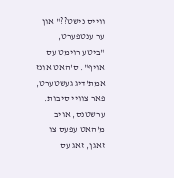ווייס נישט??" און ער ענטפערט, "ביטע רוימט עס אויף". ס'האט אונז אמת'דיג געשטערט, פאר צוויי סיבות. ערשטנס, אויב מ'האט עפעס צו זאגן, זאג עס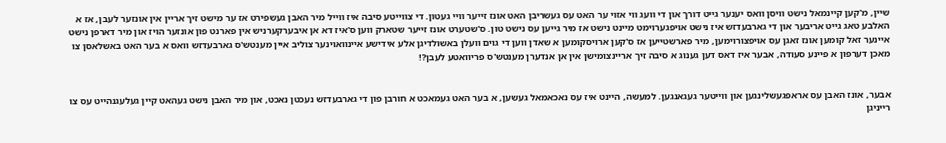שיין, מ'קען קיינמאל נישט וויסן וואס יענער גייט דורך און די וועג ווי אזוי ער האט עס געשריבן האט אונז זייער וויי געטון. די צווייטע סיבה איז ווייל מיר האבן געשפירט אז ער מישט זיך אריין אין אונזער לעבן, אז א האלבע טאג גייט אריבער און די גארבעדזש איז נישט אויפגערוימט מיינט נישט אז מיר גייען עס נישט טון. ס'שטערט אונז זייער שטארק ווען ס'איז דא אן איבערקערניש אין פארנט פון אונזער הויז און מיר דארפן נישט איינער זאל קומען אונז זאגן עס אויפצורוימען, מיר פארשטייען אז ס'קען ארויסקומען א שאדן ווען די גוים וועלן באשולדיגן אלע אידישע איינוואוינער צוליב איין מענטש'ס גארבעדזש וואס א בער האט באשלאסן צו מאכן דערפון א פיינע סעודה, אבער איז דאס דען גענוג א סיבה זיך אריינצומישן אין אן אנדערן מענטש'ס פריוואטע לעבן?!


אבער, אונז האבן עס אראפגעשלינגען און ווייטער געגאנגען. למעשה, היינט איז עס נאכאמאל געשען, א בער האט געמאכט א חורבן פון די גארבעדזש נעכטן נאכט, און מיר האבן נישט געהאט קיין געלעגנהייט עס צו רייניגן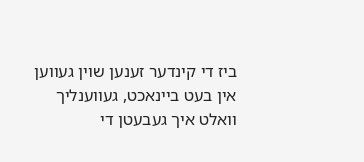ביז די קינדער זענען שוין געווען אין בעט ביינאכט, געווענליך וואלט איך געבעטן די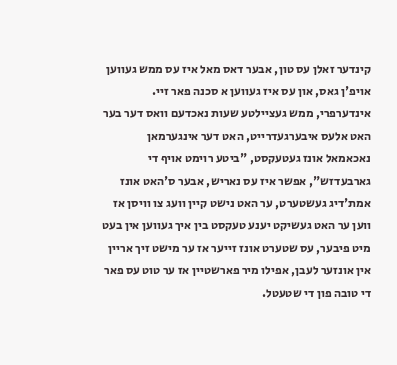קינדער זאלן עס טון, אבער דאס מאל איז עס ממש געווען אויפ'ן גאס, און עס איז געווען א סכנה פאר זיי. אינדערפרי, ממש געציילטע שעות נאכדעם וואס דער בער האט אלעס איבערגעדרייט, האט דער אינגערמאן נאכאמאל אונז געטעקסט, "ביטע רוימט אויף די גארבעדזש", אפשר איז עס נאריש, אבער ס'האט אונז אמת'דיג געשטערט, ער האט נישט קיין וועג צו וויסן אז ווען ער האט געשיקט יענע טעקסט בין איך געווען אין בעט מיט פיבער, עס שטערט אונז זייער אז ער מישט זיך אריין אין אונזער לעבן, אפילו מיר פארשטיין אז ער טוט עס פאר די טובה פון די שטעטל.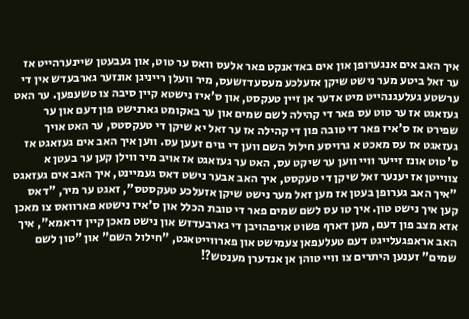איך האב אים אנגערופן און אים באדאנקט פאר אלעס וואס ער טוט, און געבעטן שיינערהייט אז ער זאל ביטע מער נישט שיקן אזעלכע מעסעדזשעס, מיר וועלן רייניגן אונזער גארבעדש אין די ערשטע געלעגנהייט מיט אדער אן זיין טעקסט, און ס'איז נישטא קיין סיבה צו טשעפען. ער האט געזאגט אז ער טוט עס פאר די קהילה לשם שמים און ער באקומט גארנישט פון דעם און ער שפירט אז ס'איז פאר די טובה פון די קהילה אז ער זאל יא שיקן די טעקסטס, ער האט אויך געזאגט אז עס מאכט א גרויסע חילול השם ווען די גוים זעען עס. ווען איך האב אים געזאגט אז ס'טוט אונז זייער וויי ווען ער שיקט עס, האט ער געזאגט אז אויב מיר ווילן קען ער בעטן א צווייטן אז יענער זאל שיקן די טעקסט, איך האב אבער נישט דאס געמיינט, איך האב אים געזאגט "איך האב גערופן בעטן אז מען זאל מער נישט שיקן אזעלכע טעקסטס", זאגט ער מיר, "דאס קען איך נישט טון. איך טו עס לשם שמים פאר די טובת הכלל און ס'איז נישטא פארוואס צו מאכן אזא מצב פון דעם, מען דארף פשוט אויפהויבן די גארבעדזש און נישט מאכן קיין דראמא", איך האב אראפגעלייגט דעם טעלעפאן צעמישט און פארווייטאגט, "חילול השם" און "טון לשם שמים" זענען היתרים צו וויי טוהן אן אנדערן מענטש?!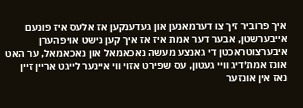איך פרוביר זיך צו דערמאנען און געדענקען אז אלעס איז פונעם אייבערשטן, אבער דער אמת איז אז איך קען נישט אויפהערן איבערצוטראכטן די גאנצע מעשה נאכאמאל און נאכאמאל, ער האט אונז אמת'דיג וויי געטון, עס שפירט אזוי ווי איינער לייגט אריין זיין נאז אין אונזער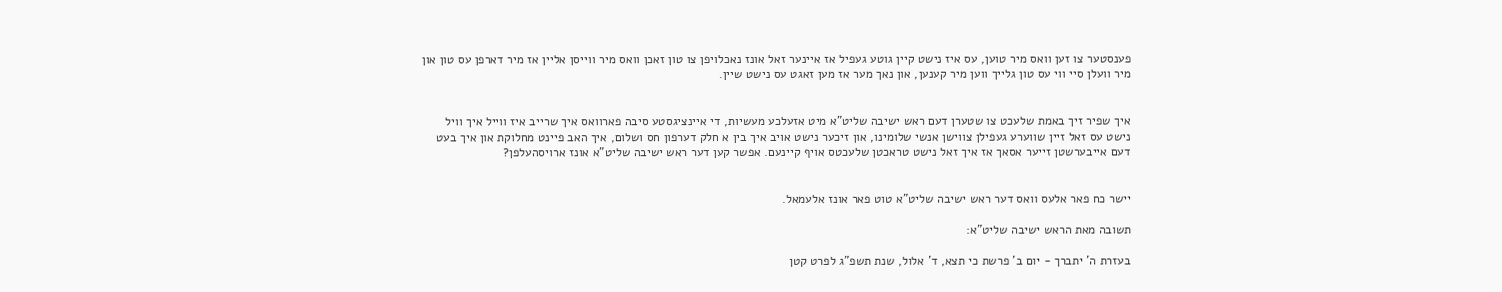פענסטער צו זען וואס מיר טוען, עס איז נישט קיין גוטע געפיל אז איינער זאל אונז נאכלויפן צו טון זאכן וואס מיר ווייסן אליין אז מיר דארפן עס טון און מיר וועלן סיי ווי עס טון גלייך ווען מיר קענען, און נאך מער אז מען זאגט עס נישט שיין.


איך שפיר זיך באמת שלעכט צו שטערן דעם ראש ישיבה שליט"א מיט אזעלכע מעשיות, די איינציגסטע סיבה פארוואס איך שרייב איז ווייל איך וויל נישט עס זאל זיין שווערע געפילן צווישן אנשי שלומינו, און זיכער נישט אויב איך בין א חלק דערפון חס ושלום, איך האב פיינט מחלוקת און איך בעט דעם אייבערשטן זייער אסאך אז איך זאל נישט טראכטן שלעכטס אויף קיינעם. אפשר קען דער ראש ישיבה שליט"א אונז ארויסהעלפן?


יישר כח פאר אלעס וואס דער ראש ישיבה שליט"א טוט פאר אונז אלעמאל.

תשובה מאת הראש ישיבה שליט"א:

בעזרת ה' יתברך - יום ב' פרשת כי תצא, ד' אלול, שנת תשפ"ג לפרט קטן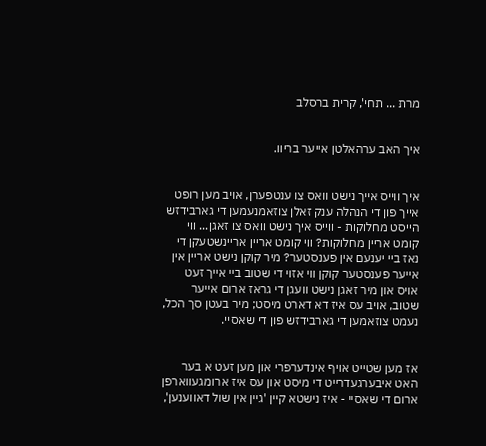מרת ... תחי', קרית ברסלב


איך האב ערהאלטן אייער בריוו.


איך ווייס אייך נישט וואס צו ענטפערן, אויב מען רופט אייך פון די הנהלה ענק זאלן צוזאמנעמען די גארבידזש הייסט מחלוקות - ווייס איך נישט וואס צו זאגן... ווי קומט אריין מחלוקות? ווי קומט אריין אריינשטעקן די נאז ביי יענעם אין פענסטער? מיר קוקן נישט אריין אין אייער פענסטער קוקן ווי אזוי די שטוב ביי אייך זעט אויס און מיר זאגן נישט וועגן די גראז ארום אייער שטוב, אויב עס איז דא דארט מיסט; מיר בעטן סך הכל, נעמט צוזאמען די גארבידזש פון די שאסיי.


אז מען שטייט אויף אינדערפרי און מען זעט א בער האט איבערגעדרייט די מיסט און עס איז ארומגעווארפן ארום די שאסיי - איז נישטא קיין 'גיין אין שול דאווענען',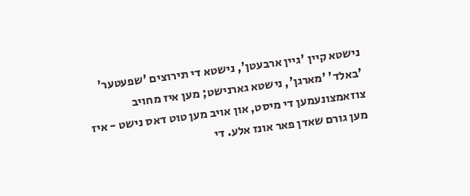נישטא קיין 'גיין ארבעטן', נישטא די תירוצים 'שפעטער' 'באלד' 'מארגן', נישטא גארנישט; מען איז מחויב צוזאמצונעמען די מיסט, און אויב מען טוט דאס נישט - איז מען גורם שאדן פאר אונז אלע. די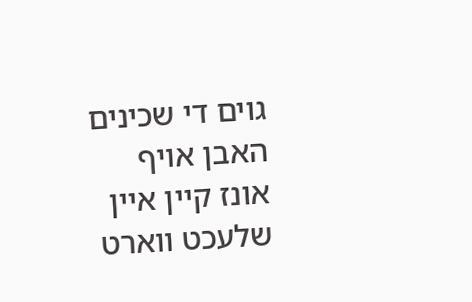גוים די שכינים האבן אויף אונז קיין איין שלעכט ווארט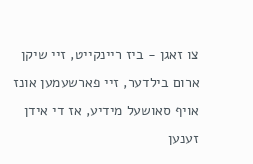צו זאגן - ביז ריינקייט, זיי שיקן ארום בילדער, זיי פארשעמען אונז אויף סאושעל מידיע, אז די אידן זענען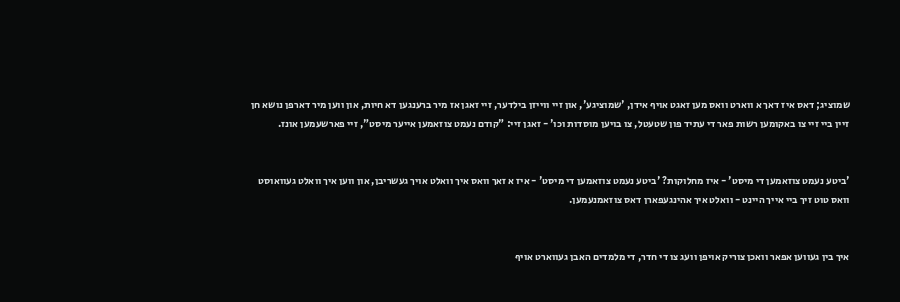שמוציג; דאס איז דאך א ווארט וואס מען זאגט אויף אידן, 'שמוציגע', און זיי ווייזן בילדער, זיי זאגן אז מיר ברענגען דא חיות, און ווען מיר דארפן נושא חן זיין ביי זיי צו באקומען רשות פאר די עתיד פון שטעטל, צו בויען מוסדות וכו' - זאגן זיי: "קודם נעמט צוזאמען אייער מיסט", זיי פארשעמען אונז.


'ביטע נעמט צוזאמען די מיסט' - איז מחלוקות? 'ביטע נעמט צוזאמען די מיסט' - איז א זאך וואס איך וואלט אויך געשריבן, און ווען איך וואלט געוואוסט וואס טוט זיך ביי אייך היינט - וואלט איך אהינגעפארן דאס צוזאמנעמען.


איך בין געווען אפאר וואכן צוריק אויפן וועג צו די חדר, די מלמדים האבן געווארט אויף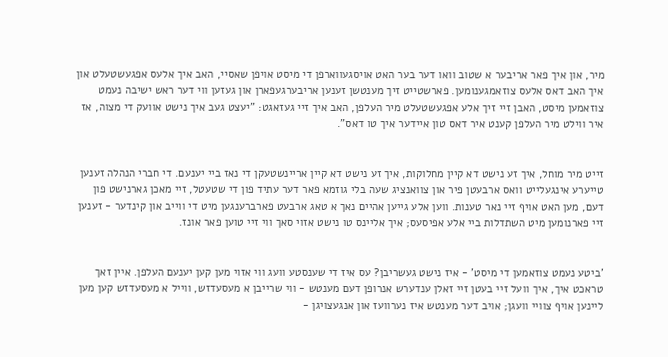מיר, און איך פאר אריבער א שטוב וואו דער בער האט אויסגעווארפן די מיסט אויפן שאסיי, האב איך אלעס אפגעשטעלט און איך האב דאס אלעס צוזאמגענומען. פארשטייט זיך מענטשן זענען אריבערגעפארן און געזען ווי דער ראש ישיבה נעמט צוזאמען מיסט, האבן זיי זיך אלע אפגעשטעלט מיר העלפן, האב איך זיי געזאגט: "יעצט געב איך נישט אוועק די מצוה, אז איר ווילט מיר העלפן קענט איר דאס טון איידער איך טו דאס".


זייט מיר מוחל, איך זע נישט דא קיין מחלוקות, איך זע נישט דא קיין אריינשטעקן די נאז ביי יענעם. די חברי הנהלה זענען טייערע אינגעלייט וואס ארבעטן פיר און צוואנציג שעה בלי גוזמא פאר דער עתיד פון די שטעטל, זיי מאכן גארנישט פון דעם, מען האט אויף זיי נאר טענות. ווען אלע גייען אהיים נאך א טאג ארבעט פארברענגען מיט די ווייב און קינדער - זענען זיי פארנומען מיט השתדלות ביי אלע אפיסעס; איך אליינס טו נישט אזוי סאך ווי זיי טוען פאר אונז.


'ביטע נעמט צוזאמען די מיסט' - איז נישט געשריבן? עס איז די שענסטע וועג ווי אזוי מען קען יענעם העלפן. איין זאך טראכט איך, איך וועל זיי בעטן זיי זאלן ענדערש אנרופן דעם מענטש - ווי שרייבן א מעסעדזש, ווייל א מעסעדזש קען מען ליינען אויף צוויי וועגן; אויב דער מענטש איז נערוועז און אנגעצויגן -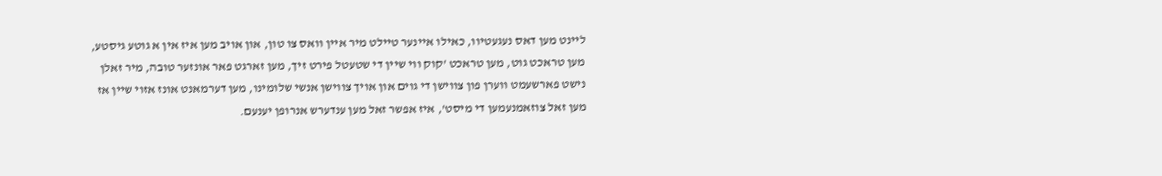ליינט מען דאס נעגעטיוו, כאילו איינער טיילט מיר איין וואס צו טון, און אויב מען איז אין א גוטע גיסטע, מען טראכט גוט, מען טראכט 'קוק ווי שיין די שטעטל פירט זיך, מען זארגט פאר אונזער טובה, מיר זאלן נישט פארשעמט ווערן פון צווישן די גוים און אויך צווישן אנשי שלומינו, מען דערמאנט אונז אזוי שיין אז מען זאל צוזאמנעמען די מיסט', איז אפשר זאל מען ענדערש אנרופן יענעם.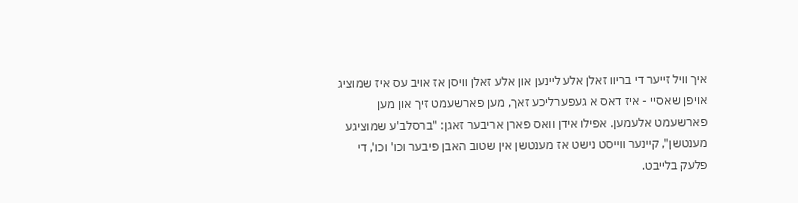איך וויל זייער די בריוו זאלן אלע ליינען און אלע זאלן וויסן אז אויב עס איז שמוציג אויפן שאסיי - איז דאס א געפערליכע זאך, מען פארשעמט זיך און מען פארשעמט אלעמען. אפילו אידן וואס פארן אריבער זאגן: "ברסלב'ע שמוציגע מענטשן", קיינער ווייסט נישט אז מענטשן אין שטוב האבן פיבער וכו' וכו', די פלעק בלייבט.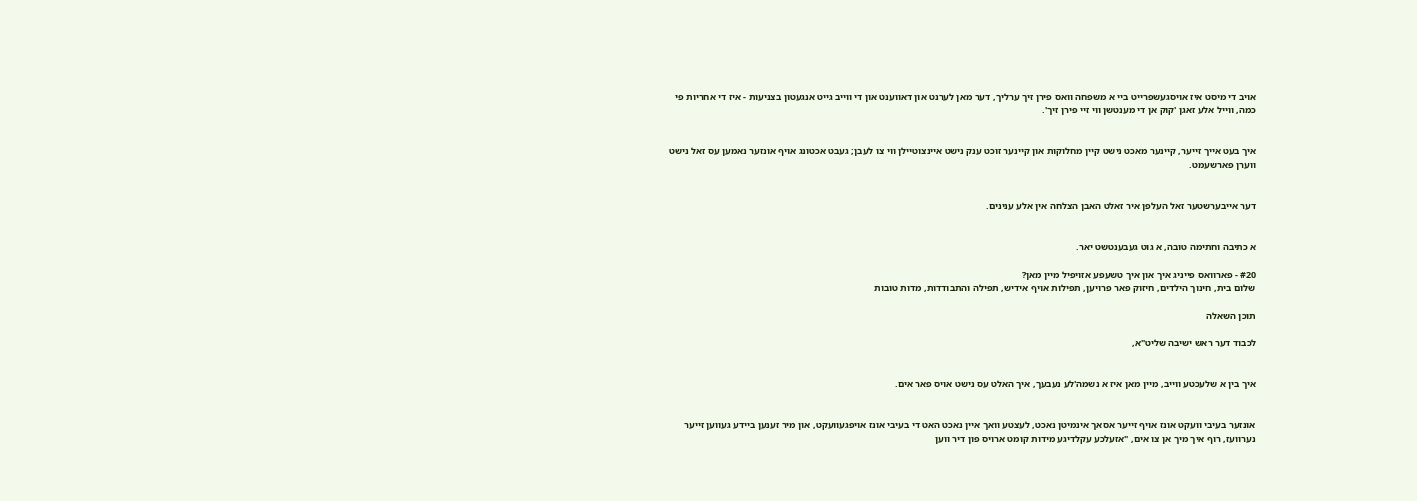אויב די מיסט איז אויסגעשפרייט ביי א משפחה וואס פירן זיך ערליך, דער מאן לערנט און דאווענט און די ווייב גייט אנגעטון בצניעות - איז די אחריות פי כמה, ווייל אלע זאגן 'קוק אן די מענטשן ווי זיי פירן זיך'.


איך בעט אייך זייער, קיינער מאכט נישט קיין מחלוקות און קיינער זוכט ענק נישט איינצוטיילן ווי צו לעבן; געבט אכטונג אויף אונזער נאמען עס זאל נישט ווערן פארשעמט.


דער אייבערשטער זאל העלפן איר זאלט האבן הצלחה אין אלע ענינים.


א כתיבה וחתימה טובה, א גוט געבענטשט יאר.

#20 - פארוואס פייניג איך און איך טשעפע אזויפיל מיין מאן?
שלום בית, חינוך הילדים, חיזוק פאר פרויען, תפילות אויף אידיש, תפילה והתבודדות, מדות טובות

תוכן השאלה

לכבוד דער ראש ישיבה שליט"א,


איך בין א שלעכטע ווייב, מיין מאן איז א נשמה'לע נעבעך, איך האלט עס נישט אויס פאר אים.


אונזער בעיבי וועקט אונז אויף זייער אסאך אינמיטן נאכט, לעצטע וואך איין נאכט האט די בעיבי אונז אויפגעוועקט, און מיר זענען ביידע געווען זייער נערוועז, רוף איך מיך אן צו אים, "אזעלכע עקלדיגע מידות קומט ארויס פון דיר ווען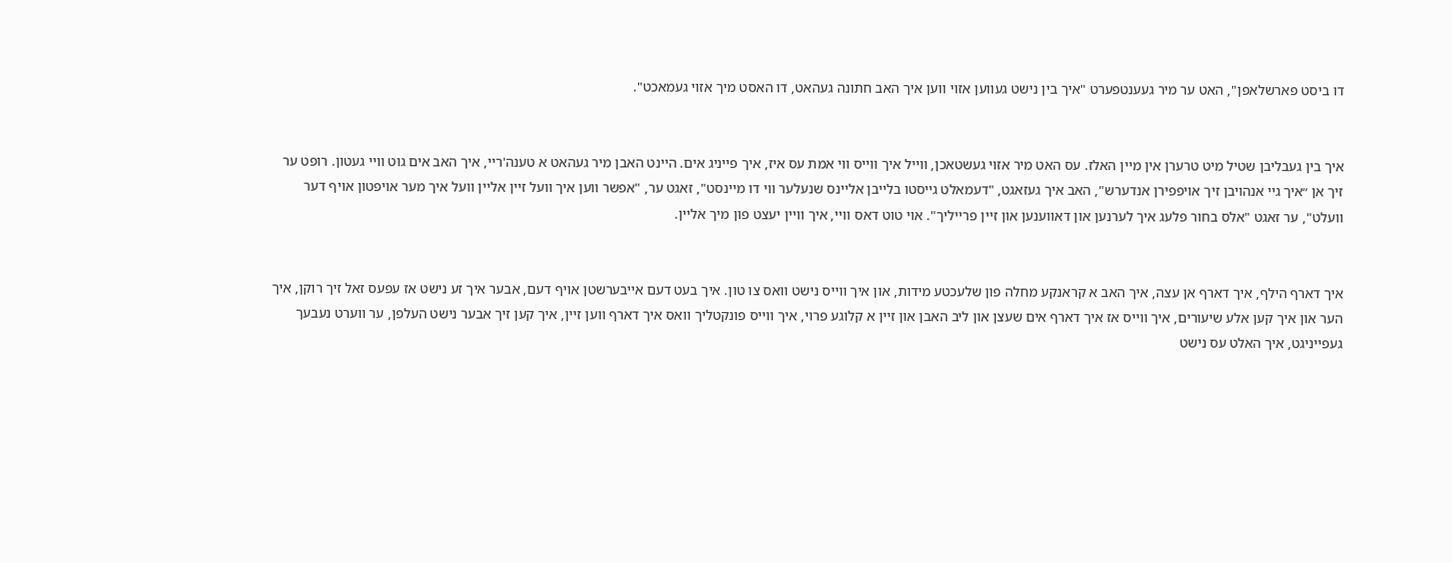דו ביסט פארשלאפן", האט ער מיר געענטפערט "איך בין נישט געווען אזוי ווען איך האב חתונה געהאט, דו האסט מיך אזוי געמאכט".


איך בין געבליבן שטיל מיט טרערן אין מיין האלז. עס האט מיר אזוי געשטאכן, ווייל איך ווייס ווי אמת עס איז, איך פייניג אים. היינט האבן מיר געהאט א טענה'ריי, איך האב אים גוט וויי געטון. רופט ער זיך אן ״איך גיי אנהויבן זיך אויפפירן אנדערש", האב איך געזאגט, "דעמאלט גייסטו בלייבן אליינס שנעלער ווי דו מיינסט", זאגט ער, "אפשר ווען איך וועל זיין אליין וועל איך מער אויפטון אויף דער וועלט", ער זאגט "אלס בחור פלעג איך לערנען און דאווענען און זיין פרייליך". אוי טוט דאס וויי, איך וויין יעצט פון מיך אליין.


איך דארף הילף, איך דארף אן עצה, איך האב א קראנקע מחלה פון שלעכטע מידות, און איך ווייס נישט וואס צו טון. איך בעט דעם אייבערשטן אויף דעם, אבער איך זע נישט אז עפעס זאל זיך רוקן, איך הער און איך קען אלע שיעורים, איך ווייס אז איך דארף אים שעצן און ליב האבן און זיין א קלוגע פרוי, איך ווייס פונקטליך וואס איך דארף ווען זיין, איך קען זיך אבער נישט העלפן, ער ווערט נעבעך געפייניגט, איך האלט עס נישט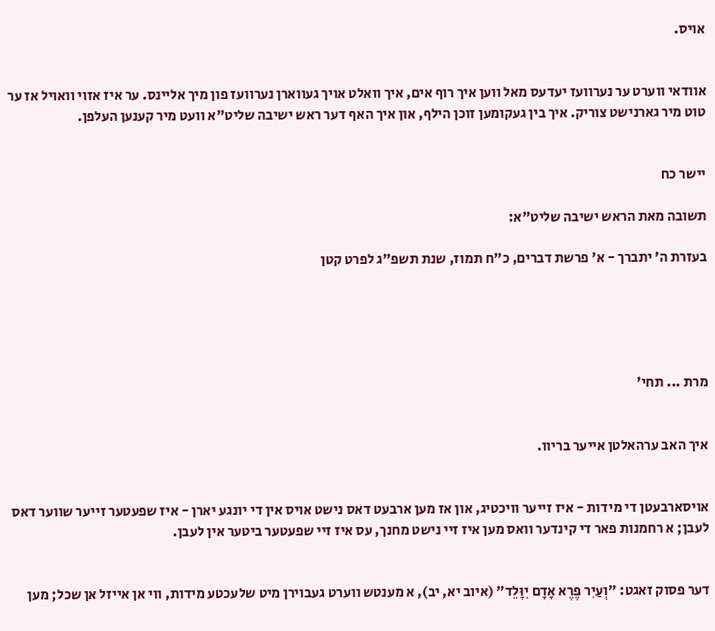אויס.


אוודאי ווערט ער נערוועז יעדעס מאל ווען איך רוף אים, איך וואלט אויך געווארן נערוועז פון מיך אליינס. ער איז אזוי וואויל אז ער טוט מיר גארנישט צוריק. איך בין געקומען זוכן הילף, און איך האף דער ראש ישיבה שליט"א וועט מיר קענען העלפן.


יישר כח

תשובה מאת הראש ישיבה שליט"א:

בעזרת ה' יתברך - א' פרשת דברים, כ"ח תמוז, שנת תשפ"ג לפרט קטן





מרת ... תחי'


איך האב ערהאלטן אייער בריוו.


אויסארבעטן די מידות - איז זייער וויכטיג, און אז מען ארבעט דאס נישט אויס אין די יונגע יארן - איז שפעטער זייער שווער דאס לעבן; א רחמנות פאר די קינדער וואס מען איז זיי נישט מחנך, עס איז זיי שפעטער ביטער אין לעבן.


דער פסוק זאגט: "וְעַיִר פֶּרֶא אָדָם יִוָּלֵד" (איוב יא, יב), א מענטש ווערט געבוירן מיט שלעכטע מידות, ווי אן אייזל אן שכל; מען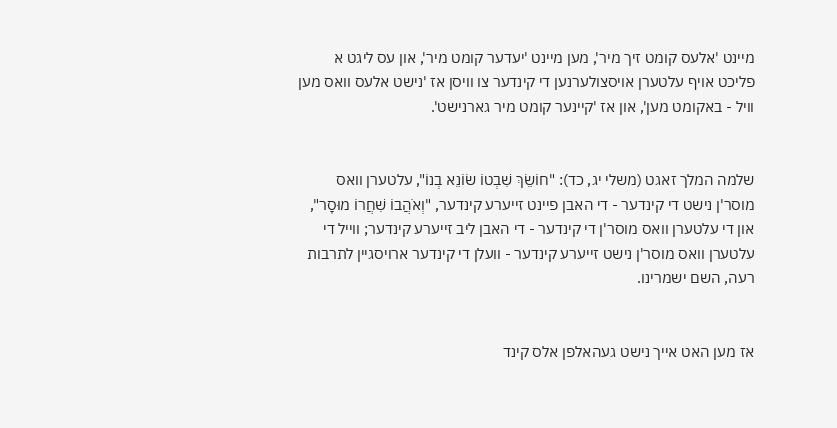מיינט 'אלעס קומט זיך מיר', מען מיינט 'יעדער קומט מיר', און עס ליגט א פליכט אויף עלטערן אויסצולערנען די קינדער צו וויסן אז 'נישט אלעס וואס מען וויל - באקומט מען', און אז 'קיינער קומט מיר גארנישט'.


שלמה המלך זאגט (משלי יג, כד): "חוֹשֵׂךְ שִׁבְטוֹ שׂוֹנֵא בְנוֹ", עלטערן וואס מוסר'ן נישט די קינדער - די האבן פיינט זייערע קינדער, "וְאֹהֲבוֹ שִׁחֲרוֹ מוּסָר", און די עלטערן וואס מוסר'ן די קינדער - די האבן ליב זייערע קינדער; ווייל די עלטערן וואס מוסר'ן נישט זייערע קינדער - וועלן די קינדער ארויסגיין לתרבות רעה, השם ישמרינו.


אז מען האט אייך נישט געהאלפן אלס קינד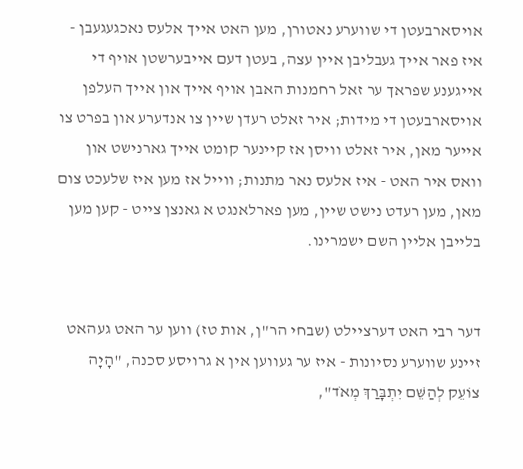אויסארבעטן די שווערע נאטורן, מען האט אייך אלעס נאכגעגעבן - איז פאר אייך געבליבן איין עצה, בעטן דעם אייבערשטן אויף די אייגענע שפראך ער זאל רחמנות האבן אויף אייך און אייך העלפן אויסארבעטן די מידות; איר זאלט רעדן שיין צו אנדערע און בפרט צו אייער מאן, איר זאלט וויסן אז קיינער קומט אייך גארנישט און וואס איר האט - איז אלעס נאר מתנות; ווייל אז מען איז שלעכט צום מאן, מען רעדט נישט שיין, מען פארלאנגט א גאנצן צייט - קען מען בלייבן אליין השם ישמרינו.


דער רבי האט דערציילט (שבחי הר"ן, אות טז) ווען ער האט געהאט זיינע שווערע נסיונות - איז ער געווען אין א גרויסע סכנה, "הָיָה צוֹעֵק לְהַשֵּׁם יִתְבָּרַךְ מְאֹד",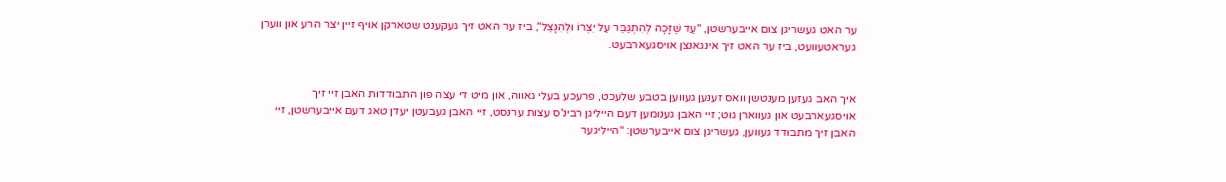ער האט געשריגן צום אייבערשטן, "עַד שֶׁזָּכָה לְהִתְגַּבֵּר עַל יִצְרוֹ וּלְהִנָּצֵל", ביז ער האט זיך געקענט שטארקן אויף זיין יצר הרע און ווערן געראטעוועט, ביז ער האט זיך אינגאנצן אויסגעארבעט.


איך האב געזען מענטשן וואס זענען געווען בטבע שלעכט, פרעכע בעלי גאווה, און מיט די עצה פון התבודדות האבן זיי זיך אויסגעארבעט און געווארן גוט; זיי האבן גענומען דעם הייליגן רבינ'ס עצות ערנסט, זיי האבן געבעטן יעדן טאג דעם אייבערשטן, זיי האבן זיך מתבודד געווען, געשריגן צום אייבערשטן: "הייליגער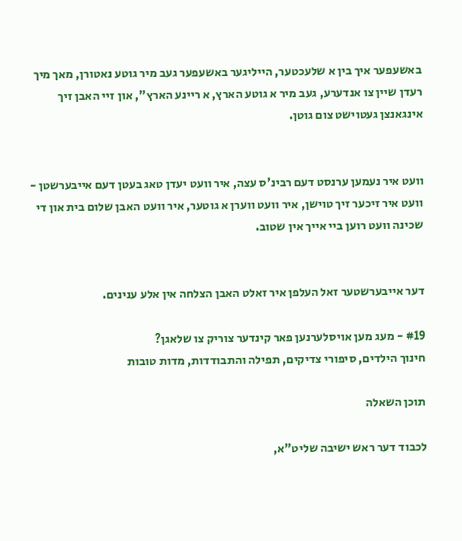באשעפער איך בין א שלעכטער, הייליגער באשעפער געב מיר גוטע נאטורן, מאך מיך רעדן שיין צו אנדערע, געב מיר א גוטע הארץ, א ריינע הארץ", און זיי האבן זיך אינגאנצן געטוישט צום גוטן.


וועט איר נעמען ערנסט דעם רבינ'ס עצה, איר וועט יעדן טאג בעטן דעם אייבערשטן - וועט איר זיכער זיך טוישן, איר וועט ווערן א גוטער, איר וועט האבן שלום בית און די שכינה וועט רוען ביי אייך אין שטוב.


דער אייבערשטער זאל העלפן איר זאלט האבן הצלחה אין אלע ענינים.

#19 - מעג מען אויסלערנען פאר קינדער צוריק צו שלאגן?
חינוך הילדים, סיפורי צדיקים, תפילה והתבודדות, מדות טובות

תוכן השאלה

לכבוד דער ראש ישיבה שליט"א,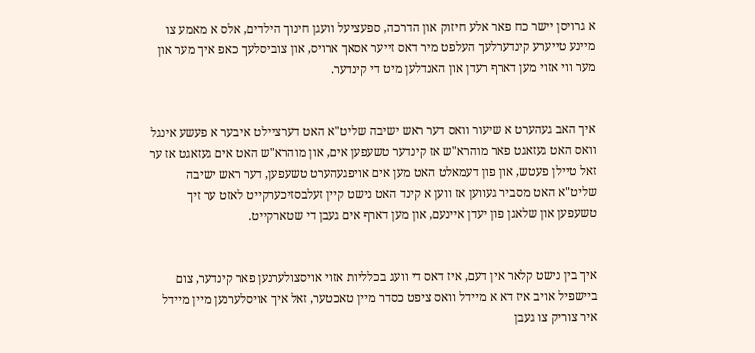א גרויסן יישר כח פאר אלע חיזוק און הדרכה, ספעציעל וועגן חינוך הילדים, אלס א מאמע צו מיינע טייערע קינדערלעך העלפט מיר דאס זייער אסאך ארויס, און צוביסלעך כאפ איך מער און מער ווי אזוי מען דארף רעדן און האנדלען מיט די קינדער.


איך האב געהערט א שיעור וואס דער ראש ישיבה שליט"א האט דערציילט איבער א פעשע אינגל וואס האט געזאגט פאר מוהרא"ש אז קינדער טשעפען אים, און מוהרא"ש האט אים געזאגט אז ער זאל טיילן פעטש, און פון דעמאלט האט מען אים אויפגעהערט טשעפען, דער ראש ישיבה שליט"א האט מסביר געווען אז ווען א קינד האט נישט קיין זעלבסזיכערקייט לאזט ער זיך טשעפען און שלאגן פון יעדן איינעם, און מען דארף אים געבן די שטארקייט.


איך בין נישט קלאר אין דעם, איז דאס די וועג בכלליות אזוי אויסצולערנען פאר קינדער, צום ביישפיל אויב איז דא א מיידל וואס ציפט כסדר מיין טאכטער, זאל איך אויסלערנען מיין מיידל איר צוריק צו געבן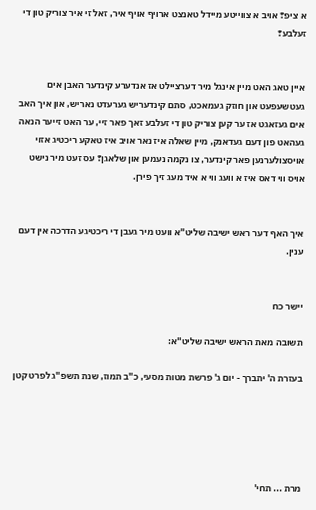א ציפ? אויב א צווייטע מיידל טאנצט ארויף אויף איר, זאל זי איר צוריק טון די זעלבע?


איין טאג האט מיין אינגל מיר דערציילט אז אנדערע קינדער האבן אים געטשעפעט און חוזק געמאכט, סתם קינדעריש גערעדט נאריש, און איך האב אים געזאגט אז ער קען צוריק טון די זעלבע זאך פאר זיי, ער האט זייער הנאה געהאט פון דעם געדאנק, מיין שאלה איז נאר אויב איז טאקע ריכטיג אזוי אויסצולערנען פאר קינדער, צו נקמה נעמען און שלאגן? עס זעט מיר נישט אויס ווי דאס איז א וועג ווי א איד מעג זיך פירן.


איך האף דער ראש ישיבה שליט"א וועט מיר געבן די ריכטיגע הדרכה אין דעם ענין.


יישר כח

תשובה מאת הראש ישיבה שליט"א:

בעזרת ה' יתברך - יום ג' פרשת מטות מסעי, כ"ב תמוז, שנת תשפ"ג לפרט קטן





מרת ... תחי'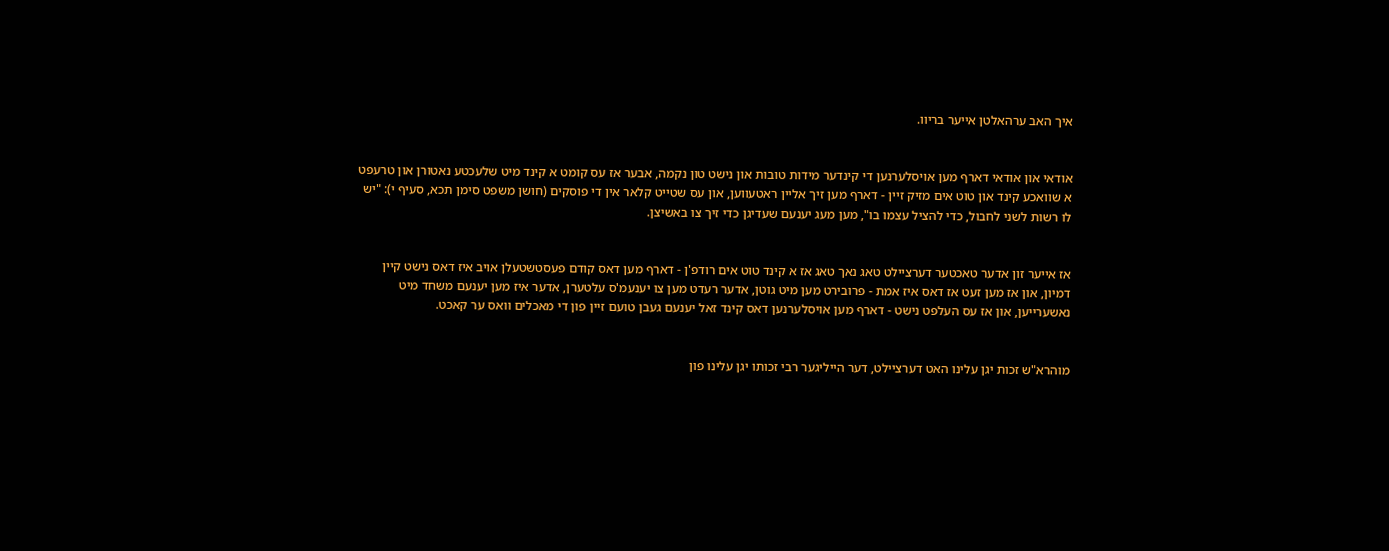איך האב ערהאלטן אייער בריוו.


אודאי און אודאי דארף מען אויסלערנען די קינדער מידות טובות און נישט טון נקמה, אבער אז עס קומט א קינד מיט שלעכטע נאטורן און טרעפט א שוואכע קינד און טוט אים מזיק זיין - דארף מען זיך אליין ראטעווען, און עס שטייט קלאר אין די פוסקים (חושן משפט סימן תכא, סעיף י): "יש לו רשות לשני לחבול, כדי להציל עצמו בו", מען מעג יענעם שעדיגן כדי זיך צו באשיצן.


אז אייער זון אדער טאכטער דערציילט טאג נאך טאג אז א קינד טוט אים רודפ'ן - דארף מען דאס קודם פעסטשטעלן אויב איז דאס נישט קיין דמיון, און אז מען זעט אז דאס איז אמת - פרובירט מען מיט גוטן, אדער רעדט מען צו יענעמ'ס עלטערן, אדער איז מען יענעם משחד מיט נאשערייען, און אז עס העלפט נישט - דארף מען אויסלערנען דאס קינד זאל יענעם געבן טועם זיין פון די מאכלים וואס ער קאכט.


מוהרא"ש זכות יגן עלינו האט דערציילט, דער הייליגער רבי זכותו יגן עלינו פון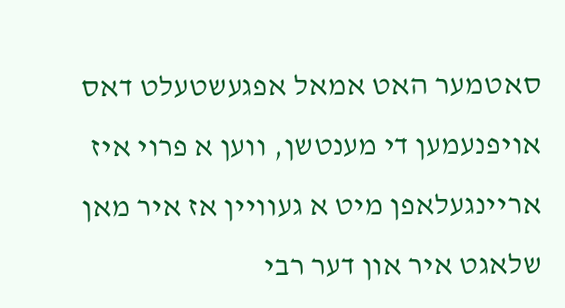סאטמער האט אמאל אפגעשטעלט דאס אויפנעמען די מענטשן, ווען א פרוי איז אריינגעלאפן מיט א געוויין אז איר מאן שלאגט איר און דער רבי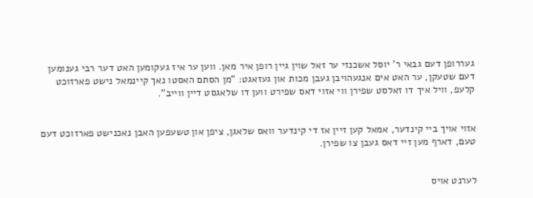געררופן דעם גבאי ר' יוסל אשכנזי ער זאל שוין גיין רופן איר מאן. ווען ער איז געקומען האט דער רבי גענומען דעם שטעקן, ער האט אים אנגעהויבן געבן מכות און געזאגט: "מן הסתם האסטו נאך קיינמאל נישט פארזוכט קלעפ, וויל איך דו זאלסט שפירן ווי אזוי דאס שפירט ווען דו שלאגסט דיין ווייב".


אזוי אויך ביי קינדער, אמאל קען זיין אז די קינדער וואס שלאגן, ציפן און טשעפען האבן נאכנישט פארזוכט דעם טעם, דארף מען זיי דאס געבן צו שפירן.


לערנט אויס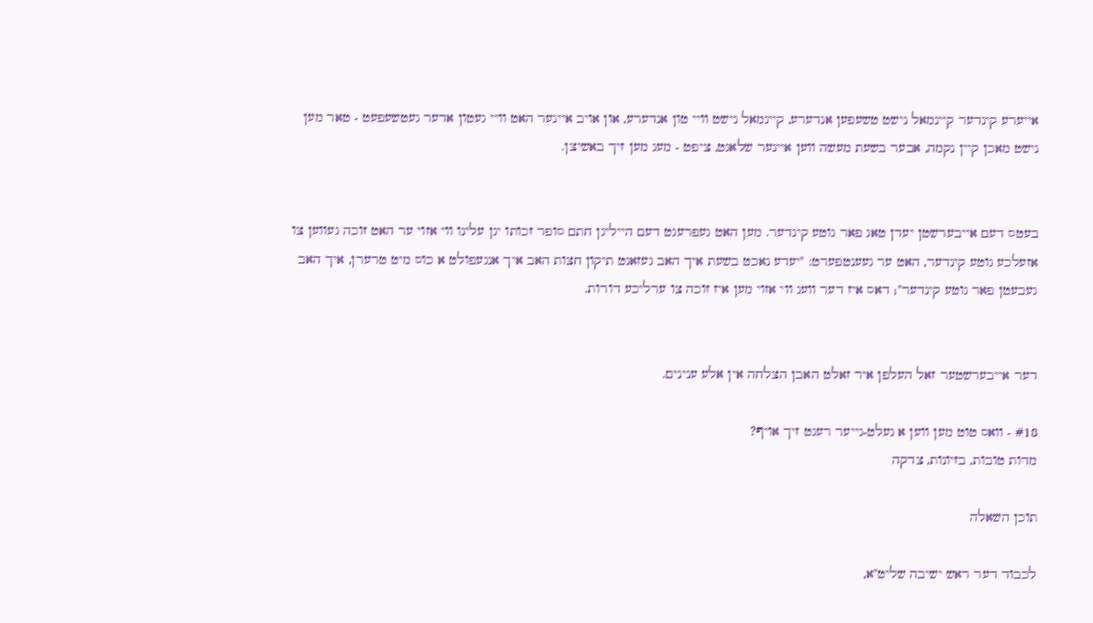אייערע קינדער קיינמאל נישט טשעפען אנדערע, קיינמאל נישט וויי טון אנדערע, און אויב איינער האט וויי געטון אדער געטשעפעט - טאר מען נישט מאכן קיין נקמה, אבער בשעת מעשה ווען איינער שלאגט, ציפט - מעג מען זיך באשיצן.


בעטס דעם אייבערשטן יעדן טאג פאר גוטע קינדער. מען האט געפרעגט דעם הייליגן חתם סופר זכותו יגן עלינו ווי אזוי ער האט זוכה געווען צו אזעלכע גוטע קינדער, האט ער געענטפערט: "יעדע נאכט בשעת איך האב געזאגט תיקון חצות האב איך אנגעפולט א כוס מיט טרערן, איך האב געבעטן פאר גוטע קינדער"; דאס איז דער וועג ווי אזוי מען איז זוכה צו ערליכע דורות.


דער אייבערשטער זאל העלפן איר זאלט האבן הצלחה אין אלע ענינים.

#18 - וואס טוט מען ווען א געלט-גייער רעגט זיך אויף?
מדות טובות, בזיונות, צדקה

תוכן השאלה

לכבוד דער ראש ישיבה שליט"א,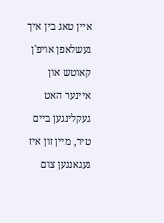איין טאג בין איך געשלאפן אויפ'ן קאוטש און איינער האט געקלינגען ביים טיר, מיין זון איז געגאנגען צום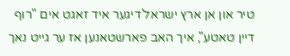טיר און אן ארץ ישראל'דיגער איד זאגט אים "רוף דיין טאטע", איך האב פארשטאנען אז ער גייט נאך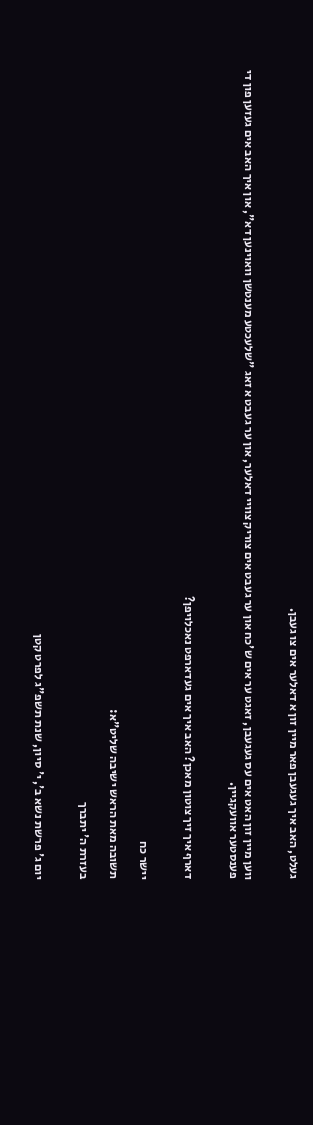געלט, האב איך געגעבן פאר מיין זון א דאלער אים צו געבן.


ווען מיין זון האט אים עס געגעבן, זאגט ער אים ש'כח און ער געבט אים צוריק צוויי דאלער, און ער געבט א זאג "שלעכטע מענטשן וואוינען דא", און איך האב אים געזען פון די פענסטער אוועקגיין.


דארף איך זיך צוטון מאכן? האב איך אים געדארפט נאכלויפן?


יישר כח

תשובה מאת הראש ישיבה שליט"א:

בעזרת ה' יתברך


יום ג' פרשת נשא ב', י' סיון, שנת תשפ"ג לפרט קטן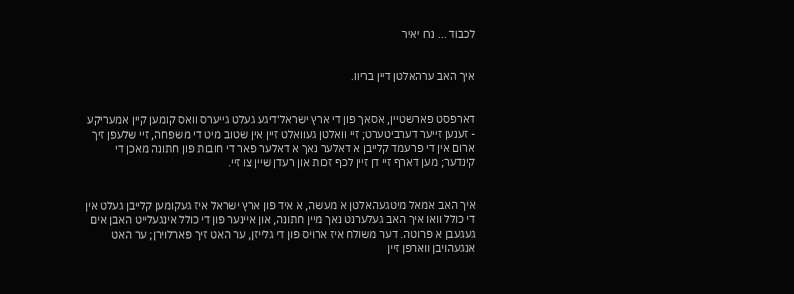לכבוד ... נרו יאיר


איך האב ערהאלטן דיין בריוו.


דארפסט פארשטיין, אסאך פון די ארץ ישראל'דיגע געלט גייערס וואס קומען קיין אמעריקע - זענען זייער דערביטערט; זיי וואלטן געוואלט זיין אין שטוב מיט די משפחה, זיי שלעפן זיך ארום אין די פרעמד קלייבן א דאלער נאך א דאלער פאר די חובות פון חתונה מאכן די קינדער; מען דארף זיי דן זיין לכף זכות און רעדן שיין צו זיי.


איך האב אמאל מיטגעהאלטן א מעשה, א איד פון ארץ ישראל איז געקומען קלייבן געלט אין די כולל וואו איך האב געלערנט נאך מיין חתונה, און איינער פון די כולל אינגעלייט האבן אים געגעבן א פרוטה. דער משולח איז ארויס פון די גלייזן, ער האט זיך פארלוירן; ער האט אנגעהויבן ווארפן זיין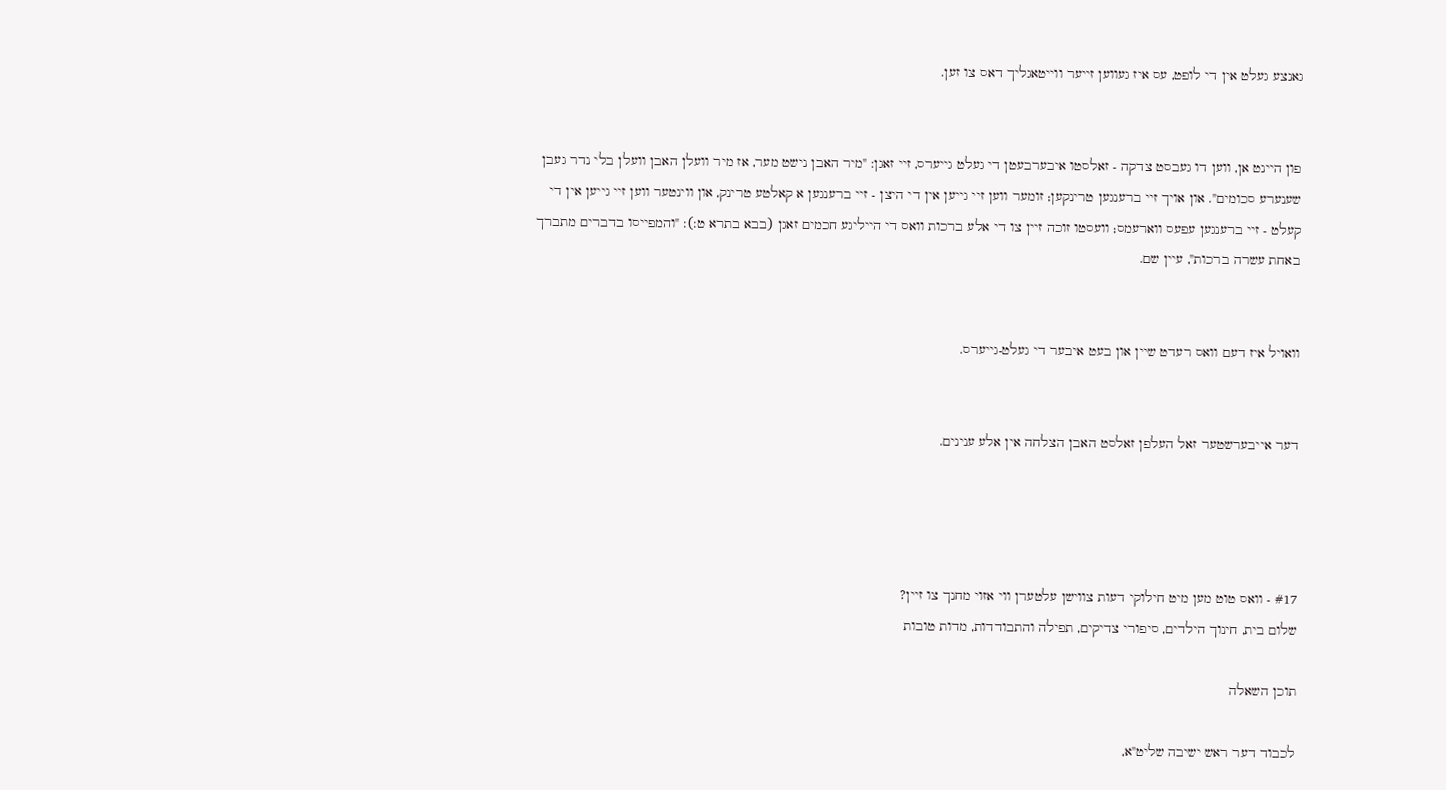גאנצע געלט אין די לופט, עס איז געווען זייער ווייטאגליך דאס צו זען.


פון היינט אן, ווען דו געבסט צדקה - זאלסטו איבערבעטן די געלט גייערס, זיי זאגן: "מיר האבן נישט מער, אז מיר וועלן האבן וועלן בלי נדר געבן שענערע סכומים". און אויך זיי ברענגען טרינקען; זומער ווען זיי גייען אין די היצן - זיי ברענגען א קאלטע טרינק, און ווינטער ווען זיי גייען אין די קעלט - זיי ברענגען עפעס ווארעמס; וועסטו זוכה זיין צו די אלע ברכות וואס די הייליגע חכמים זאגן (בבא בתרא ט:): "והמפייסו בדברים מתברך באחת עשרה ברכות", עיין שם.


וואויל איז דעם וואס רעדט שיין און בעט איבער די געלט-גייערס.


דער אייבערשטער זאל העלפן זאלסט האבן הצלחה אין אלע ענינים.




#17 - וואס טוט מען מיט חילוקי דעות צווישן עלטערן ווי אזוי מחנך צו זיין?
שלום בית, חינוך הילדים, סיפורי צדיקים, תפילה והתבודדות, מדות טובות

תוכן השאלה

לכבוד דער ראש ישיבה שליט"א,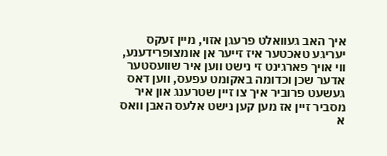איך האב געוואלט פרעגן אזוי, מיין זעקס יעריגע טאכטער איז זייער אן אומצופרידענע, ווי אויך פארגינט זי נישט ווען איר שוועסטער אדער שכן וכדומה באקומט עפעס, ווען דאס געשעט פרוביר איך צו זיין שטרענג און איר מסביר זיין אז מען קען נישט אלעס האבן וואס א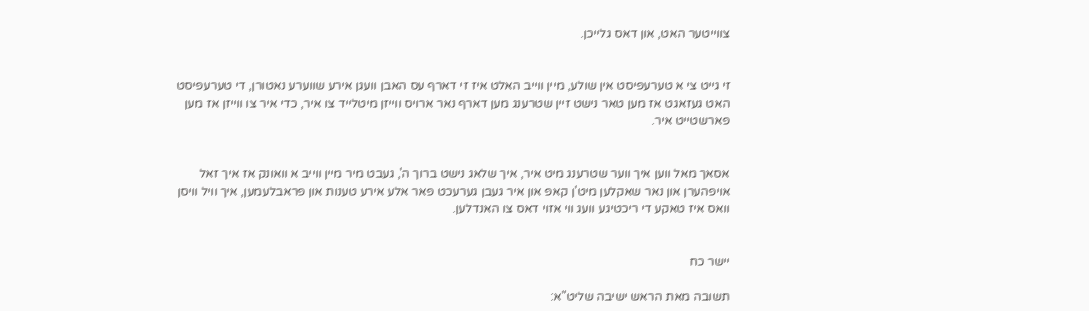צווייטער האט, און דאס גלייכן.


זי גייט צי א טערעפיסט אין שולע, מיין ווייב האלט איז זי דארף עס האבן וועגן אירע שווערע נאטורן, די טערעפיסט האט געזאגט אז מען טאר נישט זיין שטרענג מען דארף נאר ארויס ווייזן מיטלייד צו איר, כדי איר צו ווייזן אז מען פארשטייט איר.


אסאך מאל ווען איך ווער שטרענג מיט איר, איך שלאג נישט ברוך ה', געבט מיר מיין ווייב א וואונק אז איך זאל אויפהערן און נאר שאקלען מיט'ן קאפ און איר געבן גערעכט פאר אלע אירע טענות און פראבלעמען, איך וויל וויסן וואס איז טאקע די ריכטיגע וועג ווי אזוי דאס צו האנדלען.


יישר כח

תשובה מאת הראש ישיבה שליט"א: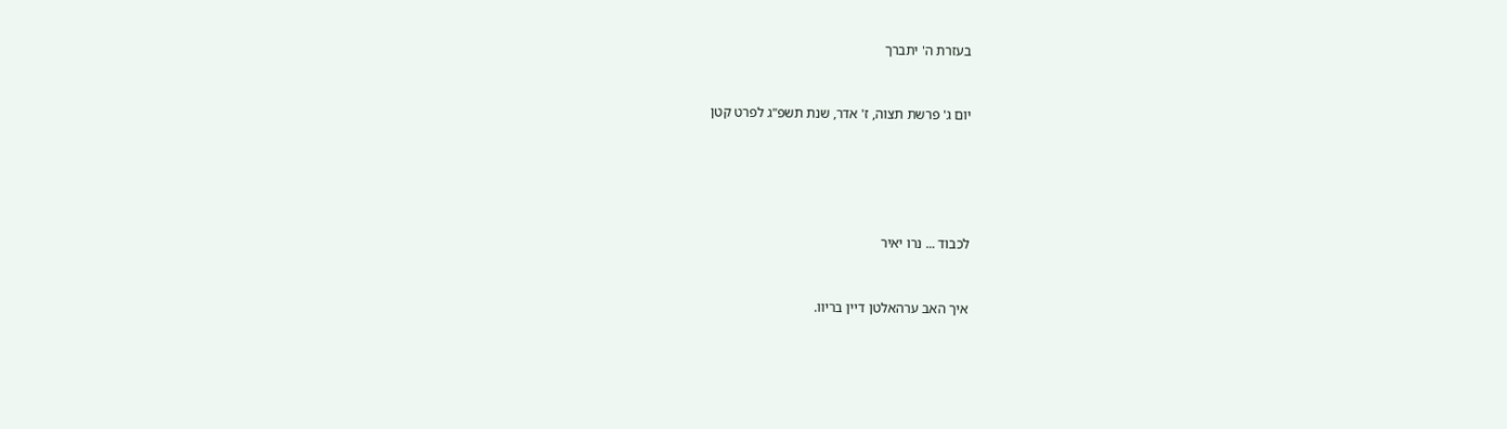בעזרת ה' יתברך


יום ג' פרשת תצוה, ז' אדר, שנת תשפ"ג לפרט קטן





לכבוד ... נרו יאיר


איך האב ערהאלטן דיין בריוו.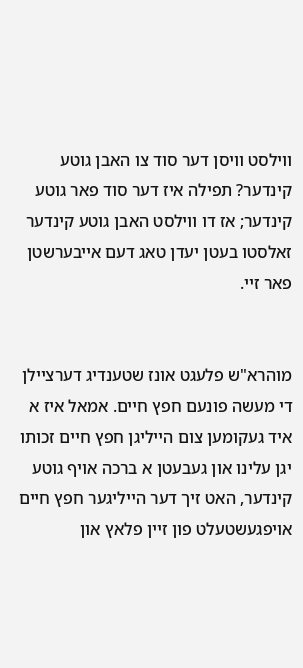ווילסט וויסן דער סוד צו האבן גוטע קינדער? תפילה איז דער סוד פאר גוטע קינדער; אז דו ווילסט האבן גוטע קינדער זאלסטו בעטן יעדן טאג דעם אייבערשטן פאר זיי.


מוהרא"ש פלעגט אונז שטענדיג דערציילן די מעשה פונעם חפץ חיים. אמאל איז א איד געקומען צום הייליגן חפץ חיים זכותו יגן עלינו און געבעטן א ברכה אויף גוטע קינדער, האט זיך דער הייליגער חפץ חיים אויפגעשטעלט פון זיין פלאץ און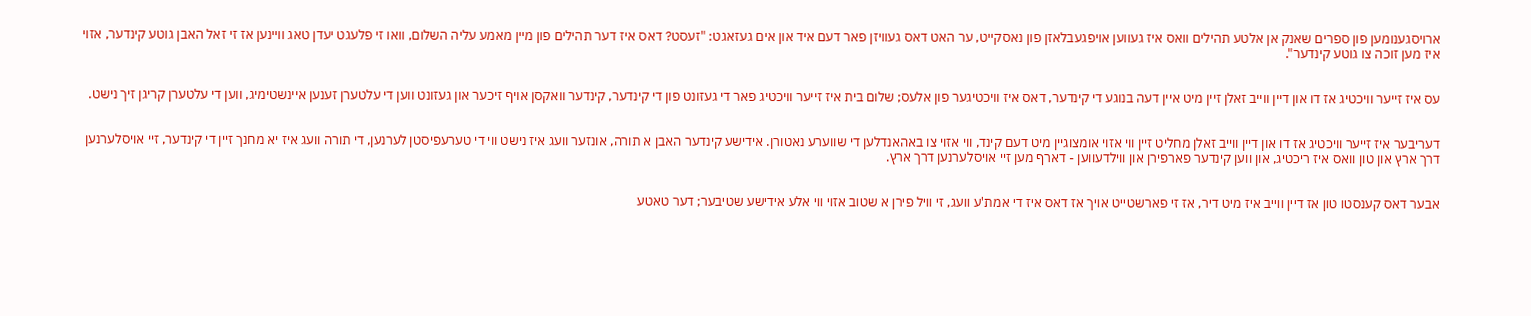ארויסגענומען פון ספרים שאנק אן אלטע תהילים וואס איז געווען אויפגעבלאזן פון נאסקייט, ער האט דאס געוויזן פאר דעם איד און אים געזאגט: "זעסט? דאס איז דער תהילים פון מיין מאמע עליה השלום, וואו זי פלעגט יעדן טאג וויינען אז זי זאל האבן גוטע קינדער, אזוי איז מען זוכה צו גוטע קינדער".


עס איז זייער וויכטיג אז דו און דיין ווייב זאלן זיין מיט איין דעה בנוגע די קינדער, דאס איז וויכטיגער פון אלעס; שלום בית איז זייער וויכטיג פאר די געזונט פון די קינדער, קינדער וואקסן אויף זיכער און געזונט ווען די עלטערן זענען איינשטימיג, ווען די עלטערן קריגן זיך נישט.


דעריבער איז זייער וויכטיג אז דו און דיין ווייב זאלן מחליט זיין ווי אזוי אומצוגיין מיט דעם קינד, ווי אזוי צו באהאנדלען די שווערע נאטורן. אידישע קינדער האבן א תורה, אונזער וועג איז נישט ווי די טערעפיסטן לערנען, די תורה וועג איז יא מחנך זיין די קינדער, זיי אויסלערנען דרך ארץ און טון וואס איז ריכטיג, און ווען קינדער פארפירן און ווילדעווען - דארף מען זיי אויסלערנען דרך ארץ.


אבער דאס קענסטו טון אז דיין ווייב איז מיט דיר, אז זי פארשטייט אויך אז דאס איז די אמת'ע וועג, זי וויל פירן א שטוב אזוי ווי אלע אידישע שטיבער; דער טאטע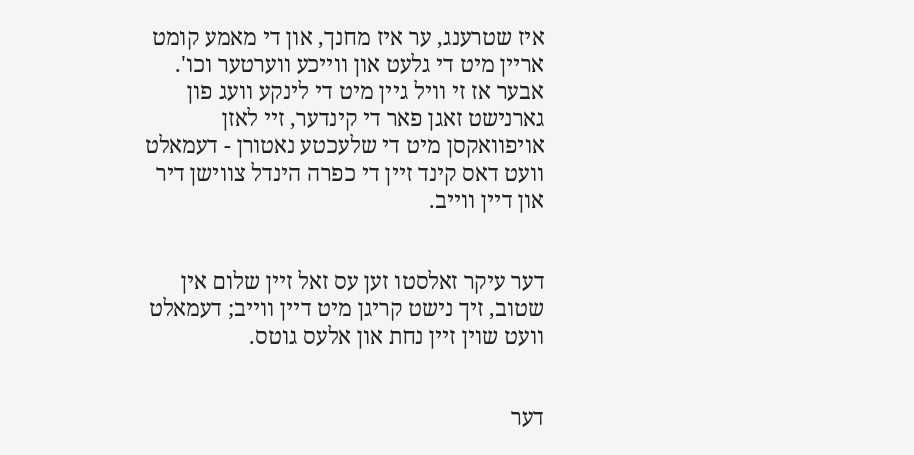איז שטרענג, ער איז מחנך, און די מאמע קומט אריין מיט די גלעט און ווייכע ווערטער וכו'. אבער אז זי וויל גיין מיט די לינקע וועג פון גארנישט זאגן פאר די קינדער, זיי לאזן אויפוואקסן מיט די שלעכטע נאטורן - דעמאלט וועט דאס קינד זיין די כפרה הינדל צווישן דיר און דיין ווייב.


דער עיקר זאלסטו זען עס זאל זיין שלום אין שטוב, זיך נישט קריגן מיט דיין ווייב; דעמאלט וועט שוין זיין נחת און אלעס גוטס.


דער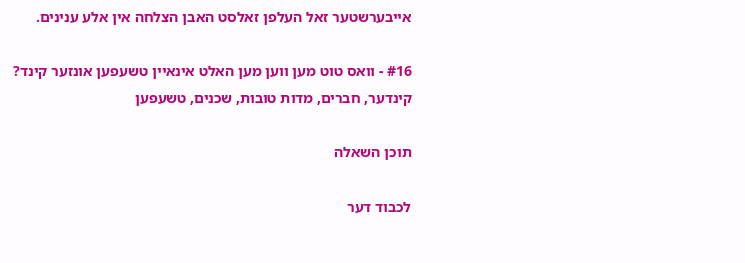אייבערשטער זאל העלפן זאלסט האבן הצלחה אין אלע ענינים.

#16 - וואס טוט מען ווען מען האלט אינאיין טשעפען אונזער קינד?
קינדער, חברים, מדות טובות, שכנים, טשעפען

תוכן השאלה

לכבוד דער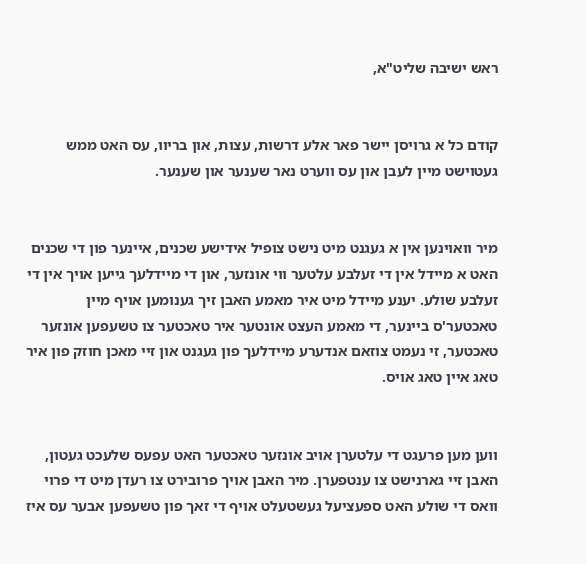ראש ישיבה שליט"א,


קודם כל א גרויסן יישר פאר אלע דרשות, עצות, און בריוו, עס האט ממש געטוישט מיין לעבן און עס ווערט נאר שענער און שענער.


מיר וואוינען אין א געגנט מיט נישט צופיל אידישע שכנים, איינער פון די שכנים האט א מיידל אין די זעלבע עלטער ווי אונזער, און די מיידלעך גייען אויך אין די זעלבע שולע. יענע מיידל מיט איר מאמע האבן זיך גענומען אויף מיין טאכטער'ס ביינער, די מאמע העצט אונטער איר טאכטער צו טשעפען אונזער טאכטער, זי נעמט צוזאם אנדערע מיידלעך פון געגנט און זיי מאכן חוזק פון איר טאג איין טאג אויס.


ווען מען פרעגט די עלטערן אויב אונזער טאכטער האט עפעס שלעכט געטון, האבן זיי גארנישט צו ענטפערן. מיר האבן אויך פרובירט צו רעדן מיט די פרוי וואס די שולע האט ספעציעל געשטעלט אויף די זאך פון טשעפען אבער עס איז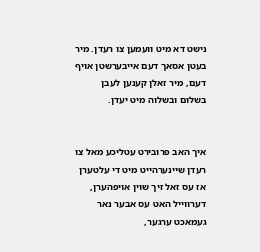נישט דא מיט וועמען צו רעדן. מיר בעטן אסאך דעם אייבערשטן אויף דעם, מיר זאלן קענען לעבן בשלום ובשלוה מיט יעדן.


איך האב פרובירט עטליכע מאל צו רעדן שיינערהייט מיט די עלטערן אז עס זאל זיך שוין אויפהערן, דערווייל האט עס אבער נאר געמאכט ערגער,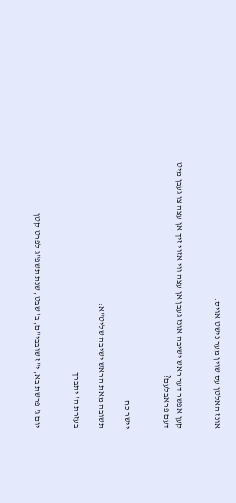אונז האלטן עס שוין מער נישט אויס.


קען אפשר דער ראש ישיבה אונז געבן אן עצה ווי אזוי זיך אן עצה צו געבן מיט דעם פראבלעם?


יישר כח

תשובה מאת הראש ישיבה שליט"א:

בעזרת ה' יתברך


יום ג' פרשת בא, י"ז שובבי"ם, ב' שבט, שנת תשפ"ג לפרט קטן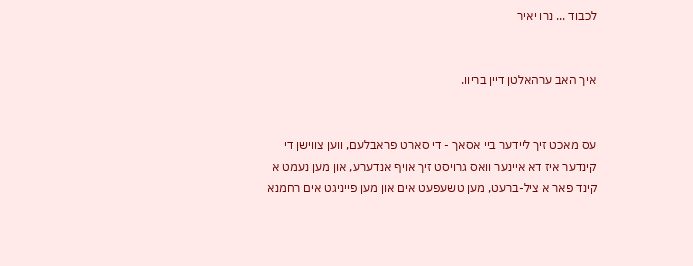לכבוד ... נרו יאיר


איך האב ערהאלטן דיין בריוו.


עס מאכט זיך ליידער ביי אסאך - די סארט פראבלעם, ווען צווישן די קינדער איז דא איינער וואס גרויסט זיך אויף אנדערע, און מען נעמט א קינד פאר א ציל-ברעט, מען טשעפעט אים און מען פייניגט אים רחמנא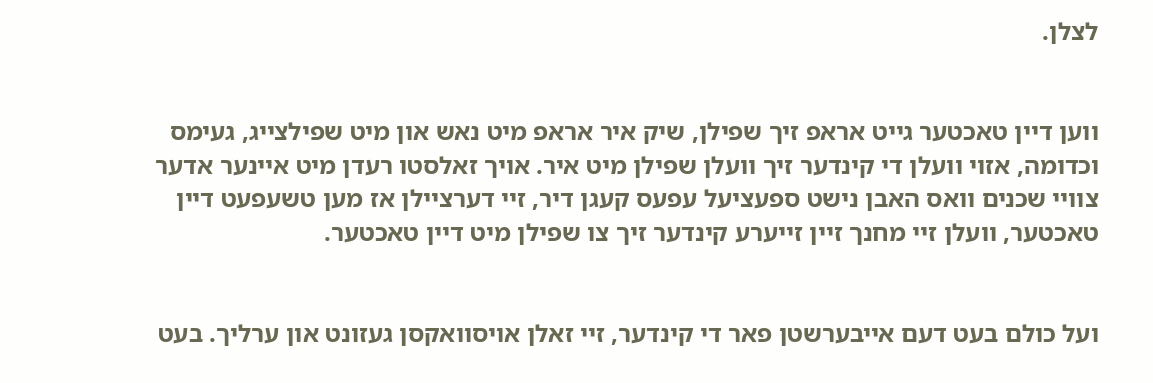לצלן.


ווען דיין טאכטער גייט אראפ זיך שפילן, שיק איר אראפ מיט נאש און מיט שפילצייג, געימס וכדומה, אזוי וועלן די קינדער זיך וועלן שפילן מיט איר. אויך זאלסטו רעדן מיט איינער אדער צוויי שכנים וואס האבן נישט ספעציעל עפעס קעגן דיר, זיי דערציילן אז מען טשעפעט דיין טאכטער, וועלן זיי מחנך זיין זייערע קינדער זיך צו שפילן מיט דיין טאכטער.


ועל כולם בעט דעם אייבערשטן פאר די קינדער, זיי זאלן אויסוואקסן געזונט און ערליך. בעט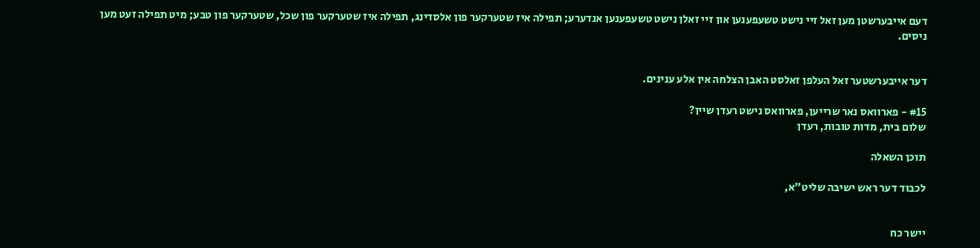דעם אייבערשטן מען זאל זיי נישט טשעפענען און זיי זאלן נישט טשעפענען אנדערע; תפילה איז שטערקער פון אלסדינג, תפילה איז שטערקער פון שכל, שטערקער פון טבע; מיט תפילה זעט מען ניסים.


דער אייבערשטער זאל העלפן זאלסט האבן הצלחה אין אלע ענינים.

#15 - פארוואס נאר שרייען, פארוואס נישט רעדן שיין?
שלום בית, מדות טובות, רעדן

תוכן השאלה

לכבוד דער ראש ישיבה שליט"א,


יישר כח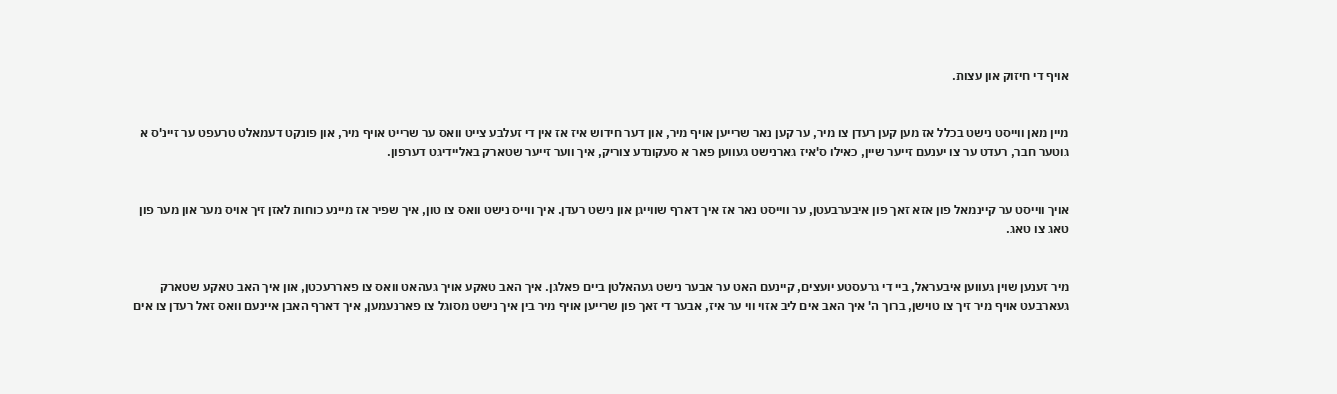אויף די חיזוק און עצות.


מיין מאן ווייסט נישט בכלל אז מען קען רעדן צו מיר, ער קען נאר שרייען אויף מיר, און דער חידוש איז אז אין די זעלבע צייט וואס ער שרייט אויף מיר, און פונקט דעמאלט טרעפט ער זיינ'ס א גוטער חבר, רעדט ער צו יענעם זייער שיין, כאילו ס'איז גארנישט געווען פאר א סעקונדע צוריק, איך ווער זייער שטארק באליידיגט דערפון.


אויך ווייסט ער קיינמאל פון אזא זאך פון איבערבעטן, ער ווייסט נאר אז איך דארף שווייגן און נישט רעדן. איך ווייס נישט וואס צו טון, איך שפיר אז מיינע כוחות לאזן זיך אויס מער און מער פון טאג צו טאג.


מיר זענען שוין געווען איבעראל, ביי די גרעסטע יועצים, קיינעם האט ער אבער נישט געהאלטן ביים פאלגן. איך האב טאקע אויך געהאט וואס צו פאררעכטן, און איך האב טאקע שטארק געארבעט אויף מיר זיך צו טוישן, ברוך ה' איך האב אים ליב אזוי ווי ער איז, אבער די זאך פון שרייען אויף מיר בין איך נישט מסוגל צו פארנעמען, איך דארף האבן איינעם וואס זאל רעדן צו אים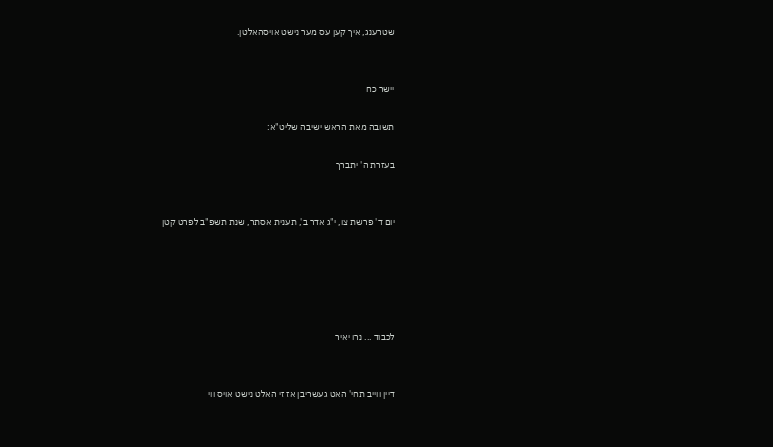שטרענג, איך קען עס מער נישט אויסהאלטן.


יישר כח

תשובה מאת הראש ישיבה שליט"א:

בעזרת ה' יתברך


יום ד' פרשת צו, י"ג אדר ב', תענית אסתר, שנת תשפ"ב לפרט קטן





לכבוד ... נרו יאיר


דיין ווייב תחי' האט געשריבן אז זי האלט נישט אויס ווי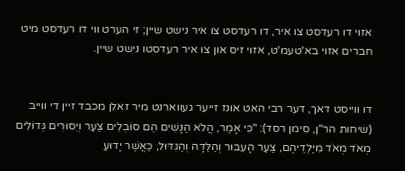אזוי דו רעדסט צו איר, דו רעדסט צו איר נישט שיין; זי הערט ווי דו רעדסט מיט חברים אזוי בא'טעמ'ט, אזוי זיס און צו איר רעדסטו נישט שיין.


דו ווייסט דאך, דער רבי האט אונז זייער געווארנט מיר זאלן מכבד זיין די ווייב (שיחות הר"ן, סימן רסד): "כִּי אָמַר, הֲלֹא הַנָּשִׁים הֵם סוֹבְלִים צַעַר וְיִסּוּרִים גְּדוֹלִים מְאֹד מְאֹד מִיַּלְדֵיהֶם, צַעַר הָעִבּוּר וְהַלֵּדָה וְהַגִּדּוּל, כַּאֲשֶׁר יָדוּעַ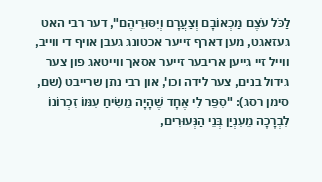לַכֹּל עֹצֶם מַכְאוֹבָם וְצַעֲרָם וְיִסּוּרֵיהֶם", דער רבי האט געזאגט, מען דארף זייער אכטונג געבן אויף די ווייב, ווייל זיי גייען אריבער זייער אסאך ווייטאג פון צער גידול בנים, צער לידה וכו', און רבי נתן שרייבט (שם, סימן רסג): "סִפֵּר לִי אֶחָד שֶׁהָיָה מֵשִׂיחַ עִמּוֹ זִכְרוֹנוֹ לִבְרָכָה מֵעִנְיַן בְּנֵי הַנְּעוּרִים,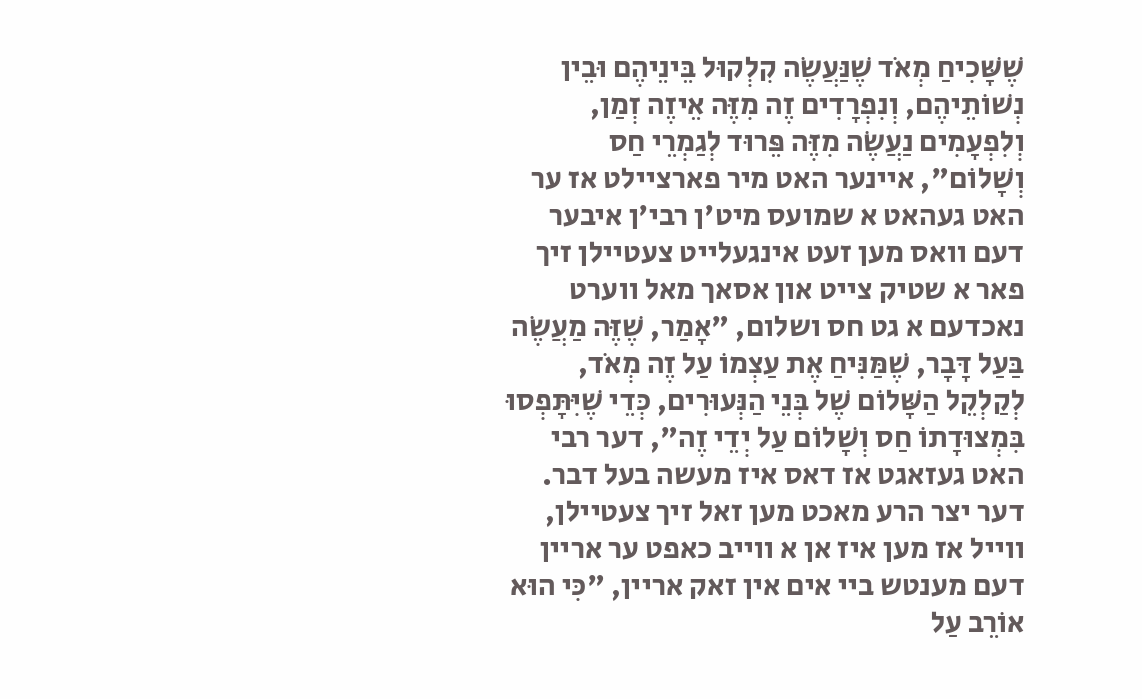שֶׁשָּׁכִיחַ מְאֹד שֶׁנַּעֲשֶׂה קִלְקוּל בֵּינֵיהֶם וּבֵין נְשׁוֹתֵיהֶם, וְנִפְרָדִים זֶה מִזֶּה אֵיזֶה זְמַן, וְלִפְעָמִים נַעֲשֶׂה מִזֶּה פֵּרוּד לְגַמְרֵי חַס וְשָׁלוֹם", איינער האט מיר פארציילט אז ער האט געהאט א שמועס מיט'ן רבי'ן איבער דעם וואס מען זעט אינגעלייט צעטיילן זיך פאר א שטיק צייט און אסאך מאל ווערט נאכדעם א גט חס ושלום, "אָמַר, שֶׁזֶּה מַעֲשֶׂה בַּעַל דָּבָר, שֶׁמַּנִּיחַ אֶת עַצְמוֹ עַל זֶה מְאֹד, לְקַלְקֵל הַשָּׁלוֹם שֶׁל בְּנֵי הַנְּעוּרִים, כְּדֵי שֶׁיִּתָּפְסוּ בִּמְצוּדָתוֹ חַס וְשָׁלוֹם עַל יְדֵי זֶה", דער רבי האט געזאגט אז דאס איז מעשה בעל דבר. דער יצר הרע מאכט מען זאל זיך צעטיילן, ווייל אז מען איז אן א ווייב כאפט ער אריין דעם מענטש ביי אים אין זאק אריין, "כִּי הוּא אוֹרֵב עַל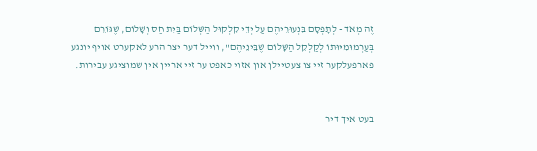זֶה מְאֹד - לְתָפְסָם בִּנְעוּרֵיהֶם עַל יְדֵי קִלְקוּל הַשְּׁלוֹם בַּיִת חַס וְשָׁלוֹם, שֶׁגּוֹרֵם בְּעַרְמוּמִיּוּתוֹ לְקַלְקֵל הַשָּׁלוֹם שֶׁבֵּינֵיהֶם", ווייל דער יצר הרע לאקערט אויף יונגע פארפעלקער זיי צו צעטיילן און אזוי כאפט ער זיי אריין אין שמוציגע עבירות.


בעט איך דיר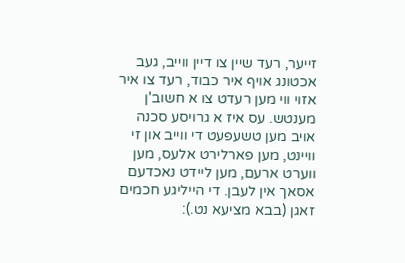זייער, רעד שיין צו דיין ווייב, געב אכטונג אויף איר כבוד, רעד צו איר אזוי ווי מען רעדט צו א חשוב'ן מענטש. עס איז א גרויסע סכנה אויב מען טשעפעט די ווייב און זי וויינט, מען פארלירט אלעס, מען ווערט ארעם, מען ליידט נאכדעם אסאך אין לעבן. די הייליגע חכמים זאגן (בבא מציעא נט.):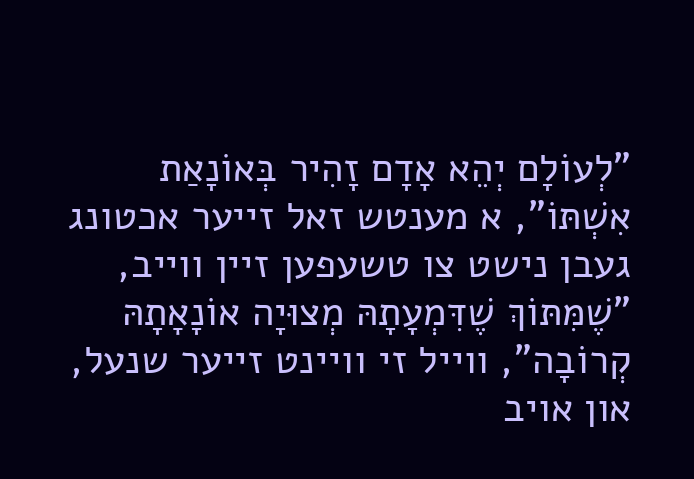"לְעוֹלָם יְהֵא אָדָם זָהִיר בְּאוֹנָאַת אִשְׁתּוֹ", א מענטש זאל זייער אכטונג געבן נישט צו טשעפען זיין ווייב, "שֶׁמִּתּוֹךְ שֶׁדִּמְעָתָהּ מְצוּיָה אוֹנָאָתָהּ קְרוֹבָה", ווייל זי וויינט זייער שנעל, און אויב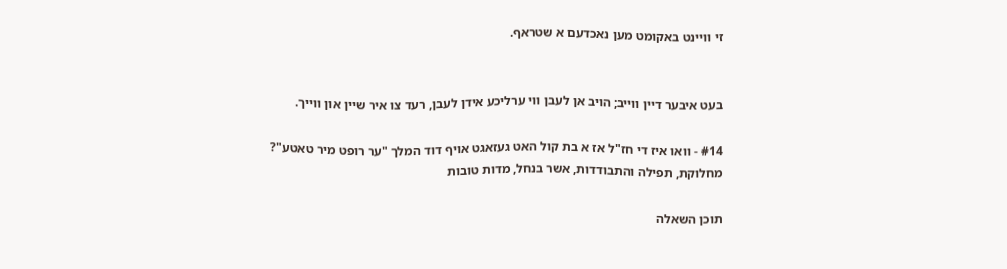זי וויינט באקומט מען נאכדעם א שטראף.


בעט איבער דיין ווייב; הויב אן לעבן ווי ערליכע אידן לעבן, רעד צו איר שיין און ווייך.

#14 - וואו איז די חז"ל אז א בת קול האט געזאגט אויף דוד המלך "ער רופט מיר טאטע"?
מחלוקת, תפילה והתבודדות, אשר בנחל, מדות טובות

תוכן השאלה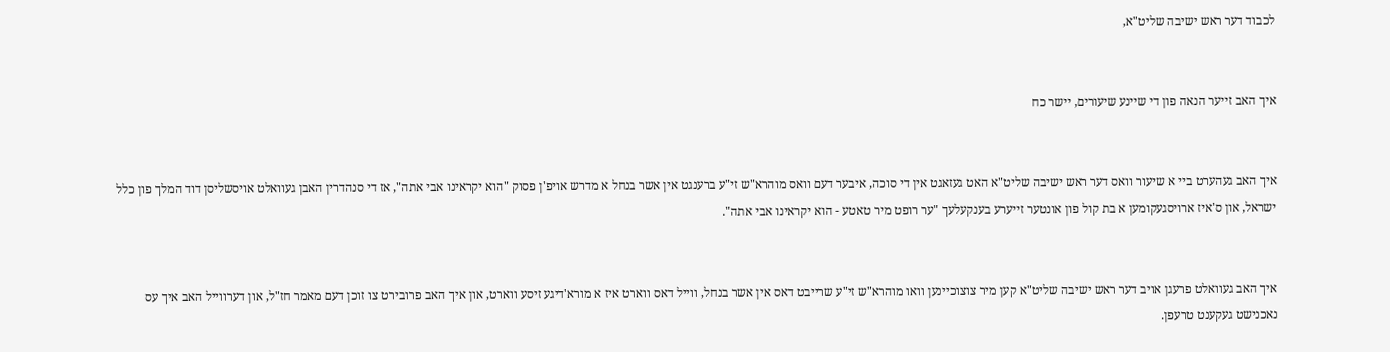לכבוד דער ראש ישיבה שליט"א,


איך האב זייער הנאה פון די שיינע שיעורים, יישר כח


איך האב געהערט ביי א שיעור וואס דער ראש ישיבה שליט"א האט געזאגט אין די סוכה, איבער דעם וואס מוהרא"ש זי"ע ברענגט אין אשר בנחל א מדרש אויפ'ן פסוק "הוא יקראינו אבי אתה", אז די סנהדרין האבן געוואלט אויסשליסן דוד המלך פון כלל ישראל, און ס'איז ארויסגעקומען א בת קול פון אונטער זייערע בענקעלעך "ער רופט מיר טאטע - הוא יקראינו אבי אתה".


איך האב געוואלט פרעגן אויב דער ראש ישיבה שליט"א קען מיר צוצוכיינען וואו מוהרא"ש זי"ע שרייבט דאס אין אשר בנחל, ווייל דאס ווארט איז א מורא'דיגע זיסע ווארט, און איך האב פרובירט צו זוכן דעם מאמר חז"ל, און דערווייל האב איך עס נאכנישט געקענט טרעפן.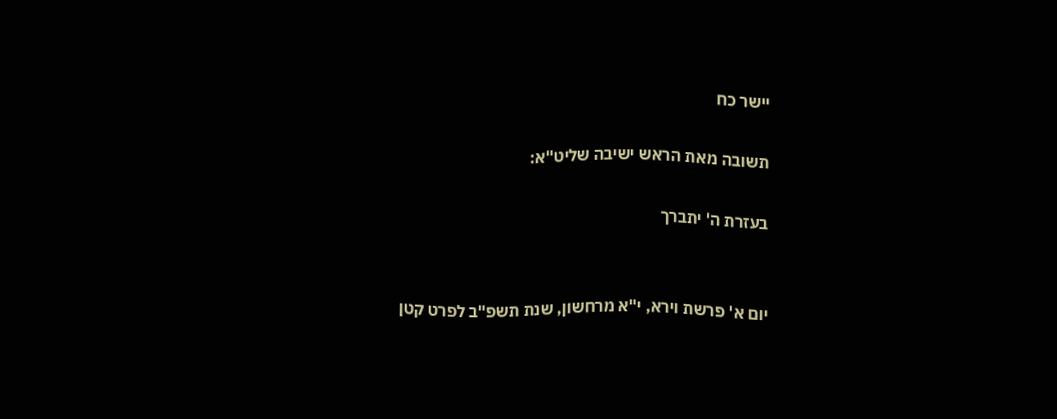יישר כח

תשובה מאת הראש ישיבה שליט"א:

בעזרת ה' יתברך


יום א' פרשת וירא, י"א מרחשון, שנת תשפ"ב לפרט קטן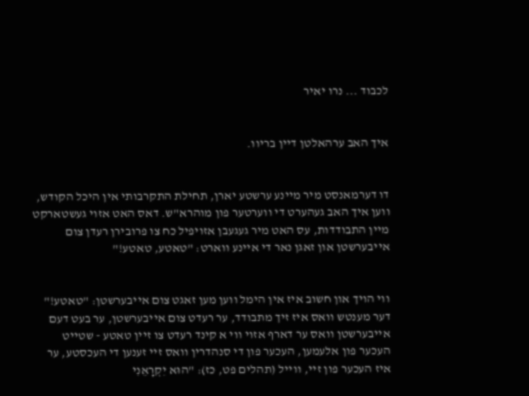לכבוד ... נרו יאיר


איך האב ערהאלטן דיין בריוו.


דו דערמאנסט מיר מיינע ערשטע יארן, תחילת התקרבותי אין היכל הקודש, ווען איך האב געהערט די ווערטער פון מוהרא"ש. דאס האט אזוי געשטארקט מיין התבודדות, עס האט מיר געגעבן אזויפיל כח צו פרובירן רעדן צום אייבערשטן און זאגן נאר די איינע ווארט: "טאטע, טאטע!"


ווי הויך און חשוב איז אין הימל ווען מען זאגט צום אייבערשטן: "טאטע!" דער מענטש וואס איז זיך מתבודד, ער רעדט צום אייבערשטן, ער בעט דעם אייבערשטן וואס ער דארף אזוי ווי א קינד רעדט צו זיין טאטע - שטייט העכער פון אלעמען, העכער פון די סנהדרין וואס זיי זענען די העכסטע, ער איז העכער פון זיי, ווייל (תהלים פט, כז): "הוּא יִקְרָאֵנִי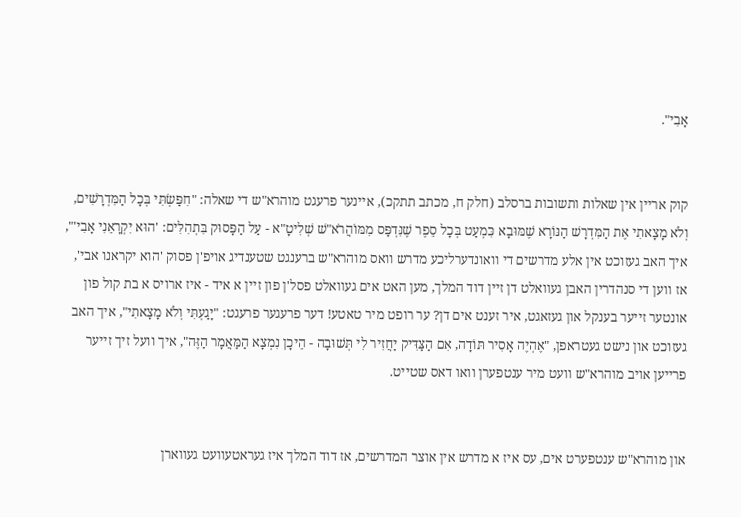אָבִי".


קוק אריין אין שאלות ותשובות ברסלב (חלק ח, מכתב תתקכ), איינער פרעגט מוהרא"ש די שאלה: "חִפַּשְׂתִּי בְּכָל הַמִּדְרָשִׁים, וְלֹא מָצָאתִי אֶת הַמִּדְרָשׁ הַנּוֹרָא שֶׁמּוּבָא כִּמְעַט בְּכָל סֵפֶר שֶׁנִּדְפַּס מִמּוֹהֲרֹא"שׁ שְׁלִיטָ"א - עַל הַפָּסוּק בִּתְהִלִּים: 'הוּא יִקְרָאֵנִי אָבִי'", איך האב געזוכט אין אלע מדרשים די וואונדערליכע מדרש וואס מוהרא"ש ברענגט שטענדיג אויפ'ן פסוק 'הוא יקראנו אבי', אז ווען די סנהדרין האבן געוואלט דן זיין דוד המלך, מען האט אים געוואלט פסל'ן פון זיין א איד - איז ארויס א בת קול פון אונטער זייער בענקל און געזאגט, איר זענט אים דן? ער רופט מיר טאטע! דער פרעגער פרעגט: "יָגַעְתִּי וְלֹא מָצָאתִי", איך האב געזוכט און נישט געטראפן, "אֶהְיֶה אָסִיר תּוֹדָה, אִם הַצַּדִּיק יַחֲזִיר לִי תְּשׁוּבָה - הֵיכָן נִמְצָא הַמַּאֲמָר הַזֶּה", איך וועל זיך זייער פרייען אויב מוהרא"ש וועט מיר ענטפערן וואו דאס שטייט.


און מוהרא"ש ענטפערט אים, עס איז א מדרש אין אוצר המדרשים, אז דוד המלך איז געראטעוועט געווארן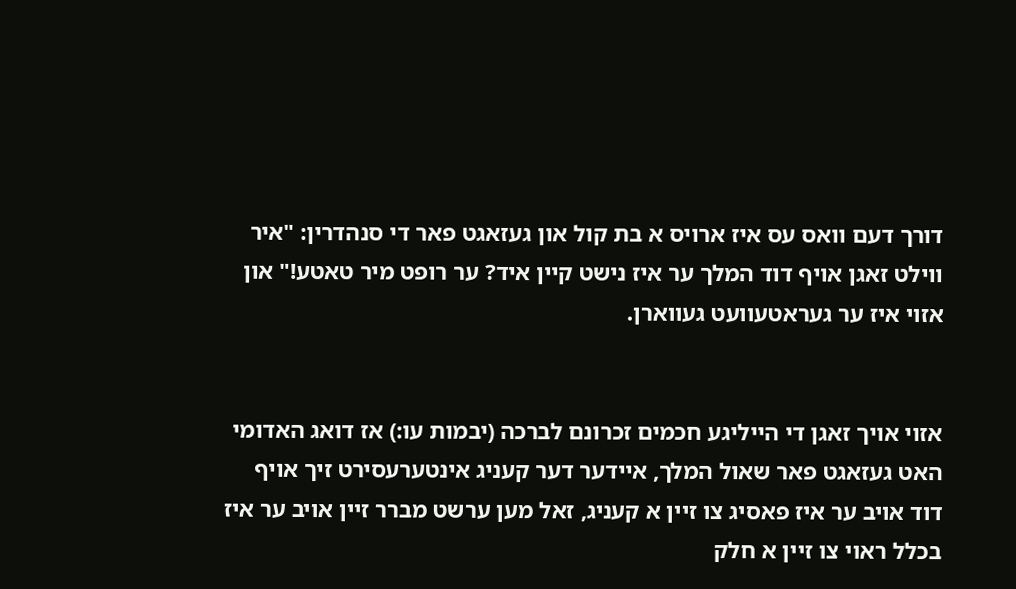דורך דעם וואס עס איז ארויס א בת קול און געזאגט פאר די סנהדרין: "איר ווילט זאגן אויף דוד המלך ער איז נישט קיין איד? ער רופט מיר טאטע!" און אזוי איז ער געראטעוועט געווארן.


אזוי אויך זאגן די הייליגע חכמים זכרונם לברכה (יבמות עו:) אז דואג האדומי האט געזאגט פאר שאול המלך, איידער דער קעניג אינטערעסירט זיך אויף דוד אויב ער איז פאסיג צו זיין א קעניג, זאל מען ערשט מברר זיין אויב ער איז בכלל ראוי צו זיין א חלק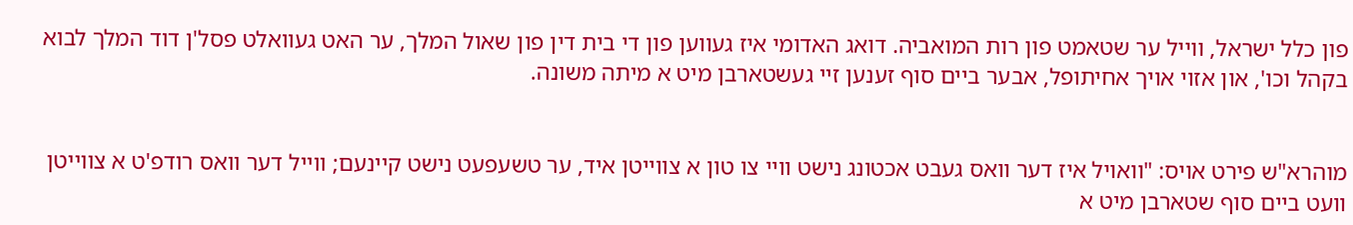פון כלל ישראל, ווייל ער שטאמט פון רות המואביה. דואג האדומי איז געווען פון די בית דין פון שאול המלך, ער האט געוואלט פסל'ן דוד המלך לבוא בקהל וכו', און אזוי אויך אחיתופל, אבער ביים סוף זענען זיי געשטארבן מיט א מיתה משונה.


מוהרא"ש פירט אויס: "וואויל איז דער וואס געבט אכטונג נישט וויי צו טון א צווייטן איד, ער טשעפעט נישט קיינעם; ווייל דער וואס רודפ'ט א צווייטן וועט ביים סוף שטארבן מיט א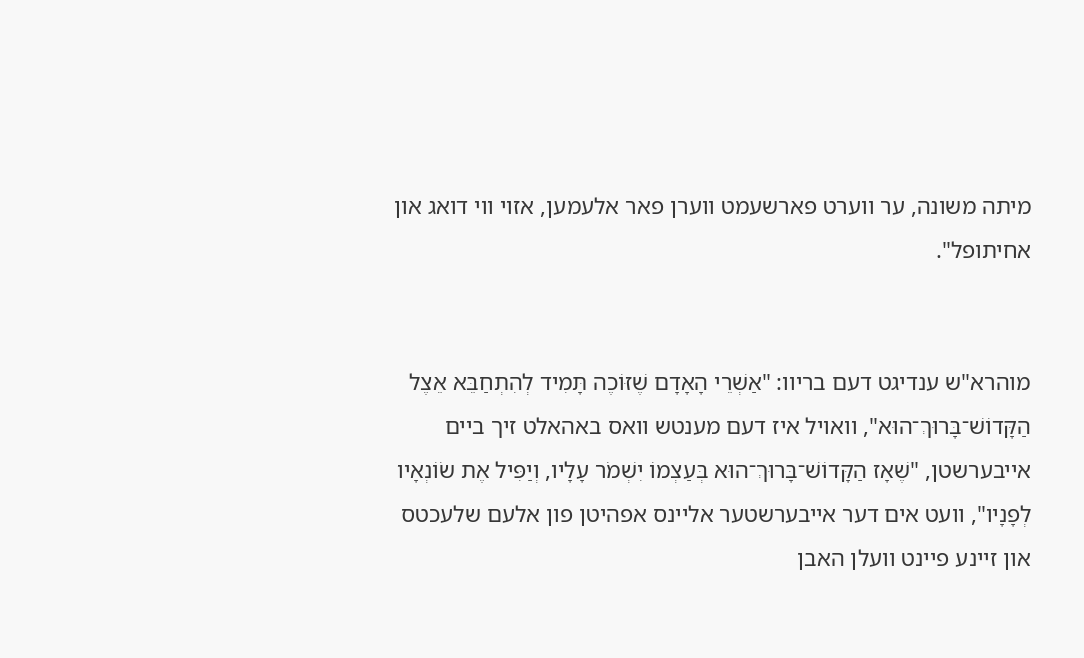מיתה משונה, ער ווערט פארשעמט ווערן פאר אלעמען, אזוי ווי דואג און אחיתופל".


מוהרא"ש ענדיגט דעם בריוו: "אַשְׁרֵי הָאָדָם שֶׁזּוֹכֶה תָּמִיד לְהִתְחַבֵּא אֵצֶל הַקָּדוֹשׁ־בָּרוּךְ־הוּא", וואויל איז דעם מענטש וואס באהאלט זיך ביים אייבערשטן, "שֶׁאָז הַקָּדוֹשׁ־בָּרוּךְ־הוּא בְּעַצְמוֹ יִשְׁמֹר עָלָיו, וְיַפִּיל אֶת שׂוֹנְאָיו לְפָנָיו", וועט אים דער אייבערשטער אליינס אפהיטן פון אלעם שלעכטס און זיינע פיינט וועלן האבן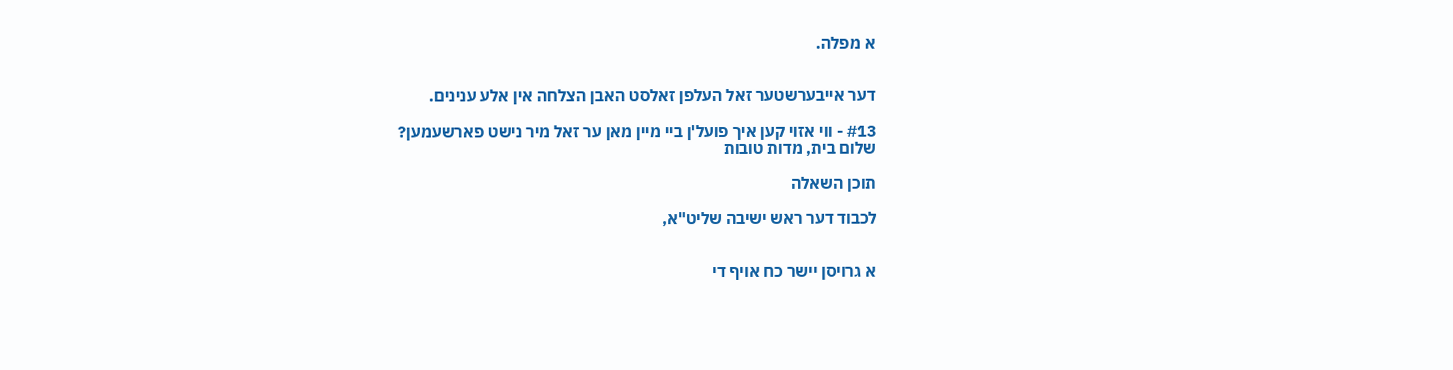א מפלה.


דער אייבערשטער זאל העלפן זאלסט האבן הצלחה אין אלע ענינים.

#13 - ווי אזוי קען איך פועל'ן ביי מיין מאן ער זאל מיר נישט פארשעמען?
שלום בית, מדות טובות

תוכן השאלה

לכבוד דער ראש ישיבה שליט"א,


א גרויסן יישר כח אויף די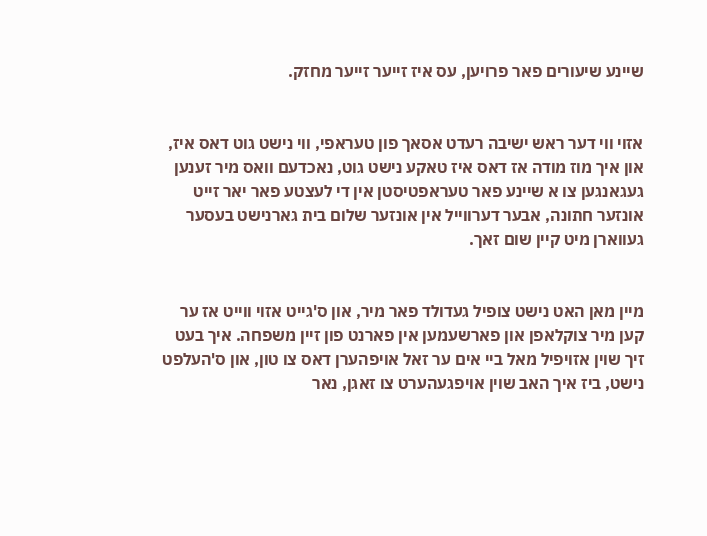שיינע שיעורים פאר פרויען, עס איז זייער זייער מחזק.


אזוי ווי דער ראש ישיבה רעדט אסאך פון טעראפי, ווי נישט גוט דאס איז, און איך מוז מודה אז דאס איז טאקע נישט גוט, נאכדעם וואס מיר זענען געגאנגען צו א שיינע פאר טעראפטיסטן אין די לעצטע פאר יאר זייט אונזער חתונה, אבער דערווייל אין אונזער שלום בית גארנישט בעסער געווארן מיט קיין שום זאך.


מיין מאן האט נישט צופיל געדולד פאר מיר, און ס'גייט אזוי ווייט אז ער קען מיר צוקלאפן און פארשעמען אין פארנט פון זיין משפחה. איך בעט זיך שוין אזויפיל מאל ביי אים ער זאל אויפהערן דאס צו טון, און ס'העלפט נישט, ביז איך האב שוין אויפגעהערט צו זאגן, נאר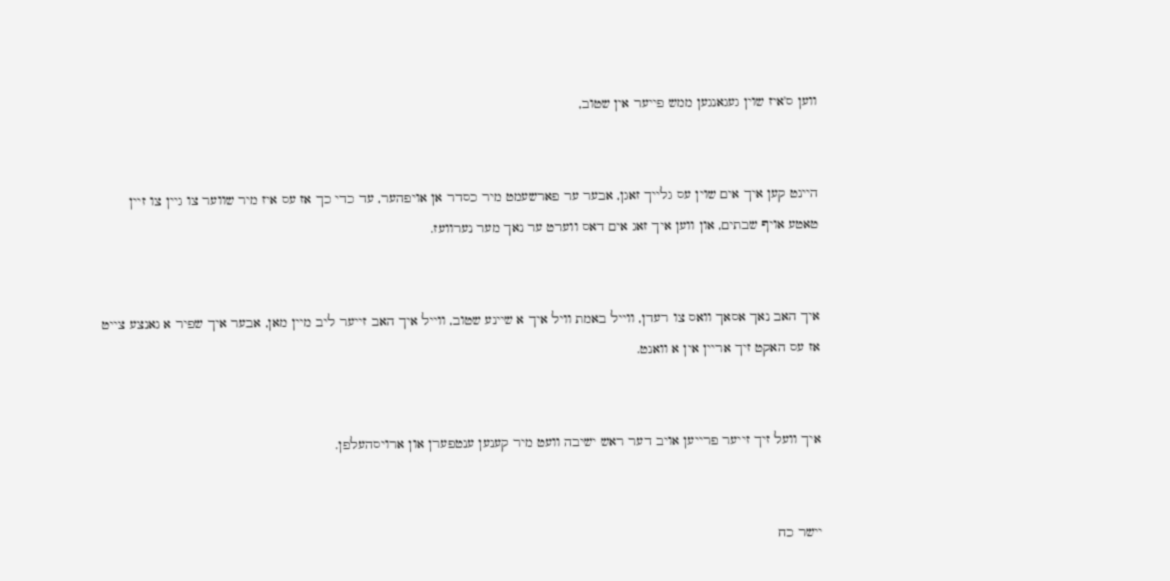ווען ס'איז שוין געגאנגען ממש פייער אין שטוב,


היינט קען איך אים שוין עס גלייך זאגן, אבער ער פארשעמט מיר כסדר אן אויפהער, עד כדי כך אז עס איז מיר שווער צו גיין צו זיין טאטע אויף שבתים, און ווען איך זאג אים דאס ווערט ער נאך מער נערוועז.


איך האב נאך אסאך וואס צו רעדן, ווייל באמת וויל איך א שיינע שטוב, ווייל איך האב זייער ליב מיין מאן, אבער איך שפיר א גאנצע צייט אז עס האקט זיך אריין אין א וואנט.


איך וועל זיך זייער פרייען אויב דער ראש ישיבה וועט מיר קענען ענטפערן און ארויסהעלפן.


יישר כח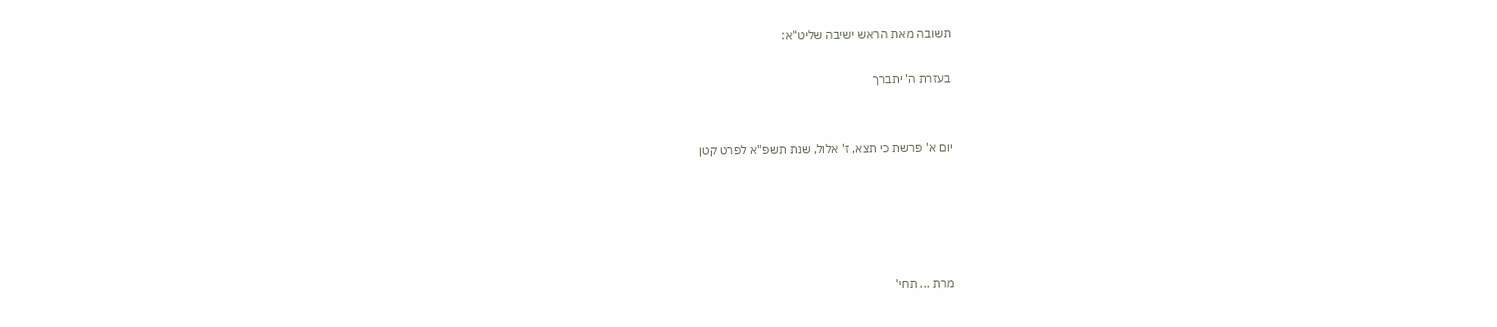תשובה מאת הראש ישיבה שליט"א:

בעזרת ה' יתברך


יום א' פרשת כי תצא, ז' אלול, שנת תשפ"א לפרט קטן





מרת ... תחי'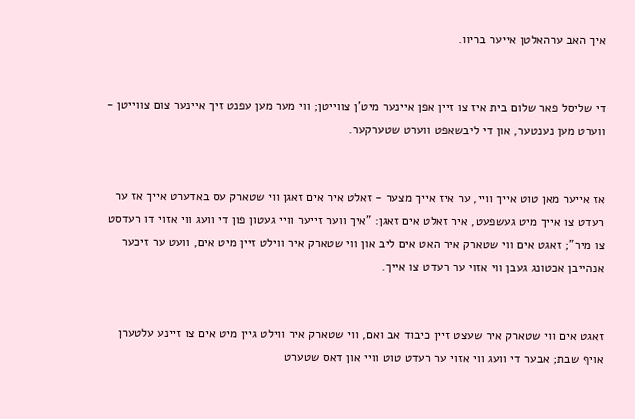איך האב ערהאלטן אייער בריוו.


די שליסל פאר שלום בית איז צו זיין אפן איינער מיט'ן צווייטן; ווי מער מען עפנט זיך איינער צום צווייטן - ווערט מען נענטער, און די ליבשאפט ווערט שטערקער.


אז אייער מאן טוט אייך וויי, ער איז אייך מצער - זאלט איר אים זאגן ווי שטארק עס באדערט אייך אז ער רעדט צו אייך מיט געשפעט, איר זאלט אים זאגן: "איך ווער זייער וויי געטון פון די וועג ווי אזוי דו רעדסט צו מיר"; זאגט אים ווי שטארק איר האט אים ליב און ווי שטארק איר ווילט זיין מיט אים, וועט ער זיכער אנהייבן אכטונג געבן ווי אזוי ער רעדט צו אייך.


זאגט אים ווי שטארק איר שעצט זיין כיבוד אב ואם, ווי שטארק איר ווילט גיין מיט אים צו זיינע עלטערן אויף שבת; אבער די וועג ווי אזוי ער רעדט טוט וויי און דאס שטערט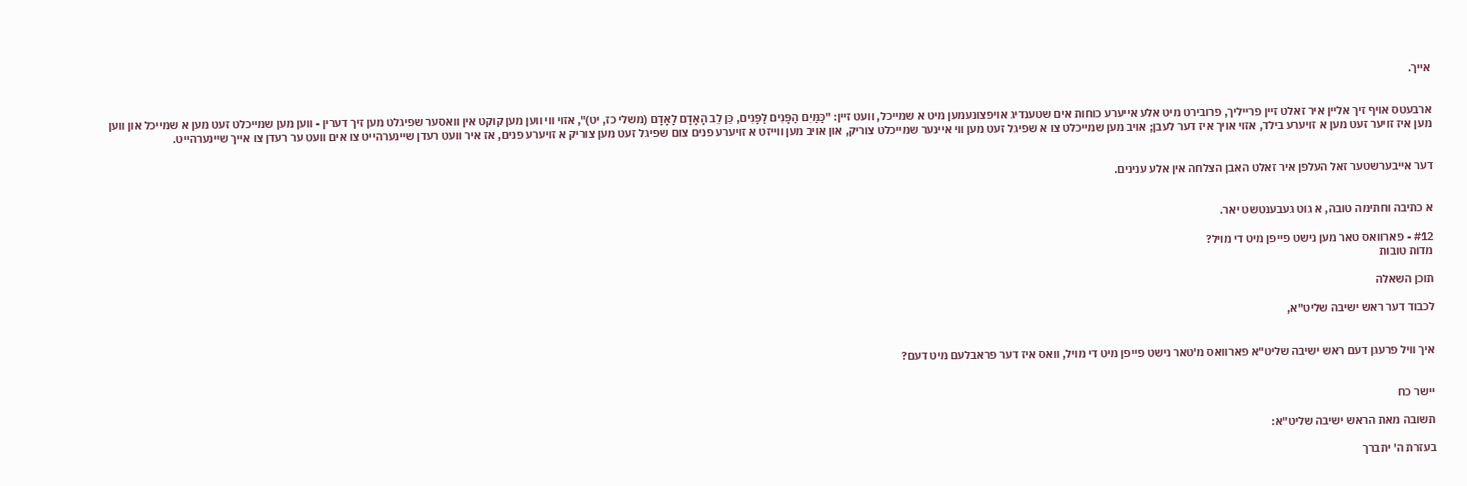אייך.


ארבעטס אויף זיך אליין איר זאלט זיין פרייליך, פרובירט מיט אלע אייערע כוחות אים שטענדיג אויפצונעמען מיט א שמייכל, וועט זיין: "כַּמַּיִם הַפָּנִים לַפָּנִים, כֵּן לֵב הָאָדָם לָאָדָם (משלי כז, יט)", אזוי ווי ווען מען קוקט אין וואסער שפיגלט מען זיך דערין - ווען מען שמייכלט זעט מען א שמייכל און ווען מען איז זויער זעט מען א זויערע בילד, אזוי אויך איז דער לעבן; אויב מען שמייכלט צו א שפיגל זעט מען ווי איינער שמייכלט צוריק, און אויב מען ווייזט א זויערע פנים צום שפיגל זעט מען צוריק א זויערע פנים, אז איר וועט רעדן שיינערהייט צו אים וועט ער רעדן צו אייך שיינערהייט.


דער אייבערשטער זאל העלפן איר זאלט האבן הצלחה אין אלע ענינים.


א כתיבה וחתימה טובה, א גוט געבענטשט יאר.

#12 - פארוואס טאר מען נישט פייפן מיט די מויל?
מדות טובות

תוכן השאלה

לכבוד דער ראש ישיבה שליט"א,


איך וויל פרעגן דעם ראש ישיבה שליט"א פארוואס מ'טאר נישט פייפן מיט די מויל, וואס איז דער פראבלעם מיט דעם?


יישר כח

תשובה מאת הראש ישיבה שליט"א:

בעזרת ה' יתברך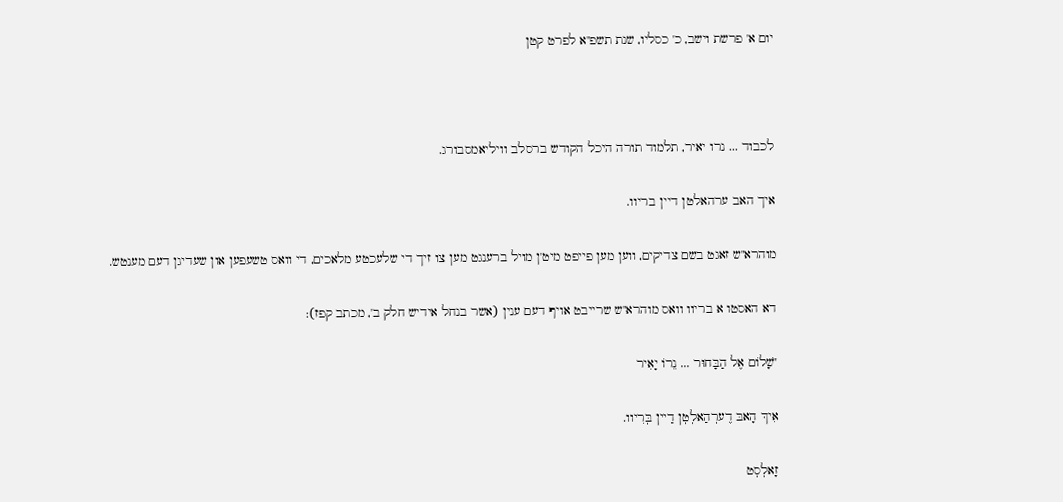יום א' פרשת וישב, כ' כסליו, שנת תשפ"א לפרט קטן





לכבוד ... נרו יאיר, תלמוד תורה היכל הקודש ברסלב וויליאמסבורג.


איך האב ערהאלטן דיין בריוו.


מוהרא"ש זאגט בשם צדיקים, ווען מען פייפט מיט'ן מויל ברענגט מען צו זיך די שלעכטע מלאכים, די וואס טשעפען און שעדיגן דעם מענטש.


דא האסטו א בריוו וואס מוהרא"ש שרייבט אויף דעם ענין (אשר בנחל אידיש חלק ב', מכתב קפז):


"שָׁלוֹם אֶל הַבָּחוּר ... נֵרוֹ יָאִיר


אִיךְ הָאבּ דֶערְהַאלְטְן דַיין בְּרִיוו.


זָאלְסְט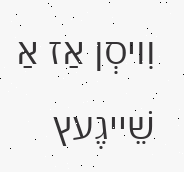וִויסְן אַז אַ שֵׁייגֶעץ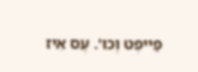פַייפְט וְכוּ'. עֶס אִיז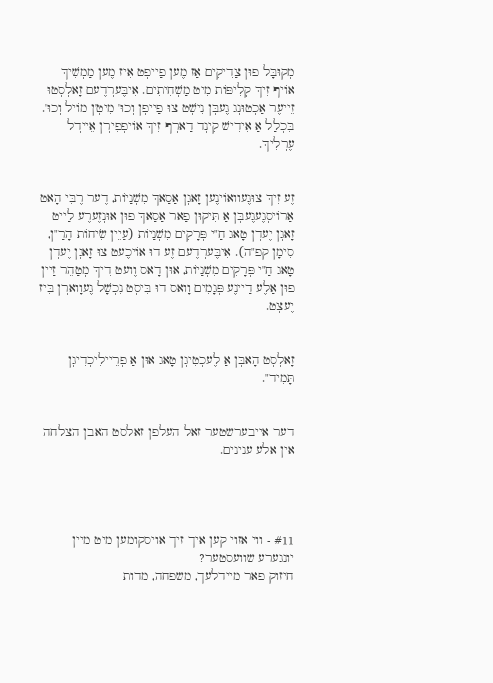מְקוּבָּל פוּן צַדִיקִים אַז מֶען פַייפְט אִיז מֶען מַמְשִׁיךְ אוֹיף זִיךְ קְלִיפּוֹת מִיט מַשְׁחִיתִים. אִיבֶּערְדֶעם זָאלְסְטוּ זֵייעֶר אַכְטוּנְג גֶעבְּן נִישְׁט צוּ פַייפְן וְכוּ' מִיטְ'ן מוֹיל וְכוּ'. בִּכְלַל אַ אִידִישׁ קִינְד דַארְף זִיךְ אוֹיפְפִירְן אֵיידְל עֶרְלִיךְ.


זֶע זִיךְ צוּגֶעוואוֹינֶען זָאגְן אַסַאךְ מִשְׁנַיוֹת, דֶער רֶבִּי הָאט אַרוֹיסְגֶעגֶעבְּן אַ תִּיקוּן פַאר אַסַאךְ פוּן אוּנְזֶערֶע לַייט זָאגְן יֶעדְן טָאג חַ"י פְּרָקִים מִשְׁנַיוֹת (עַיֵין שִׂיחוֹת הָרַ"ן, סִימָן קפ"ה). אִיבֶּערְדֶעם זֶע דוּ אוֹיכֶעט צוּ זָאגְן יֶעדְן טָאג חַ"י פְּרָקִים מִשְׁנַיוֹת, אוּן דָאס וֶועט דִיךְ מְטַהֵר זַיין פוּן אַלֶע דַיינֶע פְּגָמִים וָואס דוּ בִּיסְט נִכְשָׁל גֶעוָוארְן בִּיז יֶעצְט.


זָאלְסְט הָאבְּן אַ לֶעכְטִיגְן טָאג אוּן אַ פְרֵיילִיכְדִיגְן תָּמִיד".


דער אייבערשטער זאל העלפן זאלסט האבן הצלחה אין אלע ענינים.




#11 - ווי אזוי קען איך זיך אויסקומען מיט מיין יונגערע שוועסטער?
חיזוק פאר מיידלעך, משפחה, מדות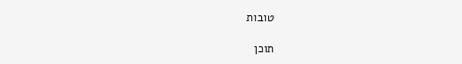טובות

תוכן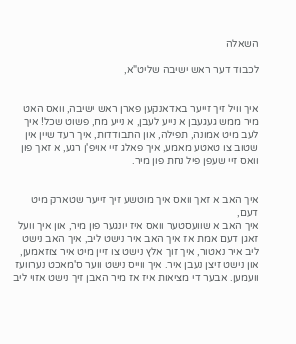השאלה

לכבוד דער ראש ישיבה שליט"א,


איך וויל זיך זייער באדאנקען פארן ראש ישיבה, וואס האט מיר ממש געגעבן א נייע לעבן, א נייע מח, פשוט שכל! איך לעב מיט אמונה, תפילה, און התבודדות, איך רעד שיין אין שטוב צו טאטע מאמע, איך פאלג זיי אויפ'ן רגע, א זאך פון וואס זיי שעפן פיל נחת פון מיר.


איך האב א זאך וואס איך מוטשע זיך זייער שטארק מיט דעם,
איך האב א שוועסטער וואס איז יונגער פון מיר, און איך וועל זאגן דעם אמת אז איך האב איר נישט ליב, איך האב נישט ליב איר נאטור, איך זוך אלץ נישט צו זיין מיט איר צוזאמען, און נישט זיצן נעבן איר. איך ווייס נישט ווער ס'מאכט נערוועז וועמען. אבער די מציאות איז אז מיר האבן זיך נישט אזוי ליב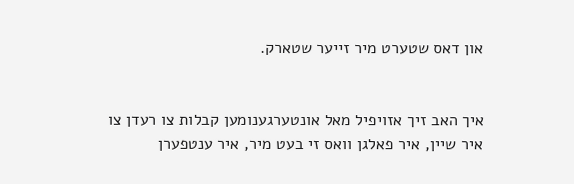און דאס שטערט מיר זייער שטארק.


איך האב זיך אזויפיל מאל אונטערגענומען קבלות צו רעדן צו איר שיין, איר פאלגן וואס זי בעט מיר, איר ענטפערן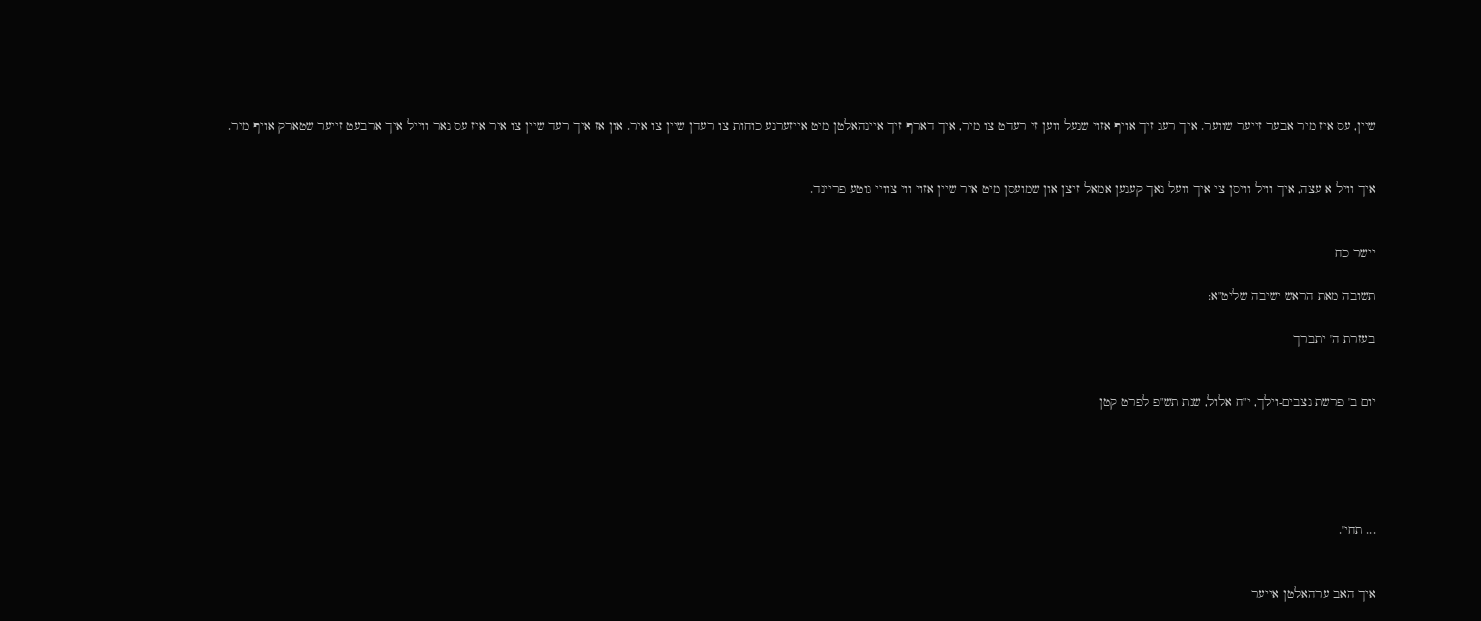שיין, עס איז מיר אבער זייער שווער. איך רעג זיך אויף אזוי שנעל ווען זי רעדט צו מיר, איך דארף זיך איינהאלטן מיט אייזערנע כוחות צו רעדן שיין צו איר. און אז איך רעד שיין צו איר איז עס נאר ווייל איך ארבעט זייער שטארק אויף מיר.


איך וויל א עצה, איך וויל וויסן צי איך וועל נאך קענען אמאל זיצן און שמועסן מיט איר שיין אזוי ווי צוויי גוטע פריינד.


יישר כח

תשובה מאת הראש ישיבה שליט"א:

בעזרת ה' יתברך


יום ב' פרשת נצבים-וילך, י"ח אלול, שנת תש"פ לפרט קטן





... תחי'.


איך האב ערהאלטן אייער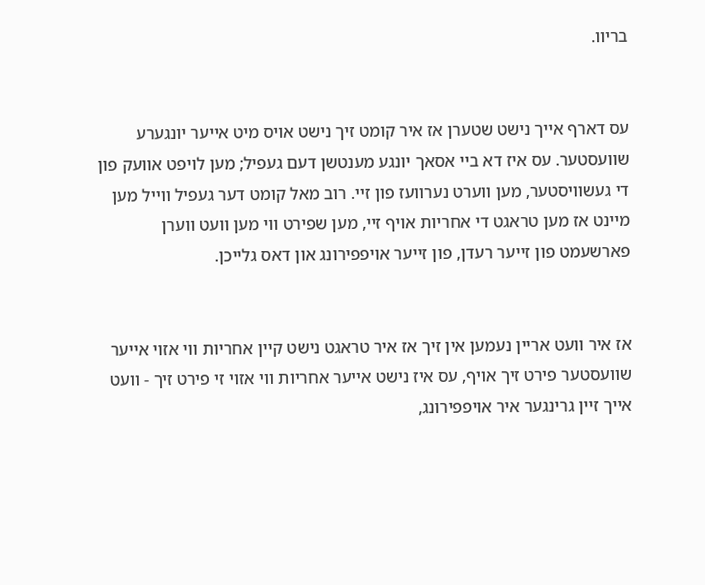בריוו.


עס דארף אייך נישט שטערן אז איר קומט זיך נישט אויס מיט אייער יונגערע שוועסטער. עס איז דא ביי אסאך יונגע מענטשן דעם געפיל; מען לויפט אוועק פון די געשוויסטער, מען ווערט נערוועז פון זיי. רוב מאל קומט דער געפיל ווייל מען מיינט אז מען טראגט די אחריות אויף זיי, מען שפירט ווי מען וועט ווערן פארשעמט פון זייער רעדן, פון זייער אויפפירונג און דאס גלייכן.


אז איר וועט אריין נעמען אין זיך אז איר טראגט נישט קיין אחריות ווי אזוי אייער שוועסטער פירט זיך אויף, עס איז נישט אייער אחריות ווי אזוי זי פירט זיך - וועט אייך זיין גרינגער איר אויפפירונג,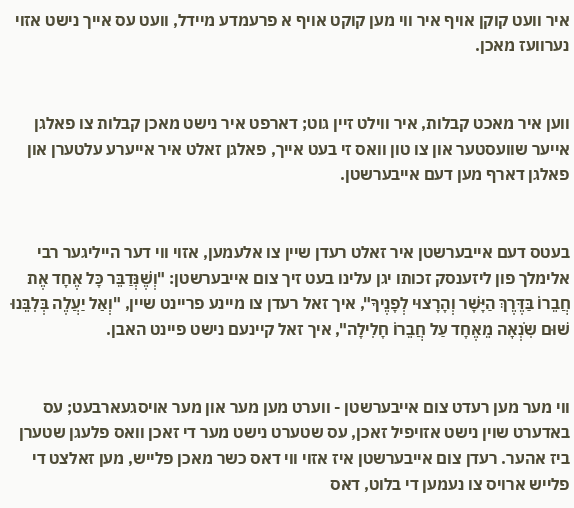איר וועט קוקן אויף איר ווי מען קוקט אויף א פרעמדע מיידל, וועט עס אייך נישט אזוי נערוועז מאכן.


ווען איר מאכט קבלות, איר ווילט זיין גוט; דארפט איר נישט מאכן קבלות צו פאלגן אייער שוועסטער און צו טון וואס זי בעט אייך, פאלגן זאלט איר אייערע עלטערן און פאלגן דארף מען דעם אייבערשטן.


בעטס דעם אייבערשטן איר זאלט רעדן שיין צו אלעמען, אזוי ווי דער הייליגער רבי אלימלך פון ליזענסק זכותו יגן עלינו בעט זיך צום אייבערשטן: "וְשֶׁנְּדַבֵּר כָּל אֶחָד אֶת חֲבֵרוֹ בַּדֶּרֶךְ הַיָּשָׁר וְהָרָצוּי לְפָנֶיךָ", איך זאל רעדן צו מיינע פריינט שיין, "וְאַל יַעֲלֶה בְּלִבֵּנוּ שׁוּם שִֹנְאָה מֵאֶחָד עַל חֲבֵרוֹ חָלִילָה", איך זאל קיינעם נישט פיינט האבן.


ווי מער מען רעדט צום אייבערשטן - ווערט מען מער און מער אויסגעארבעט; עס באדערט שוין נישט אזויפיל זאכן, עס שטערט נישט מער די זאכן וואס פלעגן שטערן ביז אהער. רעדן צום אייבערשטן איז אזוי ווי דאס כשר מאכן פלייש, מען זאלצט די פלייש ארויס צו נעמען די בלוט, דאס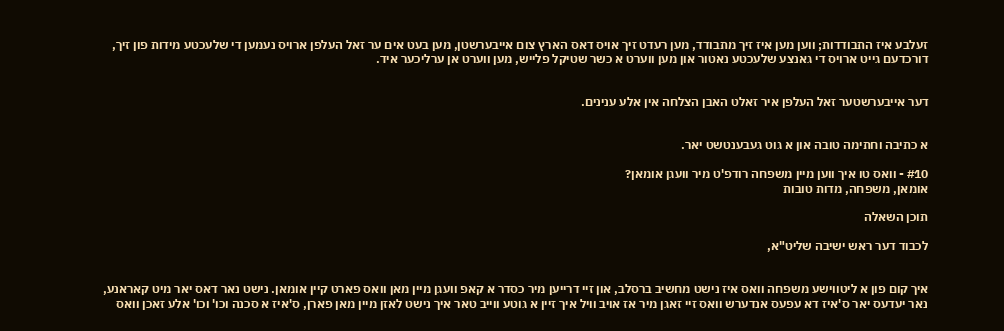זעלבע איז התבודדות; ווען מען איז זיך מתבודד, מען רעדט זיך אויס דאס הארץ צום אייבערשטן, מען בעט אים ער זאל העלפן ארויס נעמען די שלעכטע מידות פון זיך, דורכדעם גייט ארויס די גאנצע שלעכטע נאטור און מען ווערט א כשר שטיקל פלייש, מען ווערט אן ערליכער איד.


דער אייבערשטער זאל העלפן איר זאלט האבן הצלחה אין אלע ענינים.


א כתיבה וחתימה טובה און א גוט געבענטשט יאר.

#10 - וואס טו איך ווען מיין משפחה רודפ'ט מיר וועגן אומאן?
אומאן, משפחה, מדות טובות

תוכן השאלה

לכבוד דער ראש ישיבה שליט"א,


איך קום פון א ליטווישע משפחה וואס איז נישט מחשיב ברסלב, און זיי דרייען מיר כסדר א קאפ וועגן מיין מאן וואס פארט קיין אומאן. נישט נאר דאס יאר מיט קאראנע, נאר יעדעס יאר ס'איז דא עפעס אנדערש וואס זיי זאגן מיר אז אויב וויל איך זיין א גוטע ווייב טאר איך נישט לאזן מיין מאן פארן, ס'איז א סכנה וכו' וכו' אלע זאכן וואס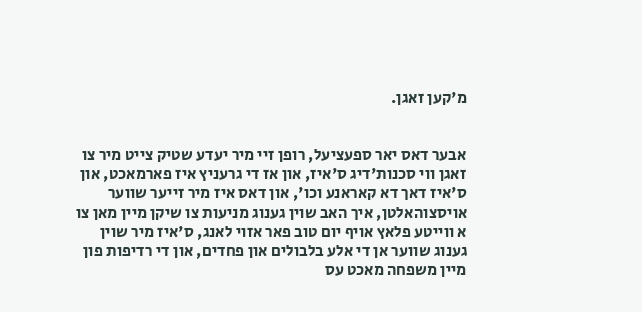מ'קען זאגן.


אבער דאס יאר ספעציעל, רופן זיי מיר יעדע שטיק צייט מיר צו זאגן ווי סכנות'דיג ס'איז, און אז די גרעניץ איז פארמאכט, און ס'איז דאך דא קאראנע וכו', און דאס איז מיר זייער שווער אויסצוהאלטן, איך האב שוין גענוג מניעות צו שיקן מיין מאן צו א ווייטע פלאץ אויף יום טוב פאר אזוי לאנג, ס'איז מיר שוין גענוג שווער אן די אלע בלבולים און פחדים, און די רדיפות פון מיין משפחה מאכט עס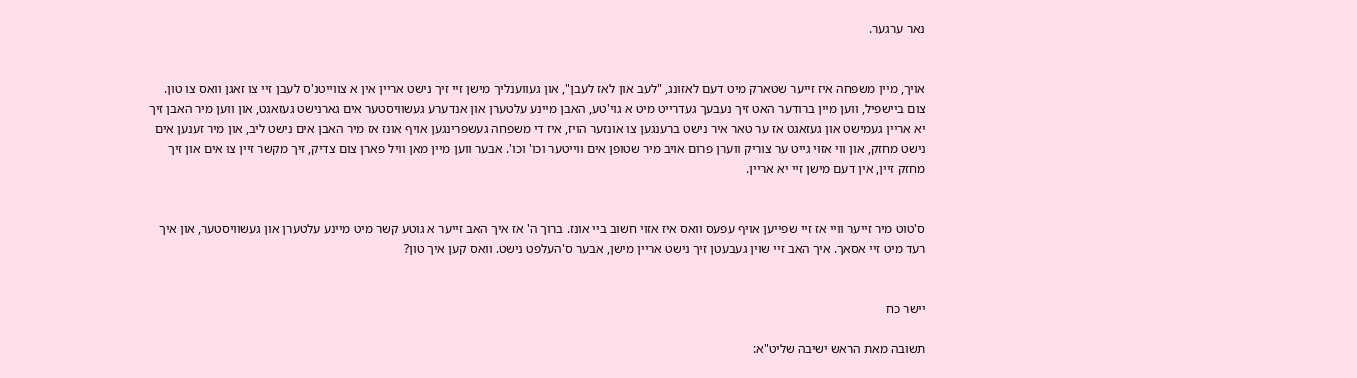נאר ערגער.


אויך, מיין משפחה איז זייער שטארק מיט דעם לאזונג, "לעב און לאז לעבן", און געווענליך מישן זיי זיך נישט אריין אין א צווייטנ'ס לעבן זיי צו זאגן וואס צו טון. צום ביישפיל, ווען מיין ברודער האט זיך נעבעך געדרייט מיט א גוי'טע, האבן מיינע עלטערן און אנדערע געשוויסטער אים גארנישט געזאגט, און ווען מיר האבן זיך יא אריין געמישט און געזאגט אז ער טאר איר נישט ברענגען צו אונזער הויז, איז די משפחה געשפרינגען אויף אונז אז מיר האבן אים נישט ליב, און מיר זענען אים נישט מחזק, און ווי אזוי גייט ער צוריק ווערן פרום אויב מיר שטופן אים ווייטער וכו' וכו'. אבער ווען מיין מאן וויל פארן צום צדיק, זיך מקשר זיין צו אים און זיך מחזק זיין, אין דעם מישן זיי יא אריין.


ס'טוט מיר זייער וויי אז זיי שפייען אויף עפעס וואס איז אזוי חשוב ביי אונז. ברוך ה' אז איך האב זייער א גוטע קשר מיט מיינע עלטערן און געשוויסטער, און איך רעד מיט זיי אסאך. איך האב זיי שוין געבעטן זיך נישט אריין מישן, אבער ס'העלפט נישט. וואס קען איך טון?


יישר כח

תשובה מאת הראש ישיבה שליט"א: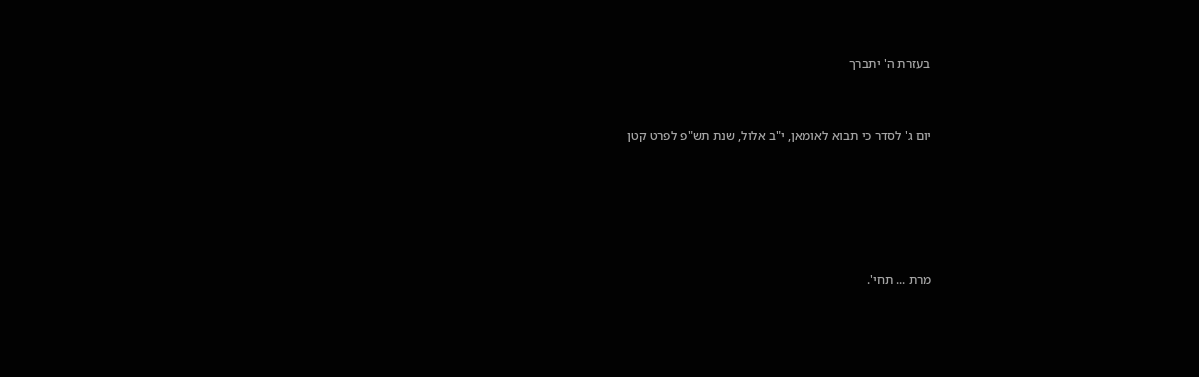בעזרת ה' יתברך


יום ג' לסדר כי תבוא לאומאן, י"ב אלול, שנת תש"פ לפרט קטן





מרת ... תחי'.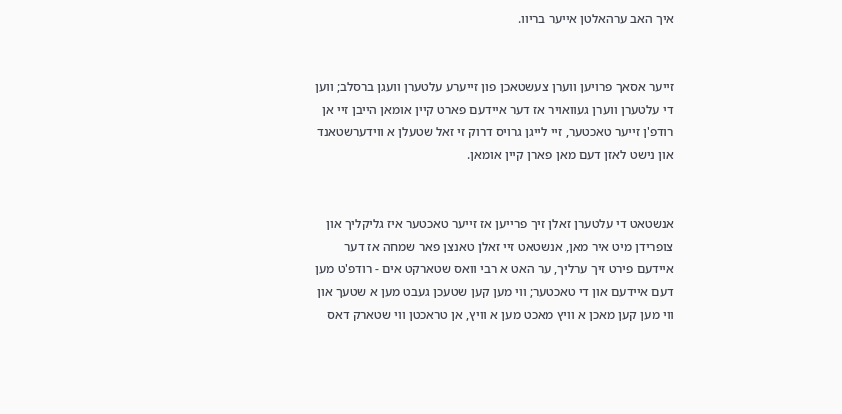איך האב ערהאלטן אייער בריוו.


זייער אסאך פרויען ווערן צעשטאכן פון זייערע עלטערן וועגן ברסלב; ווען די עלטערן ווערן געוואויר אז דער איידעם פארט קיין אומאן הייבן זיי אן רודפ'ן זייער טאכטער, זיי לייגן גרויס דרוק זי זאל שטעלן א ווידערשטאנד און נישט לאזן דעם מאן פארן קיין אומאן.


אנשטאט די עלטערן זאלן זיך פרייען אז זייער טאכטער איז גליקליך און צופרידן מיט איר מאן, אנשטאט זיי זאלן טאנצן פאר שמחה אז דער איידעם פירט זיך ערליך, ער האט א רבי וואס שטארקט אים - רודפ'ט מען דעם איידעם און די טאכטער; ווי מען קען שטעכן געבט מען א שטעך און ווי מען קען מאכן א וויץ מאכט מען א וויץ, אן טראכטן ווי שטארק דאס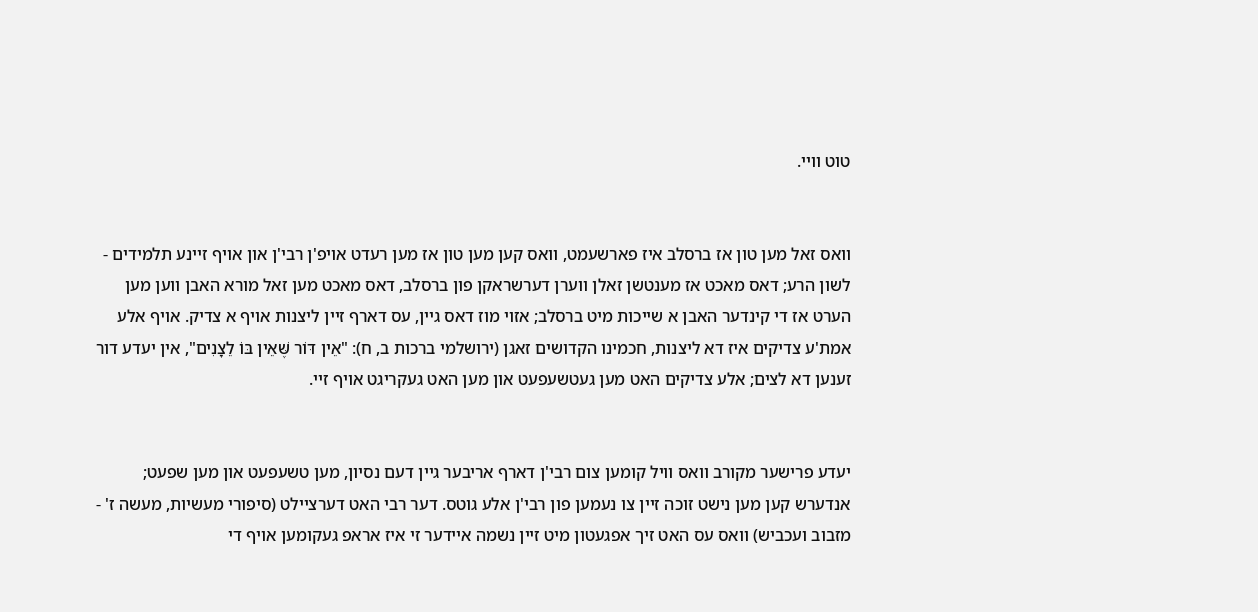טוט וויי.


וואס זאל מען טון אז ברסלב איז פארשעמט, וואס קען מען טון אז מען רעדט אויפ'ן רבי'ן און אויף זיינע תלמידים - לשון הרע; דאס מאכט אז מענטשן זאלן ווערן דערשראקן פון ברסלב, דאס מאכט מען זאל מורא האבן ווען מען הערט אז די קינדער האבן א שייכות מיט ברסלב; אזוי מוז דאס גיין, עס דארף זיין ליצנות אויף א צדיק. אויף אלע אמת'ע צדיקים איז דא ליצנות, חכמינו הקדושים זאגן (ירושלמי ברכות ב, ח): "אֵין דּוֹר שֶּׁאֵין בּוֹ לֵצָנִים", אין יעדע דור זענען דא לצים; אלע צדיקים האט מען געטשעפעט און מען האט געקריגט אויף זיי.


יעדע פרישער מקורב וואס וויל קומען צום רבי'ן דארף אריבער גיין דעם נסיון, מען טשעפעט און מען שפעט; אנדערש קען מען נישט זוכה זיין צו נעמען פון רבי'ן אלע גוטס. דער רבי האט דערציילט (סיפורי מעשיות, מעשה ז' - מזבוב ועכביש) וואס עס האט זיך אפגעטון מיט זיין נשמה איידער זי איז אראפ געקומען אויף די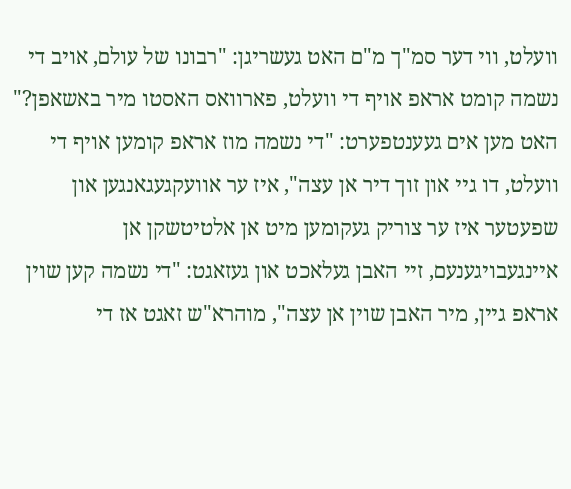וועלט, ווי דער סמ"ך מ"ם האט געשריגן: "רבונו של עולם, אויב די נשמה קומט אראפ אויף די וועלט, פארוואס האסטו מיר באשאפן?" האט מען אים געענטפערט: "די נשמה מוז אראפ קומען אויף די וועלט, דו גיי און זוך דיר אן עצה", איז ער אוועקגעגאנגען און שפעטער איז ער צוריק געקומען מיט אן אלטיטשקן אן איינגעבויגענעם, זיי האבן געלאכט און געזאגט: "די נשמה קען שוין אראפ גיין, מיר האבן שוין אן עצה", מוהרא"ש זאגט אז די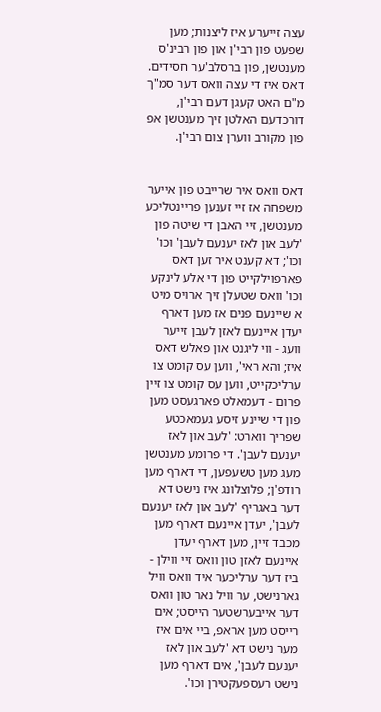עצה זייערע איז ליצנות; מען שפעט פון רבי'ן און פון רבינ'ס מענטשן, פון ברסלב'ער חסידים. דאס איז די עצה וואס דער סמ"ך מ"ם האט קעגן דעם רבי'ן, דורכדעם האלטן זיך מענטשן אפ פון מקורב ווערן צום רבי'ן.


דאס וואס איר שרייבט פון אייער משפחה אז זיי זענען פריינטליכע מענטשן, זיי האבן די שיטה פון 'לעב און לאז יענעם לעבן' וכו' וכו'; דא קענט איר זען דאס פארפוילקייט פון די אלע לינקע וכו' וואס שטעלן זיך ארויס מיט א שיינעם פנים אז מען דארף יעדן איינעם לאזן לעבן זייער וועג - ווי ליגנט און פאלש דאס איז; והא ראי', ווען עס קומט צו ערליכקייט, ווען עס קומט צו זיין פרום - דעמאלט פארגעסט מען פון די שיינע זיסע געמאכטע שפריך ווארט: 'לעב און לאז יענעם לעבן'. די פרומע מענטשן מעג מען טשעפען, די דארף מען רודפ'ן; פלוצלונג איז נישט דא דער באגריף 'לעב און לאז יענעם לעבן', יעדן איינעם דארף מען מכבד זיין, מען דארף יעדן איינעם לאזן טון וואס זיי ווילן - ביז דער ערליכער איד וואס וויל גארנישט, ער וויל נאר טון וואס דער אייבערשטער הייסט; אים רייסט מען אראפ, ביי אים איז מער נישט דא 'לעב און לאז יענעם לעבן', אים דארף מען נישט רעספעקטירן וכו'.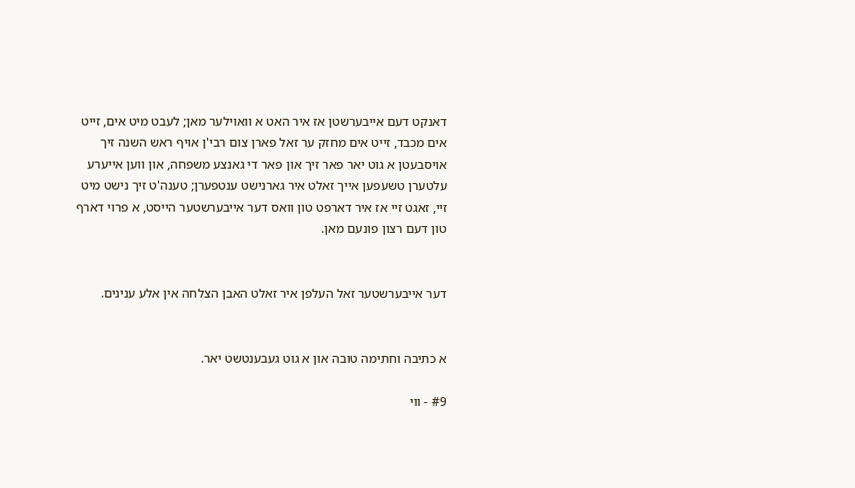דאנקט דעם אייבערשטן אז איר האט א וואוילער מאן; לעבט מיט אים, זייט אים מכבד, זייט אים מחזק ער זאל פארן צום רבי'ן אויף ראש השנה זיך אויסבעטן א גוט יאר פאר זיך און פאר די גאנצע משפחה, און ווען אייערע עלטערן טשעפען אייך זאלט איר גארנישט ענטפערן; טענה'ט זיך נישט מיט זיי, זאגט זיי אז איר דארפט טון וואס דער אייבערשטער הייסט, א פרוי דארף טון דעם רצון פונעם מאן.


דער אייבערשטער זאל העלפן איר זאלט האבן הצלחה אין אלע ענינים.


א כתיבה וחתימה טובה און א גוט געבענטשט יאר.

#9 - ווי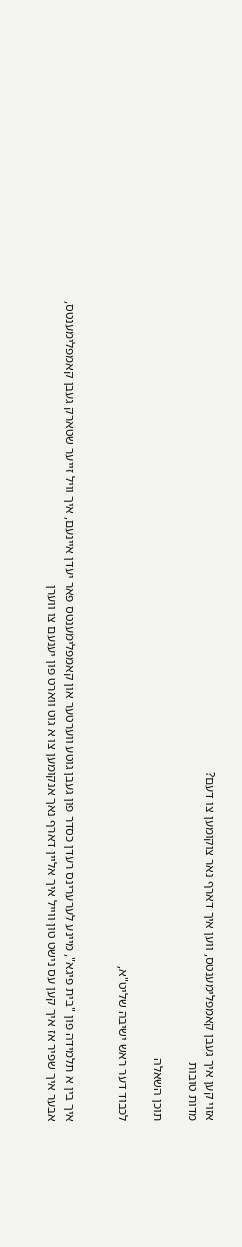אזוי קען איך געבן קאמפלימענטס, ווען איך דארף נאר צוקומען צו דעם?
מדות טובות

תוכן השאלה

לכבוד דער ראש ישיבה שליט"א,


איך בין א תלמידה פון "בית פיגא", מיינע לערערינס רעדן כסדר פון געבן גוטע ווערטער און קאמפלימענטס פאר יעדן איינעם, איך וויל זייער שטארק געבן קאמפלימענטס, אבער איך שפיר אז איך קען עס נישט טון ווייל איך אליין דארף נאך אנקומען צו א גוט ווארט פון יענעם צו ווערן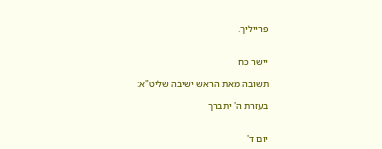פרייליך.


יישר כח

תשובה מאת הראש ישיבה שליט"א:

בעזרת ה' יתברך


יום ד'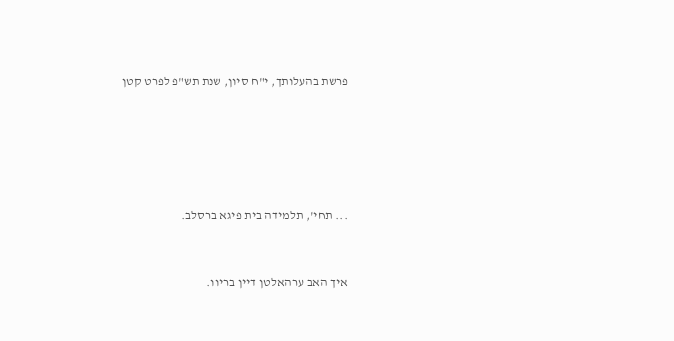פרשת בהעלותך, י"ח סיון, שנת תש"פ לפרט קטן





... תחי', תלמידה בית פיגא ברסלב.


איך האב ערהאלטן דיין בריוו.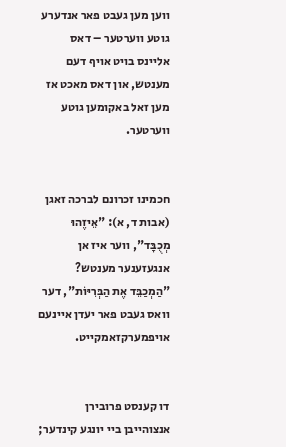ווען מען געבט פאר אנדערע גוטע ווערטער – דאס אליינס בויט אויף דעם מענטש, און דאס מאכט אז מען זאל באקומען גוטע ווערטער.


חכמינו זכרונם לברכה זאגן (אבות ד, א): "אֵיזֶהוּ מְכֻבָּד", ווער איז אן אנגעזענער מענטש? "הַמְכַבֵּד אֶת הַבְּרִיּוֹת", דער וואס געבט פאר יעדן איינעם אויפמערקזאמקייט.


דו קענסט פרובירן אנצוהייבן ביי יונגע קינדער;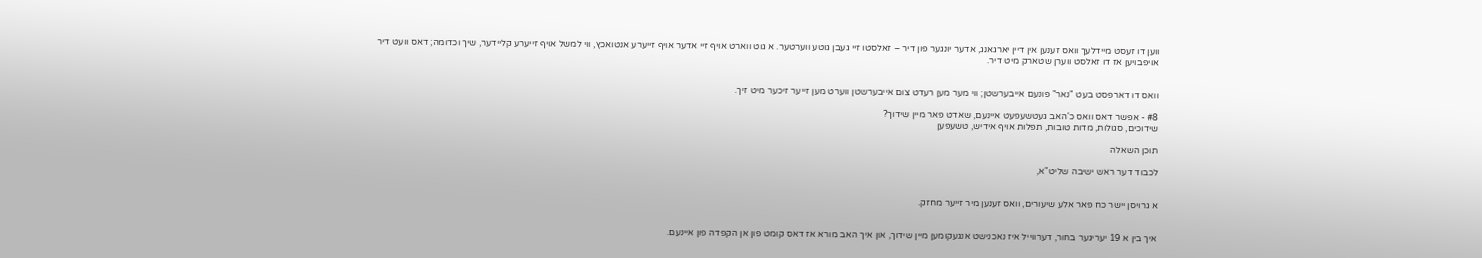ווען דו זעסט מיידלעך וואס זענען אין דיין יארגאנג, אדער יונגער פון דיר – זאלסטו זיי געבן גוטע ווערטער. א גוט ווארט אויף זיי אדער אויף זייערע אנטואכץ, ווי למשל אויף זייערע קליידער, שיך וכדומה; דאס וועט דיר אויפבויען אז דו זאלסט ווערן שטארק מיט דיר.


וואס דו דארפסט בעט "נאר" פונעם אייבערשטן; ווי מער מען רעדט צום אייבערשטן ווערט מען זייער זיכער מיט זיך.

#8 - אפשר דאס וואס כ'האב געטשעפעט איינעם, שאדט פאר מיין שידוך?
שידוכים, סגולות, מדות טובות, תפלות אויף אידיש, טשעפען

תוכן השאלה

לכבוד דער ראש ישיבה שליט"א,


א גרויסן יישר כח פאר אלע שיעורים, וואס זענען מיר זייער מחזק.


איך בין א 19 יעריגער בחור, דערווייל איז נאכנישט אנגעקומען מיין שידוך, און איך האב מורא אז דאס קומט פון אן הקפדה פון איינעם.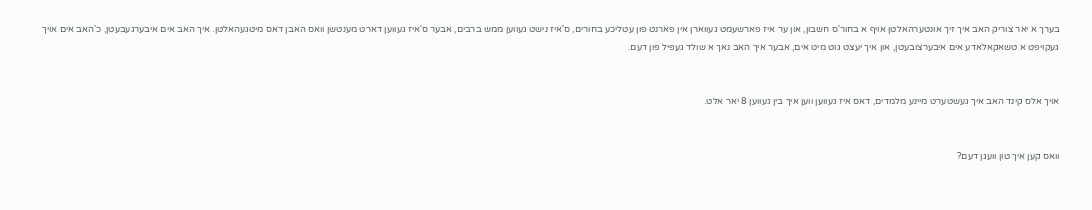בערך א יאר צוריק האב איך זיך אונטערהאלטן אויף א בחור'ס חשבון, און ער איז פארשעמט געווארן אין פארנט פון עטליכע בחורים, ס'איז נישט געווען ממש ברבים, אבער ס'איז געווען דארט מענטשן וואס האבן דאס מיטגעהאלטן. איך האב אים איבערגעבעטן, כ'האב אים אויך געקויפט א טשאקאלאדע אים איבערצובעטן, און איך יעצט גוט מיט אים, אבער איך האב נאך א שולד געפיל פון דעם.


אויך אלס קינד האב איך געשטערט מיינע מלמדים, דאס איז געווען ווען איך בין געווען 8 יאר אלט.


וואס קען איך טון וועגן דעם?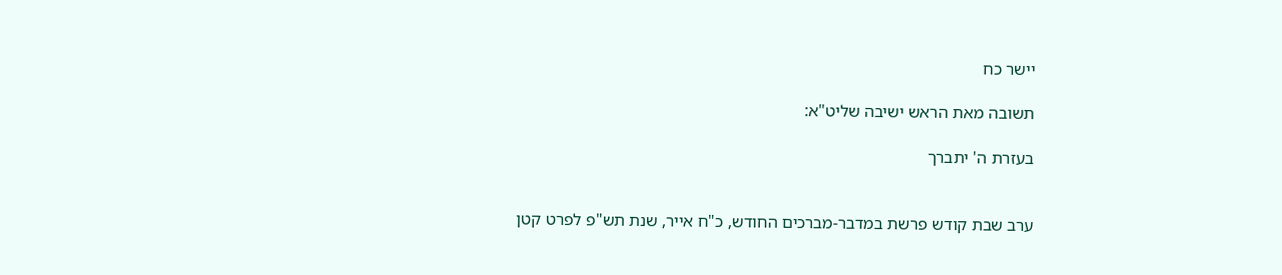יישר כח

תשובה מאת הראש ישיבה שליט"א:

בעזרת ה' יתברך


ערב שבת קודש פרשת במדבר-מברכים החודש, כ"ח אייר, שנת תש"פ לפרט קטן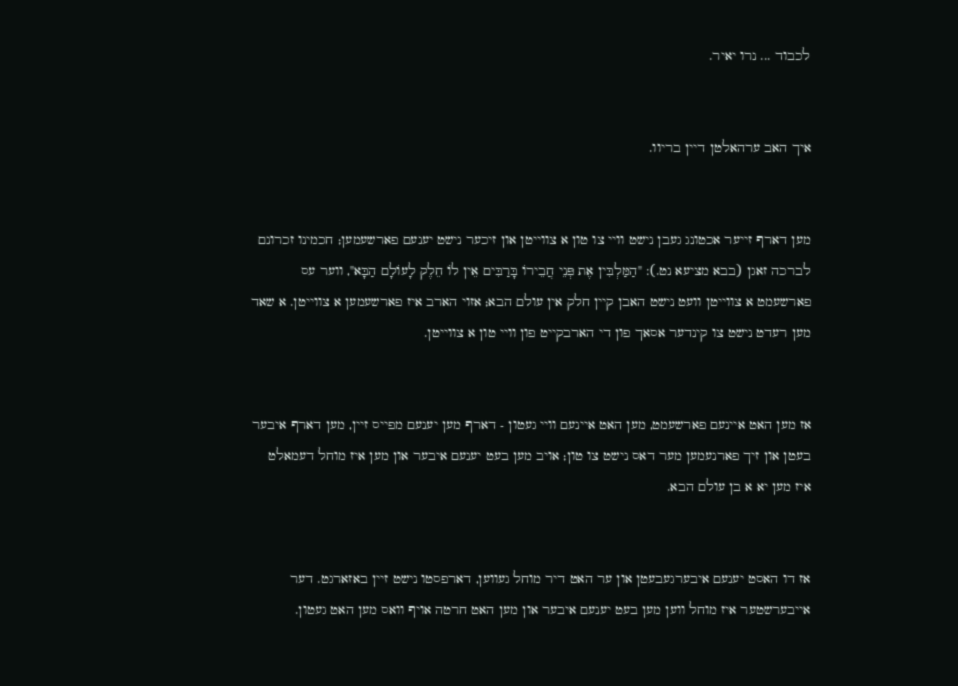לכבוד ... נרו יאיר.


איך האב ערהאלטן דיין בריוו.


מען דארף זייער אכטונג געבן נישט וויי צו טון א צווייטן און זיכער נישט יענעם פארשעמען; חכמינו זכרונם לברכה זאגן (בבא מציעא נט.): "הַמַּלְבִּין אֶת פְּנֵי חֲבֵירוֹ בָּרַבִּים אֵין לוֹ חֵלֶק לָעוֹלָם הַבָּא", ווער עס פארשעמט א צווייטן וועט נישט האבן קיין חלק אין עולם הבא; אזוי הארב איז פארשעמען א צווייטן. א שאד מען רעדט נישט צו קינדער אסאך פון די הארבקייט פון וויי טון א צווייטן.


אז מען האט איינעם פארשעמט, מען האט איינעם וויי געטון - דארף מען יענעם מפייס זיין, מען דארף איבער בעטן און זיך פארנעמען מער דאס נישט צו טון; אויב מען בעט יענעם איבער און מען איז מוחל דעמאלט איז מען יא א בן עולם הבא.


אז דו האסט יענעם איבערגעבעטן און ער האט דיר מוחל געווען, דארפסטו נישט זיין באזארגט. דער אייבערשטער איז מוחל ווען מען בעט יענעם איבער און מען האט חרטה אויף וואס מען האט געטון.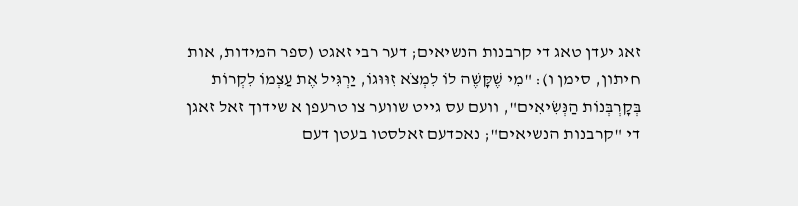זאג יעדן טאג די קרבנות הנשיאים; דער רבי זאגט (ספר המידות, אות חיתון, סימן ו): "מִי שֶׁקָּשֶׁה לוֹ לִמְצֹא זִוּוּגוֹ, יַרְגִּיל אֶת עַצְמוֹ לִקְרוֹת בְּקָרְבְּנוֹת הַנְּשִׂיאִים", וועם עס גייט שווער צו טרעפן א שידוך זאל זאגן די "קרבנות הנשיאים"; נאכדעם זאלסטו בעטן דעם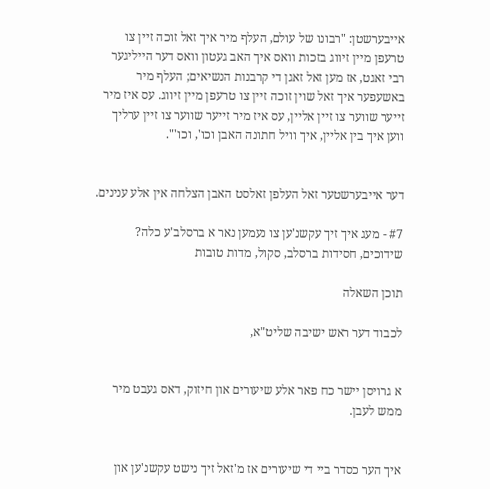אייבערשטן: "רבונו של עולם, העלף מיר איך זאל זוכה זיין צו טרעפן מיין זיווג בזכות וואס איך האב געטון וואס דער הייליגער רבי זאגט, אז מען זאל זאגן די קרבנות הנשיאים; העלף מיר באשעפער איך זאל שוין זוכה זיין צו טרעפן מיין זיווג. עס איז מיר זייער שווער צו זיין אליין, עס איז מיר זייער שווער צו זיין ערליך ווען איך בין אליין, איך וויל חתונה האבן וכו', וכו'".


דער אייבערשטער זאל העלפן זאלסט האבן הצלחה אין אלע ענינים.

#7 - מעג איך זיך עקשנ'ען צו נעמען נאר א ברסלב'ע כלה?
שידוכים, חסידות ברסלב, סקול, מדות טובות

תוכן השאלה

לכבוד דער ראש ישיבה שליט"א,


א גרויסן יישר כח פאר אלע שיעורים און חיזוק, דאס געבט מיר ממש לעבן.


איך הער כסדר ביי די שיעורים אז מ'זאל זיך נישט עקשנ'ען און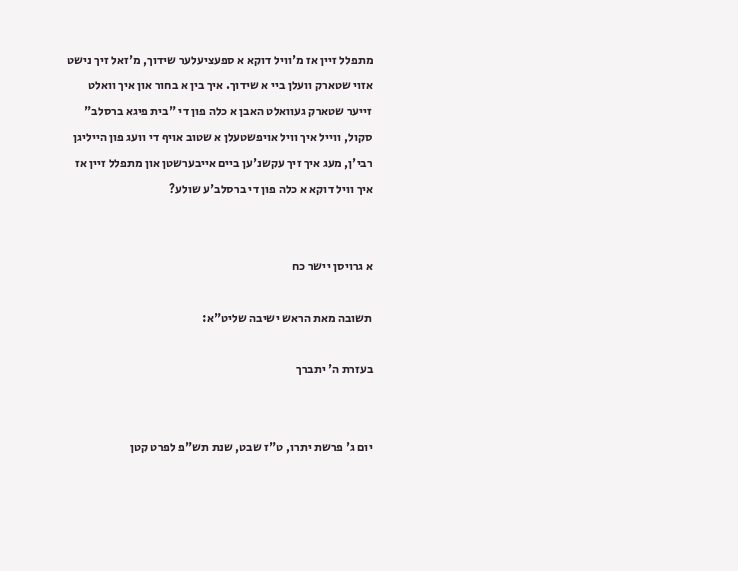מתפלל זיין אז מ'וויל דוקא א ספעציעלער שידוך, מ'זאל זיך נישט אזוי שטארק וועלן ביי א שידוך. איך בין א בחור און איך וואלט זייער שטארק געוואלט האבן א כלה פון די "בית פיגא ברסלב" סקול, ווייל איך וויל אויפשטעלן א שטוב אויף די וועג פון הייליגן רבי'ן, מעג איך זיך עקשנ'ען ביים אייבערשטן און מתפלל זיין אז איך וויל דוקא א כלה פון די ברסלב'ע שולע?


א גרויסן יישר כח

תשובה מאת הראש ישיבה שליט"א:

בעזרת ה' יתברך


יום ג' פרשת יתרו, ט"ז שבט, שנת תש"פ לפרט קטן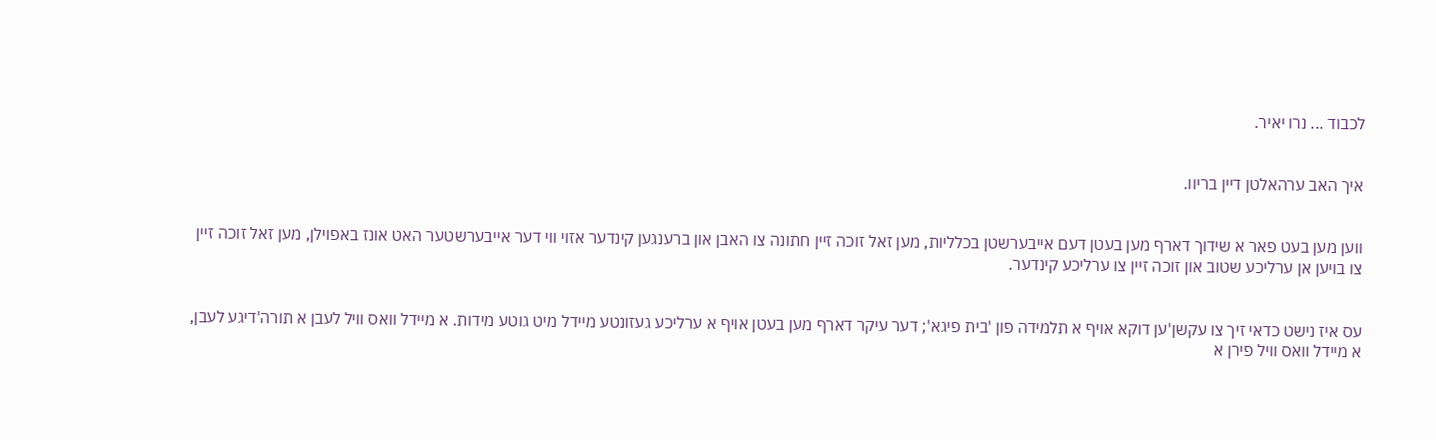לכבוד ... נרו יאיר.


איך האב ערהאלטן דיין בריוו.


ווען מען בעט פאר א שידוך דארף מען בעטן דעם אייבערשטן בכלליות, מען זאל זוכה זיין חתונה צו האבן און ברענגען קינדער אזוי ווי דער אייבערשטער האט אונז באפוילן, מען זאל זוכה זיין צו בויען אן ערליכע שטוב און זוכה זיין צו ערליכע קינדער.


עס איז נישט כדאי זיך צו עקשן'ען דוקא אויף א תלמידה פון 'בית פיגא'; דער עיקר דארף מען בעטן אויף א ערליכע געזונטע מיידל מיט גוטע מידות. א מיידל וואס וויל לעבן א תורה'דיגע לעבן, א מיידל וואס וויל פירן א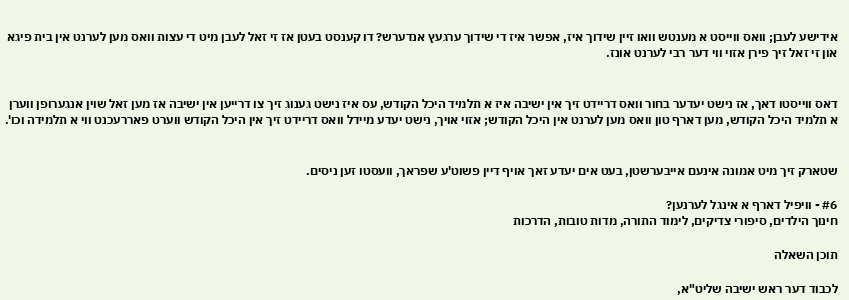אידישע לעבן; וואס ווייסט א מענטש וואו זיין שידוך איז, אפשר איז די שידוך ערגעץ אנדערש? דו קענסט בעטן אז זי זאל לעבן מיט די עצות וואס מען לערנט אין בית פיגא און זי זאל זיך פירן אזוי ווי דער רבי לערנט אונז.


דאס ווייסטו דאך, אז נישט יעדער בחור וואס דריידט זיך אין ישיבה איז א תלמיד היכל הקודש, עס איז נישט גענוג זיך צו דרייען אין ישיבה אז מען זאל שוין אנגערופן ווערן א תלמיד היכל הקודש, מען דארף טון וואס מען לערנט אין היכל הקודש; אזוי אויך, נישט יעדע מיידל וואס דריידט זיך אין היכל הקודש ווערט פאררעכנט ווי א תלמידה וכו'.


שטארק זיך מיט אמונה אינעם אייבערשטן, בעט אים יעדע זאך אויף דיין פשוט'ע שפראך, וועסטו זען ניסים.

#6 - וויפיל דארף א אינגל לערנען?
חינוך הילדים, סיפורי צדיקים, לימוד התורה, מדות טובות, הדרכות

תוכן השאלה

לכבוד דער ראש ישיבה שליט"א,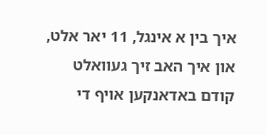איך בין א אינגל, 11 יאר אלט, און איך האב זיך געוואלט קודם באדאנקען אויף די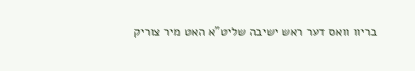בריוו וואס דער ראש ישיבה שליט"א האט מיר צוריק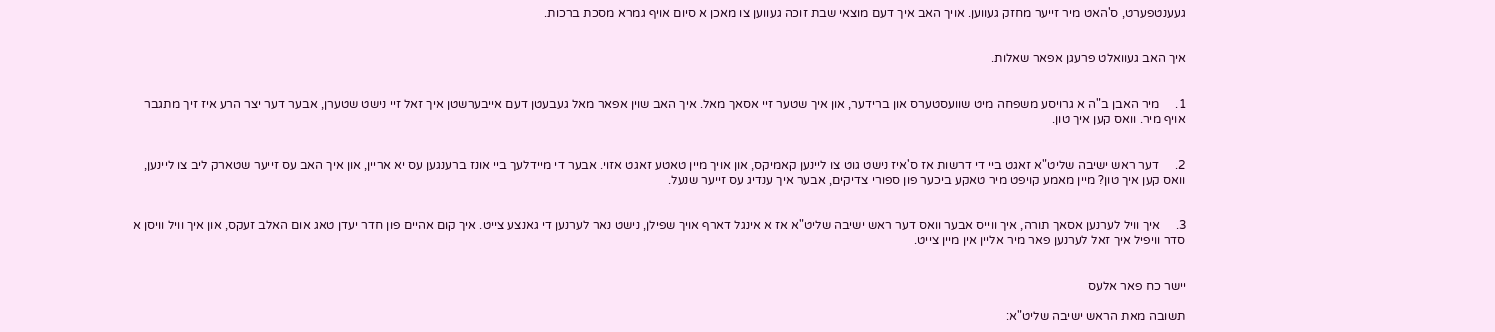געענטפערט, ס'האט מיר זייער מחזק געווען. אויך האב איך דעם מוצאי שבת זוכה געווען צו מאכן א סיום אויף גמרא מסכת ברכות.


איך האב געוואלט פרעגן אפאר שאלות.


1.     מיר האבן ב"ה א גרויסע משפחה מיט שוועסטערס און ברידער, און איך שטער זיי אסאך מאל. איך האב שוין אפאר מאל געבעטן דעם אייבערשטן איך זאל זיי נישט שטערן, אבער דער יצר הרע איז זיך מתגבר אויף מיר. וואס קען איך טון.


2.     דער ראש ישיבה שליט"א זאגט ביי די דרשות אז ס'איז נישט גוט צו ליינען קאמיקס, און אויך מיין טאטע זאגט אזוי. אבער די מיידלעך ביי אונז ברענגען עס יא אריין, און איך האב עס זייער שטארק ליב צו ליינען, וואס קען איך טון? מיין מאמע קויפט מיר טאקע ביכער פון ספורי צדיקים, אבער איך ענדיג עס זייער שנעל.


3.     איך וויל לערנען אסאך תורה, איך ווייס אבער וואס דער ראש ישיבה שליט"א אז א אינגל דארף אויך שפילן, נישט נאר לערנען די גאנצע צייט. איך קום אהיים פון חדר יעדן טאג אום האלב זעקס, און איך וויל וויסן א סדר וויפיל איך זאל לערנען פאר מיר אליין אין מיין צייט.


יישר כח פאר אלעס

תשובה מאת הראש ישיבה שליט"א: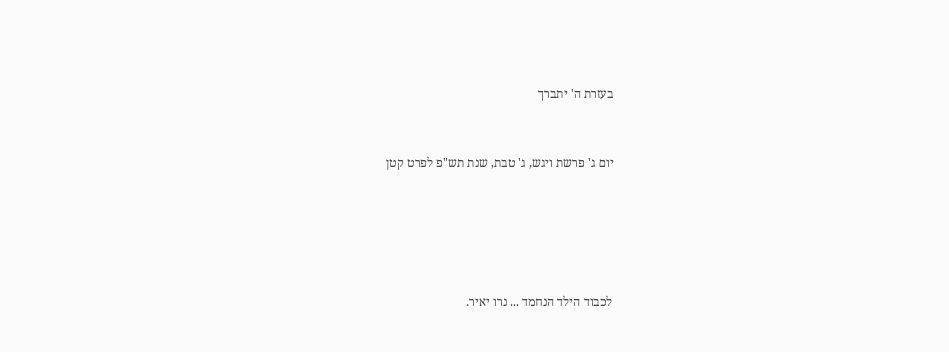בעזרת ה' יתברך


יום ג' פרשת ויגש, ג' טבת, שנת תש"פ לפרט קטן





לכבוד הילד הנחמד ... נרו יאיר.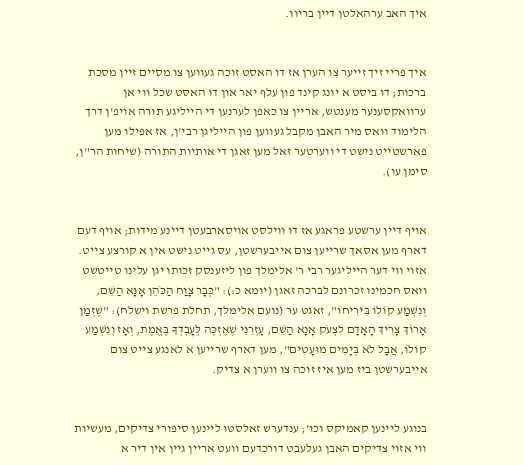איך האב ערהאלטן דיין בריוו.


איך פריי זיך זייער צו הערן אז דו האסט זוכה געווען צו מסיים זיין מסכת ברכות; דו ביסט א יונג קינד פון עלף יאר און דו האסט שכל ווי אן ערוואקסענער מענטש, אריין צו כאפן לערנען די הייליגע תורה אויפ'ן דרך הלימוד וואס מיר האבן מקבל געווען פון הייליגן רבי'ן, אז אפילו מען פארשטייט נישט די ווערטער זאל מען זאגן די אותיות התורה (שיחות הר"ן, סימן עו).


אויף דיין ערשטע פראגע אז דו ווילסט אויסארבעטן דיינע מידות; אויף דעם דארף מען אסאך שרייען צום אייבערשטן, עס גייט נישט אין א קורצע צייט. אזוי ווי דער הייליגער רבי ר' אלימלך פון ליזענסק זכותו יגן עלינו טייטשט וואס חכמינו זכרונם לברכה זאגן (יומא כ:): "כְּבָר צָוַח הַכֹּהֵן אָנָּא הַשֵּׁם, וְנִשְׁמַע קוֹלוֹ בִּירִיחוֹ", זאגט ער (נועם אלימלך, תחלת פרשת וישלח): "שֶׁזְמַן אָרוֹךְ צָרִיךְ הָאָדָם לִצְעֹק אָנָא הַשֵׁם, עָזְרֵנִי שֶׁאֶזְכֶּה לְעָבְדְּךָ בֶּאֱמֶת, וְאָז וְנִשְׁמַע קוֹלוֹ, אֲבָל לֹא בְּיָמִים מוּעָטִים", מען דארף שרייען א לאנגע צייט צום אייבערשטן ביז מען איז זוכה צו ווערן א צדיק.


בנוגע ליינען קאמיקס וכו'; ענדערש זאלסטו ליינען סיפורי צדיקים, מעשיות ווי אזוי צדיקים האבן געלעבט דורכדעם וועט אריין גיין אין דיר א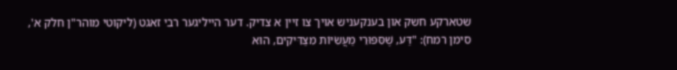שטארקע חשק און בענקעניש אויך צו זיין א צדיק. דער הייליגער רבי זאגט (ליקוטי מוהר"ן חלק א', סימן רמח): "דַּע, שֶׁסִּפּוּרֵי מַעֲשִׂיּוֹת מִצַּדִּיקִים, הוּא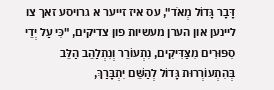דָּבָר גָּדוֹל מְאֹד", עס איז זייער א גרויסע זאך צו ליינען און הערן מעשיות פון צדיקים, "כִּי עַל יְדֵי סִפּוּרִים מִצַּדִּיקִים, נִתְעוֹרֵר וְנִתְלַהֵב הַלֵּב בְּהִתְעוֹרְרוּת גָּדוֹל לְהַשֵּׁם יִתְבָּרַךְ,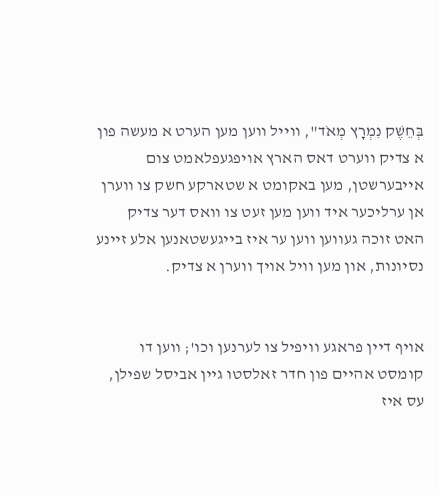בְּחֵשֶׁק נִמְרָץ מְאֹד", ווייל ווען מען הערט א מעשה פון א צדיק ווערט דאס הארץ אויפגעפלאמט צום אייבערשטן, מען באקומט א שטארקע חשק צו ווערן אן ערליכער איד ווען מען זעט צו וואס דער צדיק האט זוכה געווען ווען ער איז בייגעשטאנען אלע זיינע נסיונות, און מען וויל אויך ווערן א צדיק.


אויף דיין פראגע וויפיל צו לערנען וכו'; ווען דו קומסט אהיים פון חדר זאלסטו גיין אביסל שפילן, עס איז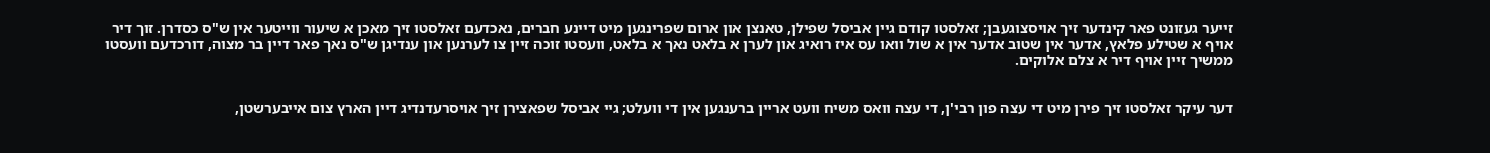זייער געזונט פאר קינדער זיך אויסצוגעבן; זאלסטו קודם גיין אביסל שפילן, טאנצן און ארום שפרינגען מיט דיינע חברים, נאכדעם זאלסטו זיך מאכן א שיעור ווייטער אין ש"ס כסדרן. זוך דיר אויף א שטילע פלאץ, אדער אין שטוב אדער אין א שול וואו עס איז רואיג און לערן א בלאט נאך א בלאט, וועסטו זוכה זיין צו לערנען און ענדיגן ש"ס נאך פאר דיין בר מצוה, דורכדעם וועסטו ממשיך זיין אויף דיר א צלם אלוקים.


דער עיקר זאלסטו זיך פירן מיט די עצה פון רבי'ן, די עצה וואס משיח וועט אריין ברענגען אין די וועלט; גיי אביסל שפאצירן זיך אויסרעדנדיג דיין הארץ צום אייבערשטן,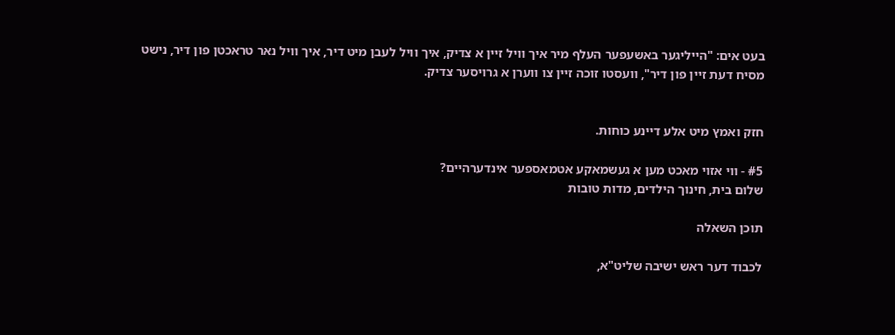בעט אים: "הייליגער באשעפער העלף מיר איך וויל זיין א צדיק, איך וויל לעבן מיט דיר, איך וויל נאר טראכטן פון דיר, נישט מסיח דעת זיין פון דיר", וועסטו זוכה זיין צו ווערן א גרויסער צדיק.


חזק ואמץ מיט אלע דיינע כוחות.

#5 - ווי אזוי מאכט מען א געשמאקע אטמאספער אינדערהיים?
שלום בית, חינוך הילדים, מדות טובות

תוכן השאלה

לכבוד דער ראש ישיבה שליט"א,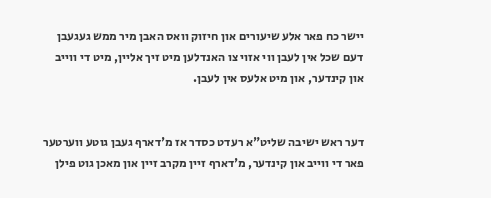יישר כח פאר אלע שיעורים און חיזוק וואס האבן מיר ממש געגעבן דעם שכל אין לעבן ווי אזוי צו האנדלען מיט זיך אליין, מיט די ווייב און קינדער, און מיט אלעס אין לעבן.


דער ראש ישיבה שליט"א רעדט כסדר אז מ'דארף געבן גוטע ווערטער פאר די ווייב און קינדער, מ'דארף זיין מקרב זיין און מאכן גוט פילן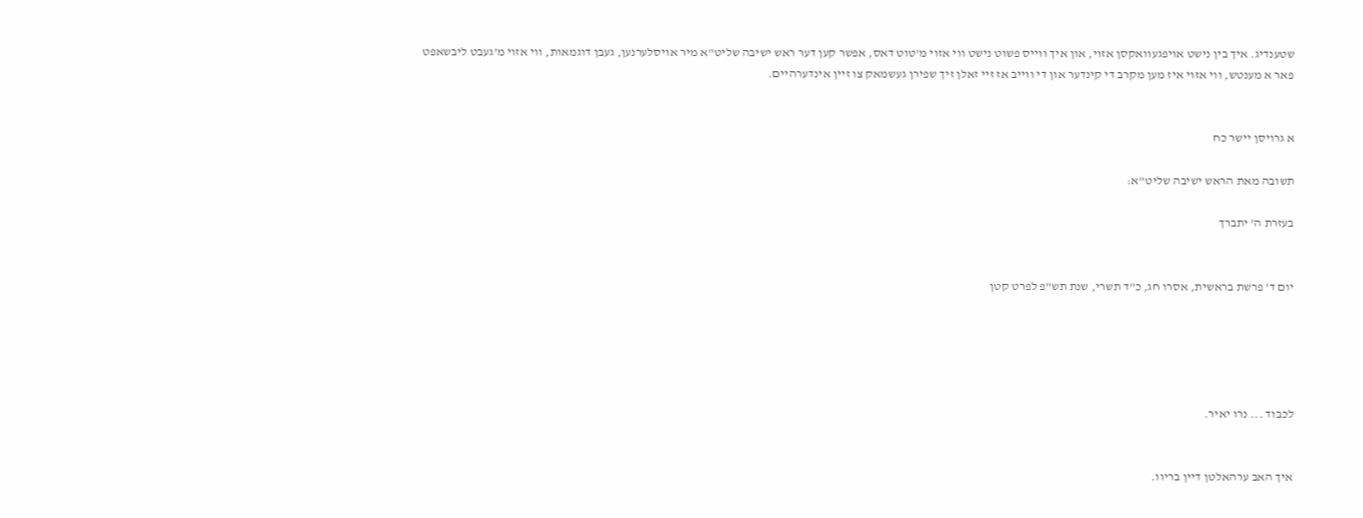שטענדיג. איך בין נישט אויפגעוואקסן אזוי, און איך ווייס פשוט נישט ווי אזוי מ'טוט דאס, אפשר קען דער ראש ישיבה שליט"א מיר אויסלערנען, געבן דוגמאות, ווי אזוי מ'געבט ליבשאפט פאר א מענטש, ווי אזוי איז מען מקרב די קינדער און די ווייב אז זיי זאלן זיך שפירן געשמאק צו זיין אינדערהיים.


א גרויסן יישר כח

תשובה מאת הראש ישיבה שליט"א:

בעזרת ה' יתברך


יום ד' פרשת בראשית, אסרו חג, כ"ד תשרי, שנת תש"פ לפרט קטן





לכבוד ... נרו יאיר.


איך האב ערהאלטן דיין בריוו.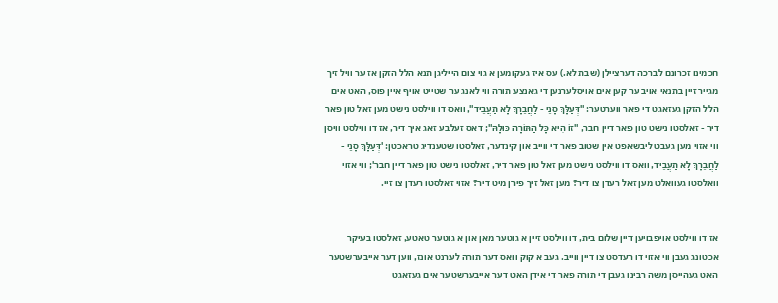חכמינו זכרונם לברכה דערציילן (שבת לא.) עס איז געקומען א גוי צום הייליגן תנא הלל הזקן אז ער וויל זיך מגייר זיין בתנאי אויב ער קען אים אויסלערנען די גאנצע תורה ווי לאנג ער שטייט אויף איין פוס, האט אים הלל הזקן געזאגט די פאר ווערטער: "דְּעַלָּךְ סָנֵי - לַחֲבֵרָךְ לָא תַעֲבֵיד", וואס דו ווילסט נישט מען זאל טון פאר דיר - זאלסטו נישט טון פאר דיין חבר, "זוֹ הִיא כָּל הַתּוֹרָה כּוּלָהּ"; דאס זעלבע זאג איך דיר, אז דו ווילסט וויסן ווי אזוי מען געבט ליבשאפט אין שטוב פאר די ווייב און קינדער, זאלסטו שטענדיג טראכטן: 'דְּעַלָּךְ סָנֵי - לַחֲבֵרָךְ לָא תַעֲבֵיד, וואס דו ווילסט נישט מען זאל טון פאר דיר, זאלסטו נישט טון פאר דיין חבר'; ווי אזוי וואלסטו געוואלט מען זאל רעדן צו דיר? מען זאל זיך פירן מיט דיר? אזוי זאלסטו רעדן צו זיי.


אז דו ווילסט אויפבויען דיין שלום בית, דו ווילסט זיין א גוטער מאן און א גוטער טאטע, זאלסטו בעיקר אכטונג געבן ווי אזוי דו רעדסט צו דיין ווייב. געב א קוק וואס דער תורה לערנט אונז, ווען דער אייבערשטער האט געהייסן משה רבינו געבן די תורה פאר די אידן האט דער אייבערשטער אים געזאגט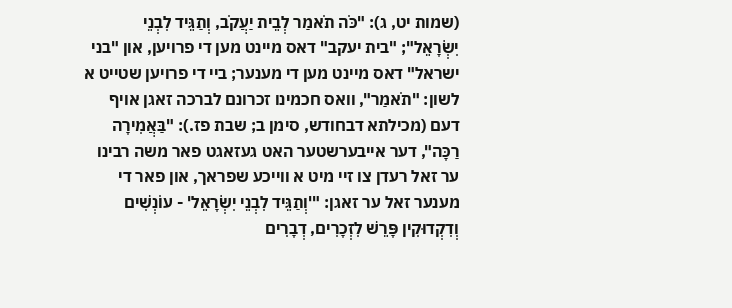(שמות יט, ג): "כֹּה תֹאמַר לְבֵית יַעֲקֹב, וְתַגֵּיד לִבְנֵי יִשְׂרָאֵל"; "בית יעקב" דאס מיינט מען די פרויען, און "בני ישראל" דאס מיינט מען די מענער; ביי די פרויען שטייט א לשון: "תֹאמַר", וואס חכמינו זכרונם לברכה זאגן אויף דעם (מכילתא דבחודש, סימן ב; שבת פז.): "בַּאֲמִירָה רַכָּה", דער אייבערשטער האט געזאגט פאר משה רבינו ער זאל רעדן צו זיי מיט א ווייכע שפראך, און פאר די מענער זאל ער זאגן: "'וְתַגֵּיד לִבְנֵי יִשְׂרָאֵל' - עוֹנְשִׁים וְדִקְדוּקִין פָּרֵשׁ לִזְכָרִים, דְבָרִים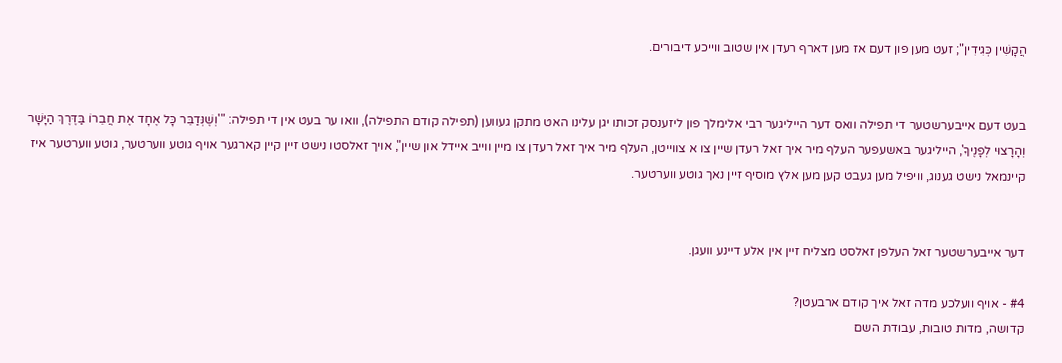הֲקָשִׁין כְּגִידִין"; זעט מען פון דעם אז מען דארף רעדן אין שטוב ווייכע דיבורים.


בעט דעם אייבערשטער די תפילה וואס דער הייליגער רבי אלימלך פון ליזענסק זכותו יגן עלינו האט מתקן געווען (תפילה קודם התפילה), וואו ער בעט אין די תפילה: "'וְשֶׁנְּדַבֵּר כָּל אֶחָד אֶת חֲבֵרוֹ בַּדֶּרֶךְ הַיָּשָׁר וְהָרָצוּי לְפָנֶיךָ', הייליגער באשעפער העלף מיר איך זאל רעדן שיין צו א צווייטן, העלף מיר איך זאל רעדן צו מיין ווייב איידל און שיין", אויך זאלסטו נישט זיין קיין קארגער אויף גוטע ווערטער, גוטע ווערטער איז קיינמאל נישט גענוג, וויפיל מען געבט קען מען אלץ מוסיף זיין נאך גוטע ווערטער.


דער אייבערשטער זאל העלפן זאלסט מצליח זיין אין אלע דיינע וועגן.

#4 - אויף וועלכע מדה זאל איך קודם ארבעטן?
קדושה, מדות טובות, עבודת השם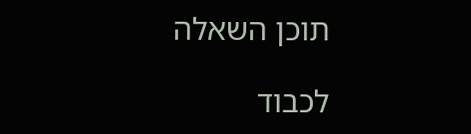תוכן השאלה

לכבוד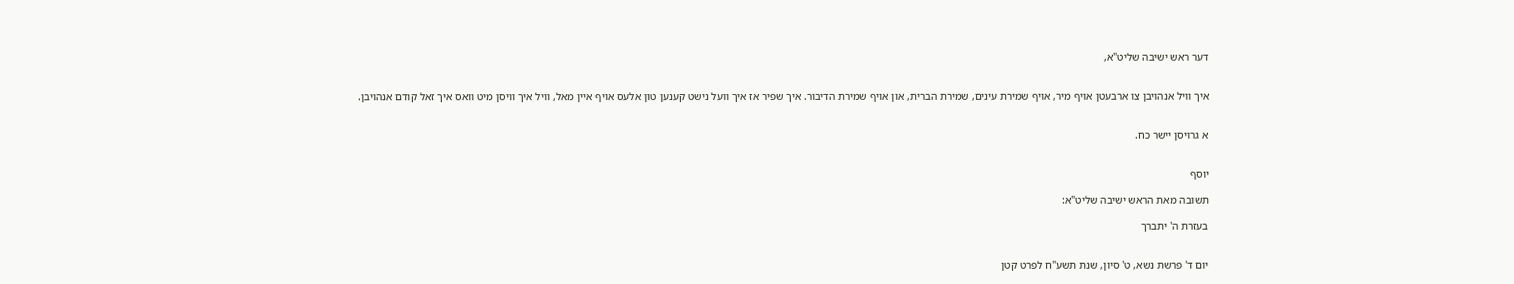דער ראש ישיבה שליט"א,


איך וויל אנהויבן צו ארבעטן אויף מיר, אויף שמירת עינים, שמירת הברית, און אויף שמירת הדיבור. איך שפיר אז איך וועל נישט קענען טון אלעס אויף איין מאל, וויל איך וויסן מיט וואס איך זאל קודם אנהויבן.


א גרויסן יישר כח.


יוסף

תשובה מאת הראש ישיבה שליט"א:

בעזרת ה' יתברך


יום ד' פרשת נשא, ט' סיון, שנת תשע"ח לפרט קטן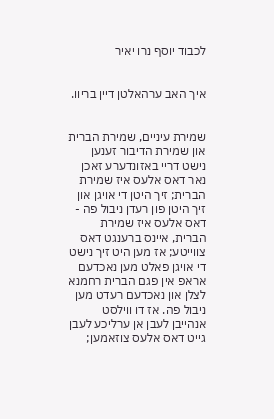לכבוד יוסף נרו יאיר


איך האב ערהאלטן דיין בריוו.


שמירת עיניים, שמירת הברית און שמירת הדיבור זענען נישט דריי באזונדערע זאכן נאר דאס אלעס איז שמירת הברית; זיך היטן די אויגן און זיך היטן פון רעדן ניבול פה - דאס אלעס איז שמירת הברית, איינס ברענגט דאס צווייטע; אז מען היט זיך נישט די אויגן פאלט מען נאכדעם אראפ אין פגם הברית רחמנא לצלן און נאכדעם רעדט מען ניבול פה. אז דו ווילסט אנהייבן לעבן אן ערליכע לעבן גייט דאס אלעס צוזאמען;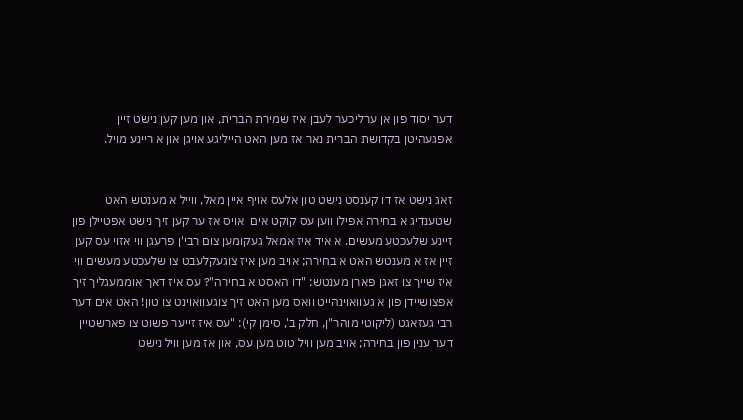דער יסוד פון אן ערליכער לעבן איז שמירת הברית, און מען קען נישט זיין אפגעהיטן בקדושת הברית נאר אז מען האט הייליגע אויגן און א ריינע מויל.


זאג נישט אז דו קענסט נישט טון אלעס אויף איין מאל, ווייל א מענטש האט שטענדיג א בחירה אפילו ווען עס קוקט אים  אויס אז ער קען זיך נישט אפטיילן פון זיינע שלעכטע מעשים. א איד איז אמאל געקומען צום רבי'ן פרעגן ווי אזוי עס קען זיין אז א מענטש האט א בחירה; אויב מען איז צוגעקלעבט צו שלעכטע מעשים ווי איז שייך צו זאגן פארן מענטש: "דו האסט א בחירה"? עס איז דאך אוממעגליך זיך אפצושיידן פון א געוואוינהייט וואס מען האט זיך צוגעוואוינט צו טון! האט אים דער רבי געזאגט (ליקוטי מוהר"ן, חלק ב', סימן קי): "עס איז זייער פשוט צו פארשטיין דער ענין פון בחירה; אויב מען וויל טוט מען עס, און אז מען וויל נישט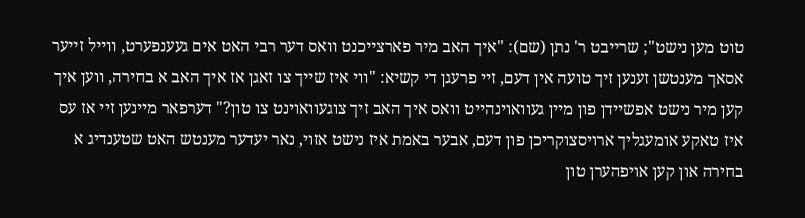טוט מען נישט"; שרייבט ר' נתן (שם): "איך האב מיר פארצייכנט וואס דער רבי האט אים געענפערט, ווייל זייער אסאך מענטשן זענען זיך טועה אין דעם, זיי פרעגן די קשיא: "ווי איז שייך צו זאגן אז איך האב א בחירה, ווען איך קען מיר נישט אפשיידן פון מיין געוואוינהייט וואס איך האב זיך צוגעוואוינט צו טון?" דערפאר מיינען זיי אז עס איז טאקע אומעגליך ארויסצוקריכן פון דעם, אבער באמת איז נישט אזוי, נאר יעדער מענטש האט שטענדיג א בחירה און קען אויפהערן טון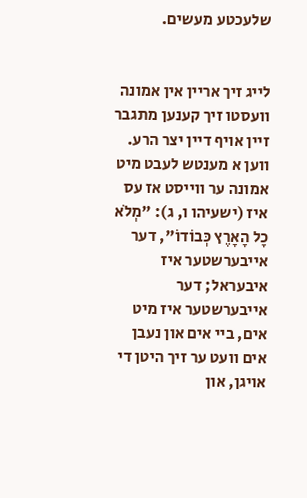שלעכטע מעשים.


לייג זיך אריין אין אמונה וועסטו זיך קענען מתגבר זיין אויף דיין יצר הרע. ווען א מענטש לעבט מיט אמונה ער ווייסט אז עס איז (ישעיהו ו, ג): "מְלֹא כָל הָאָרֶץ כְּבוֹדוֹ", דער אייבערשטער איז איבעראל; דער אייבערשטער איז מיט אים, ביי אים און נעבן אים וועט ער זיך היטן די אויגן, און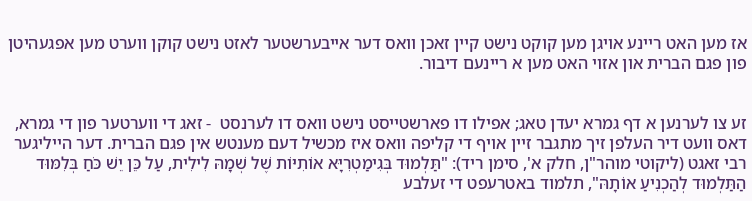אז מען האט ריינע אויגן מען קוקט נישט קיין זאכן וואס דער אייבערשטער לאזט נישט קוקן ווערט מען אפגעהיטן פון פגם הברית און אזוי האט מען א ריינעם דיבור.


זע צו לערנען א דף גמרא יעדן טאג; אפילו דו פארשטייסט נישט וואס דו לערנסט  - זאג די ווערטער פון די גמרא, דאס וועט דיר העלפן זיך מתגבר זיין אויף די קליפה וואס איז מכשיל דעם מענטש אין פגם הברית. דער הייליגער רבי זאגט (ליקוטי מוהר"ן, חלק א', סימן ריד): "תַּלְמוּד בְּגִימַטְרִיָּא אוֹתִיּוֹת שֶׁל שְׁמָהּ לִילִית, עַל כֵּן יֵשׁ כֹּחַ בְּלִמּוּד הַתַּלְמוּד לְהַכְנִיעַ אוֹתָהּ", תלמוד באטרעפט די זעלבע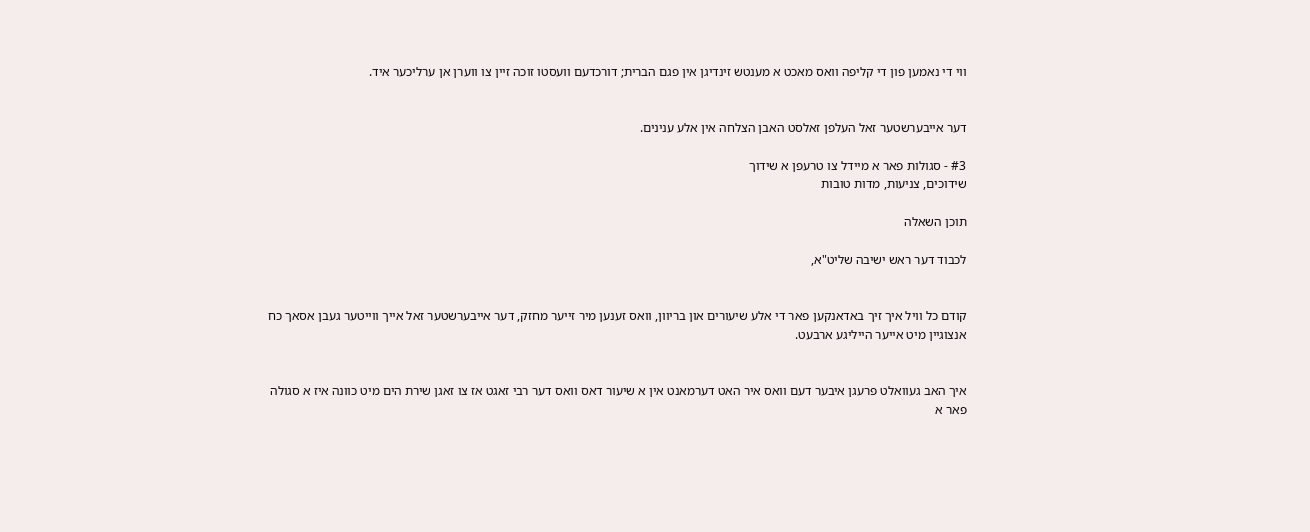ווי די נאמען פון די קליפה וואס מאכט א מענטש זינדיגן אין פגם הברית; דורכדעם וועסטו זוכה זיין צו ווערן אן ערליכער איד.


דער אייבערשטער זאל העלפן זאלסט האבן הצלחה אין אלע ענינים.

#3 - סגולות פאר א מיידל צו טרעפן א שידוך
שידוכים, צניעות, מדות טובות

תוכן השאלה

לכבוד דער ראש ישיבה שליט"א,


קודם כל וויל איך זיך באדאנקען פאר די אלע שיעורים און בריוון, וואס זענען מיר זייער מחזק, דער אייבערשטער זאל אייך ווייטער געבן אסאך כח אנצוגיין מיט אייער הייליגע ארבעט.


איך האב געוואלט פרעגן איבער דעם וואס איר האט דערמאנט אין א שיעור דאס וואס דער רבי זאגט אז צו זאגן שירת הים מיט כוונה איז א סגולה פאר א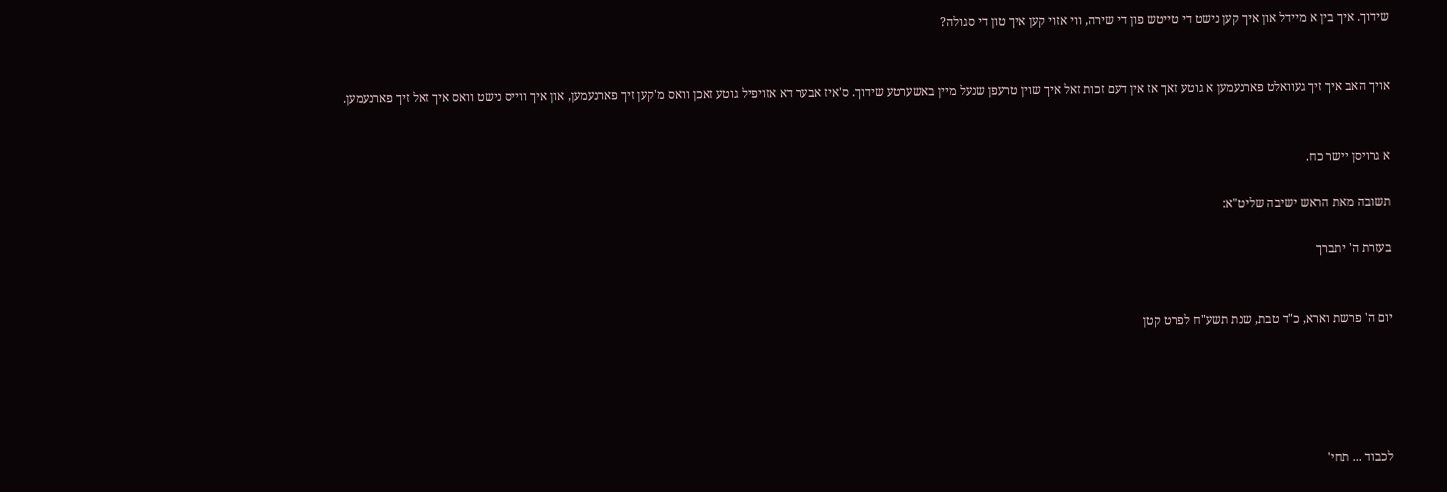שידוך. איך בין א מיידל און איך קען נישט די טייטש פון די שירה, ווי אזוי קען איך טון די סגולה?


אויך האב איך זיך געוואלט פארנעמען א גוטע זאך אז אין דעם זכות זאל איך שוין טרעפן שנעל מיין באשערטע שידוך. ס'איז אבער דא אזויפיל גוטע זאכן וואס מ'קען זיך פארנעמען, און איך ווייס נישט וואס איך זאל זיך פארנעמען.


א גרויסן יישר כח.

תשובה מאת הראש ישיבה שליט"א:

בעזרת ה' יתברך


יום ה' פרשת וארא, כ"ד טבת, שנת תשע"ח לפרט קטן





לכבוד ... תחי'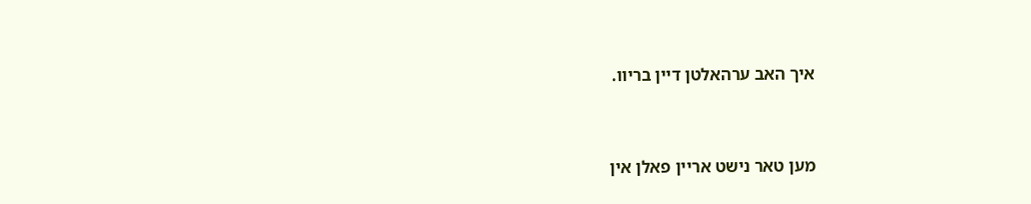איך האב ערהאלטן דיין בריוו.


מען טאר נישט אריין פאלן אין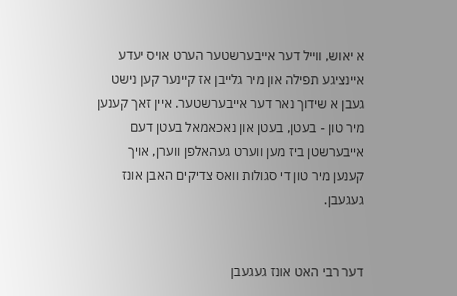א יאוש, ווייל דער אייבערשטער הערט אויס יעדע איינציגע תפילה און מיר גלייבן אז קיינער קען נישט געבן א שידוך נאר דער אייבערשטער. איין זאך קענען מיר טון - בעטן, בעטן און נאכאמאל בעטן דעם אייבערשטן ביז מען ווערט געהאלפן ווערן, אויך קענען מיר טון די סגולות וואס צדיקים האבן אונז געגעבן.


דער רבי האט אונז געגעבן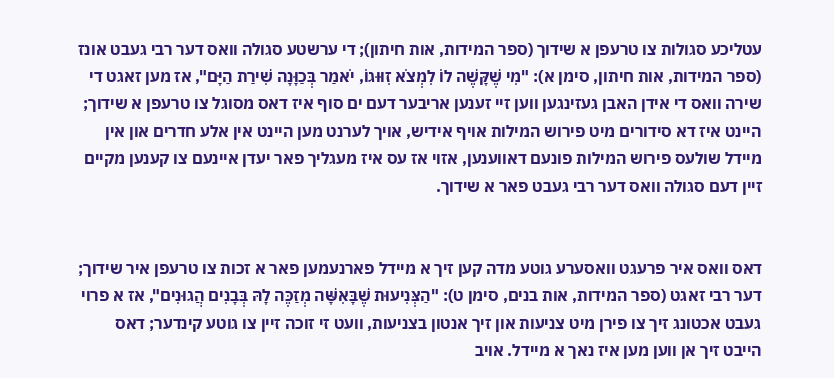עטליכע סגולות צו טרעפן א שידוך (ספר המידות, אות חיתון); די ערשטע סגולה וואס דער רבי געבט אונז (ספר המידות, אות חיתון, סימן א): "מִי שֶׁקָּשֶׁה לוֹ לִמְצֹא זִוּוּגוֹ, יֹאמַר בְּכַוָּנָה שִׁירַת הַיָּם", אז מען זאגט די שירה וואס די אידן האבן געזינגען ווען זיי זענען אריבער דעם ים סוף איז דאס מסוגל צו טרעפן א שידוך; היינט איז דא סידורים מיט פירוש המילות אויף אידיש, אויך לערנט מען היינט אין אלע חדרים און אין מיידל שולעס פירוש המילות פונעם דאווענען, אזוי אז עס איז מעגליך פאר יעדן איינעם צו קענען מקיים זיין דעם סגולה וואס דער רבי געבט פאר א שידוך.


דאס וואס איר פרעגט וואסערע גוטע מדה קען זיך א מיידל פארנעמען פאר א זכות צו טרעפן איר שידוך; דער רבי זאגט (ספר המידות, אות בנים, סימן ט): "הַצְּנִיעוּת שֶׁבָּאִשָּׁה מְזַכֶּה לָהּ בְּבָנִים הֲגוּנִים", אז א פרוי געבט אכטונג זיך צו פירן מיט צניעות און זיך אנטון בצניעות, וועט זי זוכה זיין צו גוטע קינדער; דאס הייבט זיך אן ווען מען איז נאך א מיידל. אויב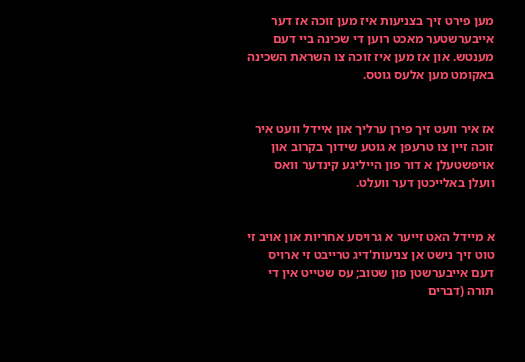מען פירט זיך בצניעות איז מען זוכה אז דער אייבערשטער מאכט רוען די שכינה ביי דעם מענטש. און אז מען איז זוכה צו השראת השכינה באקומט מען אלעס גוטס.


אז איר וועט זיך פירן ערליך און איידל וועט איר זוכה זיין צו טרעפן א גוטע שידוך בקרוב און אויפשטעלן א דור פון הייליגע קינדער וואס וועלן באלייכטן דער וועלט.


א מיידל האט זייער א גרויסע אחריות און אויב זי טוט זיך נישט אן צניעות'דיג טרייבט זי ארויס דעם אייבערשטן פון שטוב; עס שטייט אין די תורה (דברים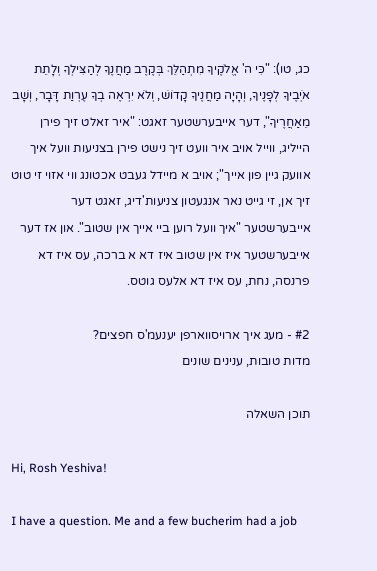כג, טו): "כִּי ה' אֱלֹקֶיךָ מִתְהַלֵּךְ בְּקֶרֶב מַחֲנֶךָ לְהַצִּילְךָ וְלָתֵת אֹיְבֶיךָ לְפָנֶיךָ, וְהָיָה מַחֲנֶיךָ קָדוֹשׁ, וְלֹא יִרְאֶה בְךָ עֶרְוַת דָּבָר, וְשָׁב מֵאַחֲרֶיךָ", דער אייבערשטער זאגט: "איר זאלט זיך פירן הייליג, ווייל אויב איר וועט זיך נישט פירן בצניעות וועל איך אוועק גיין פון אייך"; אויב א מיידל געבט אכטונג ווי אזוי זי טוט זיך אן, זי גייט נאר אנגעטון צניעות'דיג, זאגט דער אייבערשטער "איך וועל רוען ביי אייך אין שטוב". און אז דער אייבערשטער איז אין שטוב איז דא א ברכה, עס איז דא פרנסה, נחת, עס איז דא אלעס גוטס.

#2 - מעג איך ארויסווארפן יענעמ'ס חפצים?
מדות טובות, ענינים שונים

תוכן השאלה

Hi, Rosh Yeshiva!

I have a question. Me and a few bucherim had a job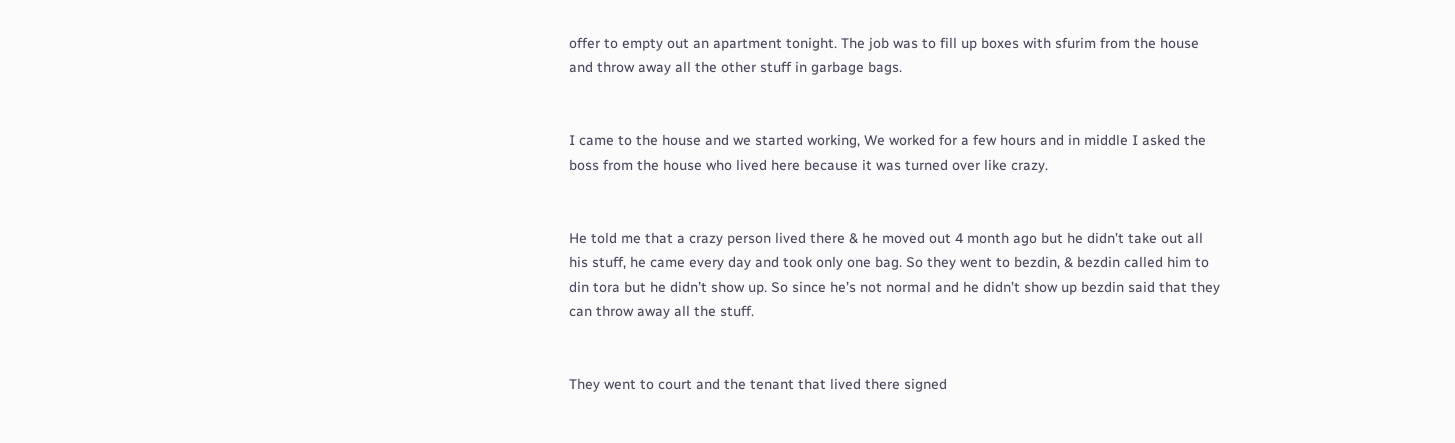offer to empty out an apartment tonight. The job was to fill up boxes with sfurim from the house and throw away all the other stuff in garbage bags.


I came to the house and we started working, We worked for a few hours and in middle I asked the boss from the house who lived here because it was turned over like crazy.


He told me that a crazy person lived there & he moved out 4 month ago but he didn’t take out all his stuff, he came every day and took only one bag. So they went to bezdin, & bezdin called him to din tora but he didn’t show up. So since he’s not normal and he didn’t show up bezdin said that they can throw away all the stuff.


They went to court and the tenant that lived there signed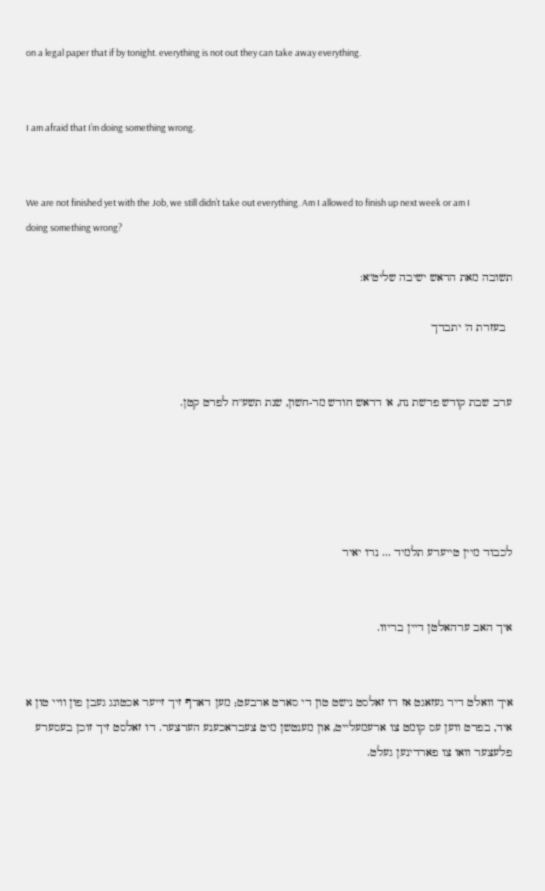on a legal paper that if by tonight. everything is not out they can take away everything.


I am afraid that I’m doing something wrong.


We are not finished yet with the Job, we still didn’t take out everything. Am I allowed to finish up next week or am I doing something wrong?

תשובה מאת הראש ישיבה שליט"א:

  בעזרת ה' יתברך


ערב שבת קודש פרשת נח, א' דראש חודש מר-חשון, שנת תשע"ח לפרט קטן.





לכבוד מיין טייערע תלמיד ... נרו יאיר


איך האב ערהאלטן דיין בריוו.


איך וואלט דיר געזאגט אז דו זאלסט נישט טון די סארט ארבעט; מען דארף זיך זייער אכטונג געבן פון וויי טון א איד, בפרט ווען עס קומט צו ארעמעלייט, און מענטשן מיט צעבראכענע הערצער. דו זאלסט זיך זוכן בעסערע פלעצער וואו צו פארדינען געלט.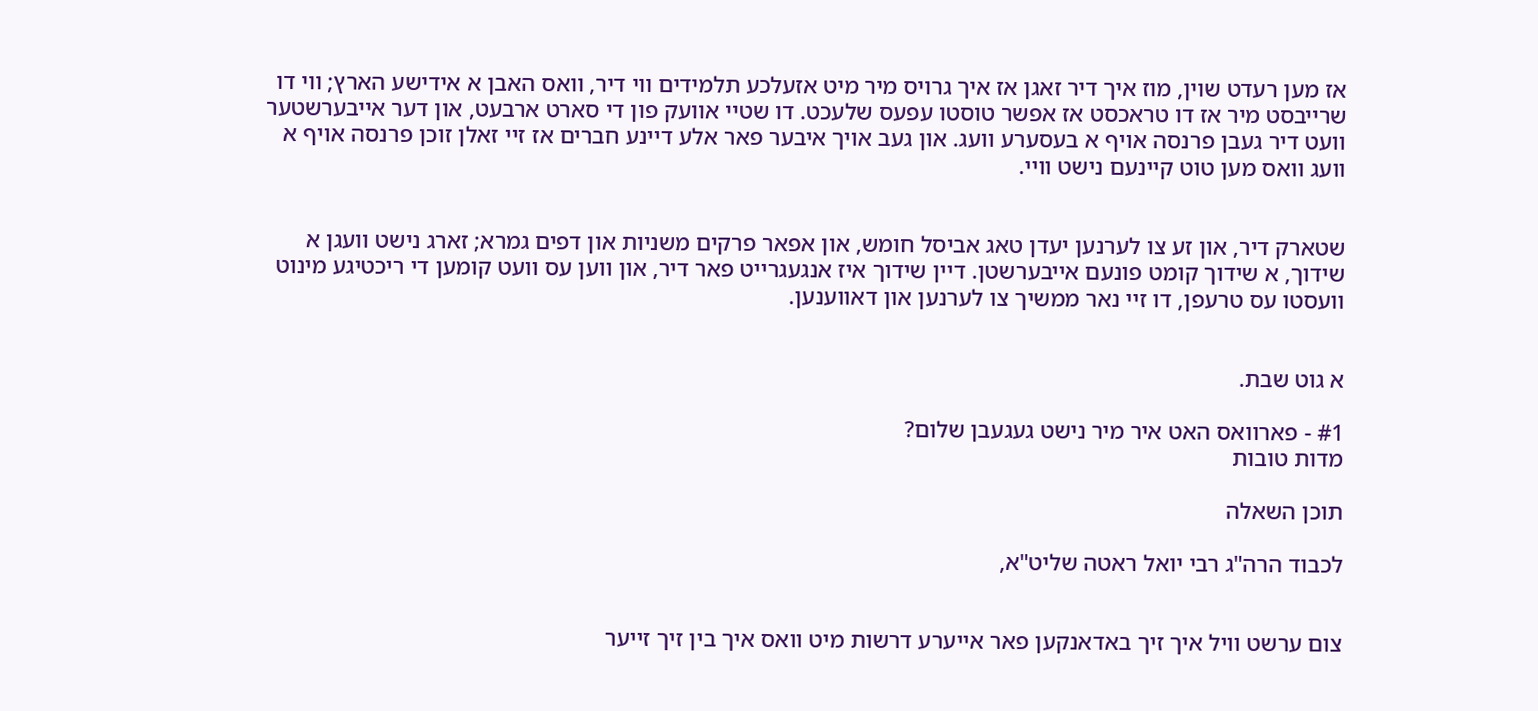אז מען רעדט שוין, מוז איך דיר זאגן אז איך גרויס מיר מיט אזעלכע תלמידים ווי דיר, וואס האבן א אידישע הארץ; ווי דו שרייבסט מיר אז דו טראכסט אז אפשר טוסטו עפעס שלעכט. דו שטיי אוועק פון די סארט ארבעט, און דער אייבערשטער וועט דיר געבן פרנסה אויף א בעסערע וועג. און געב אויך איבער פאר אלע דיינע חברים אז זיי זאלן זוכן פרנסה אויף א וועג וואס מען טוט קיינעם נישט וויי.


שטארק דיר, און זע צו לערנען יעדן טאג אביסל חומש, און אפאר פרקים משניות און דפים גמרא; זארג נישט וועגן א שידוך, א שידוך קומט פונעם אייבערשטן. דיין שידוך איז אנגעגרייט פאר דיר, און ווען עס וועט קומען די ריכטיגע מינוט וועסטו עס טרעפן, דו זיי נאר ממשיך צו לערנען און דאווענען.


א גוט שבת.

#1 - פארוואס האט איר מיר נישט געגעבן שלום?
מדות טובות

תוכן השאלה

לכבוד הרה"ג רבי יואל ראטה שליט"א,


צום ערשט וויל איך זיך באדאנקען פאר אייערע דרשות מיט וואס איך בין זיך זייער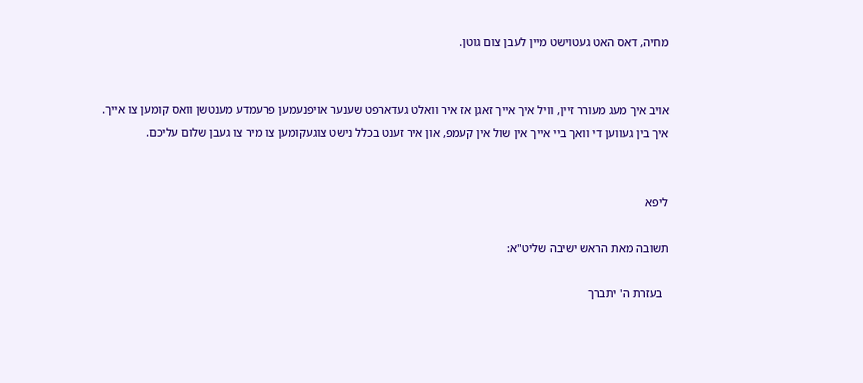מחיה, דאס האט געטוישט מיין לעבן צום גוטן.


אויב איך מעג מעורר זיין, וויל איך אייך זאגן אז איר וואלט געדארפט שענער אויפנעמען פרעמדע מענטשן וואס קומען צו אייך. איך בין געווען די וואך ביי אייך אין שול אין קעמפ, און איר זענט בכלל נישט צוגעקומען צו מיר צו געבן שלום עליכם.


ליפא

תשובה מאת הראש ישיבה שליט"א:

  בעזרת ה' יתברך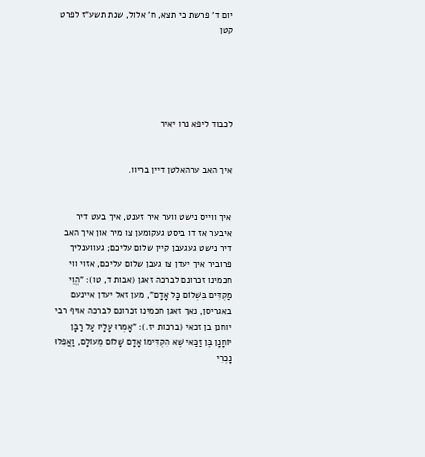יום ד' פרשת כי תצא, ח' אלול, שנת תשע"ז לפרט קטן





לכבוד ליפא נרו יאיר


איך האב ערהאלטן דיין בריוו.


איך ווייס נישט ווער איר זענט, איך בעט דיר איבער אז דו ביסט געקומען צו מיר און איך האב דיר נישט געגעבן קיין שלום עליכם; געווענליך פרוביר איך יעדן צו געבן שלום עליכם, אזוי ווי חכמינו זכרונם לברכה זאגן (אבות ד, טו): "הֱוֵי מַקְדִּים בִּשְׁלוֹם כָּל אָדָם", מען זאל יעדן איינעם באגריסן, נאך זאגן חכמינו זכרונם לברכה אויף רבי יוחנן בן זכאי (ברכות יז.): "אָמְרוּ עָלָיו עַל רַבָּן יוֹחָנָן בֶּן זַכַּאי שֶׁא הִקְדִּימוֹ אָדָם שָׁלוֹם מֵעוֹלָם, וַאֲפִלּוּ נָכְרִי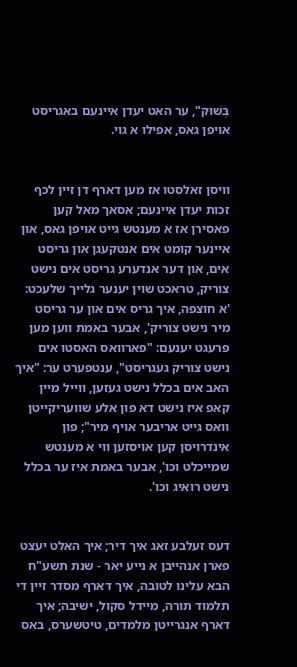בְּשׁוּק", ער האט יעדן איינעם באגריסט אויפן גאס, אפילו א גוי.


וויסן זאלסטו אז מען דארף דן זיין לכף זכות יעדן איינעם; אסאך מאל קען פאסירן אז א מענטש גייט אויפן גאס, און איינער קומט אים אנטקעגן און גריסט אים, און דער אנדערע גריסט אים נישט צוריק, טראכט שוין יענער גלייך שלעכט: 'א חוצפה, איך גריס אים און ער גריסט מיר נישט צוריק', אבער באמת ווען מען פרעגט יענעם: "פארוואס האסטו אים נישט צוריק געגריסט", ענטפערט ער: "איך האב אים בכלל נישט געזען, ווייל מיין קאפ איז נישט דא פון אלע שוועריקייטן וואס גייט אריבער אויף מיר"; פון אינדרויסן קען אויסזען ווי א מענטש שמייכלט וכו', אבער באמת איז ער בכלל נישט רואיג וכו'.


דעס זעלבע זאג איך דיר; איך האלט יעצט פארן אנהייבן א נייע יאר - שנת תשע"ח הבא עלינו לטובה, איך דארף מסדר זיין די תלמוד תורה, מיידל סקול, ישיבה; איך דארף אנגרייטן מלמדים, טיטשערס, באס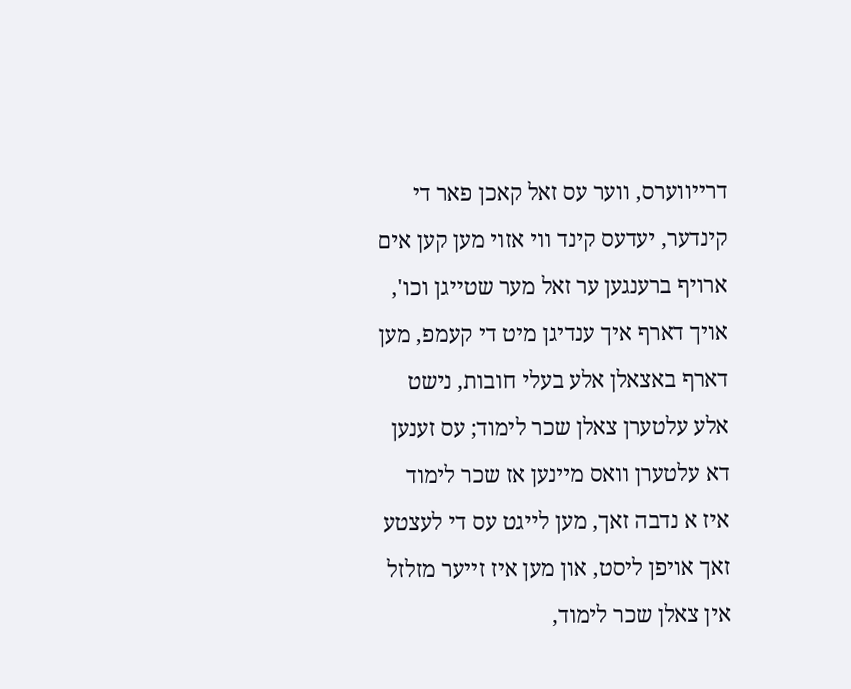דרייווערס, ווער עס זאל קאכן פאר די קינדער, יעדעס קינד ווי אזוי מען קען אים ארויף ברענגען ער זאל מער שטייגן וכו', אויך דארף איך ענדיגן מיט די קעמפ, מען דארף באצאלן אלע בעלי חובות, נישט אלע עלטערן צאלן שכר לימוד; עס זענען דא עלטערן וואס מיינען אז שכר לימוד איז א נדבה זאך, מען לייגט עס די לעצטע זאך אויפן ליסט, און מען איז זייער מזלזל אין צאלן שכר לימוד,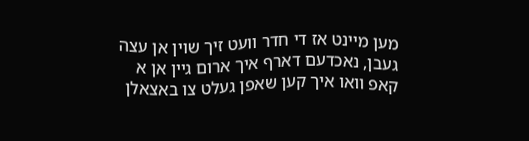מען מיינט אז די חדר וועט זיך שוין אן עצה געבן, נאכדעם דארף איך ארום גיין אן א קאפ וואו איך קען שאפן געלט צו באצאלן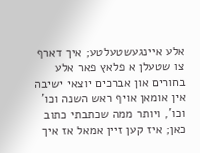אלע איינגעשטעלטע; איך דארף צו שטעלן א פלאץ פאר אלע בחורים און אברכים יוצאי ישיבה אין אומאן אויף ראש השנה וכו' וכו', ויותר ממה שכתבתי כתוב כאן; איז קען זיין אמאל אז איך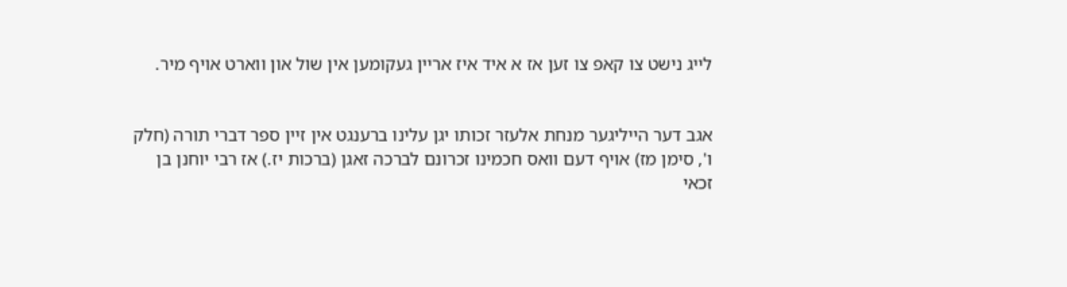לייג נישט צו קאפ צו זען אז א איד איז אריין געקומען אין שול און ווארט אויף מיר.


אגב דער הייליגער מנחת אלעזר זכותו יגן עלינו ברענגט אין זיין ספר דברי תורה (חלק ו', סימן מז) אויף דעם וואס חכמינו זכרונם לברכה זאגן (ברכות יז.) אז רבי יוחנן בן זכאי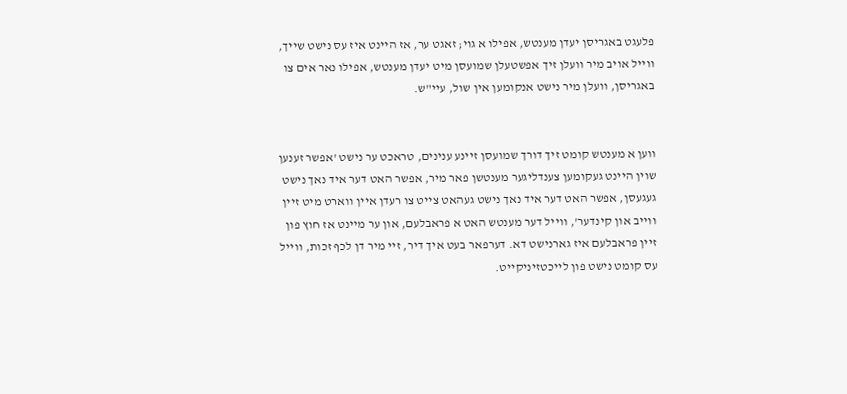פלעגט באגריסן יעדן מענטש, אפילו א גוי; זאגט ער, אז היינט איז עס נישט שייך, ווייל אויב מיר וועלן זיך אפשטעלן שמועסן מיט יעדן מענטש, אפילו נאר אים צו באגריסן, וועלן מיר נישט אנקומען אין שול, עיי"ש.


ווען א מענטש קומט זיך דורך שמועסן זיינע ענינים, טראכט ער נישט 'אפשר זענען שוין היינט געקומען צענדליגער מענטשן פאר מיר, אפשר האט דער איד נאך נישט געגעסן, אפשר האט דער איד נאך נישט געהאט צייט צו רעדן איין ווארט מיט זיין ווייב און קינדער', ווייל דער מענטש האט א פראבלעם, און ער מיינט אז חוץ פון זיין פראבלעם איז גארנישט דא. דערפאר בעט איך דיר, זיי מיר דן לכף זכות, ווייל עס קומט נישט פון לייכטזיניקייט.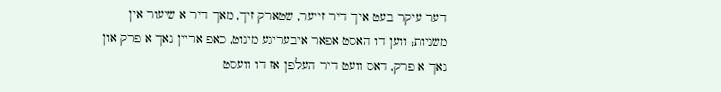דער עיקר בעט איך דיר זייער, שטארק זיך, מאך דיר א שיעור אין משניות; ווען דו האסט אפאר איבעריגע מינוט, כאפ אריין נאך א פרק און נאך א פרק, דאס וועט דיר העלפן אז דו וועסט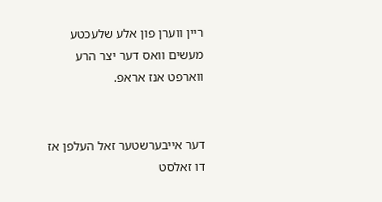ריין ווערן פון אלע שלעכטע מעשים וואס דער יצר הרע ווארפט אנז אראפ.


דער אייבערשטער זאל העלפן אז דו זאלסט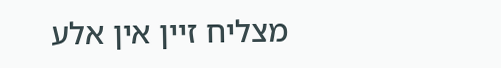מצליח זיין אין אלע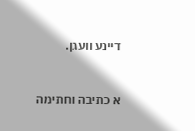דיינע וועגן.


א כתיבה וחתימה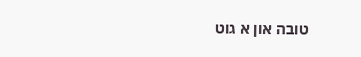טובה און א גוט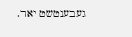געבענטשט יאר.